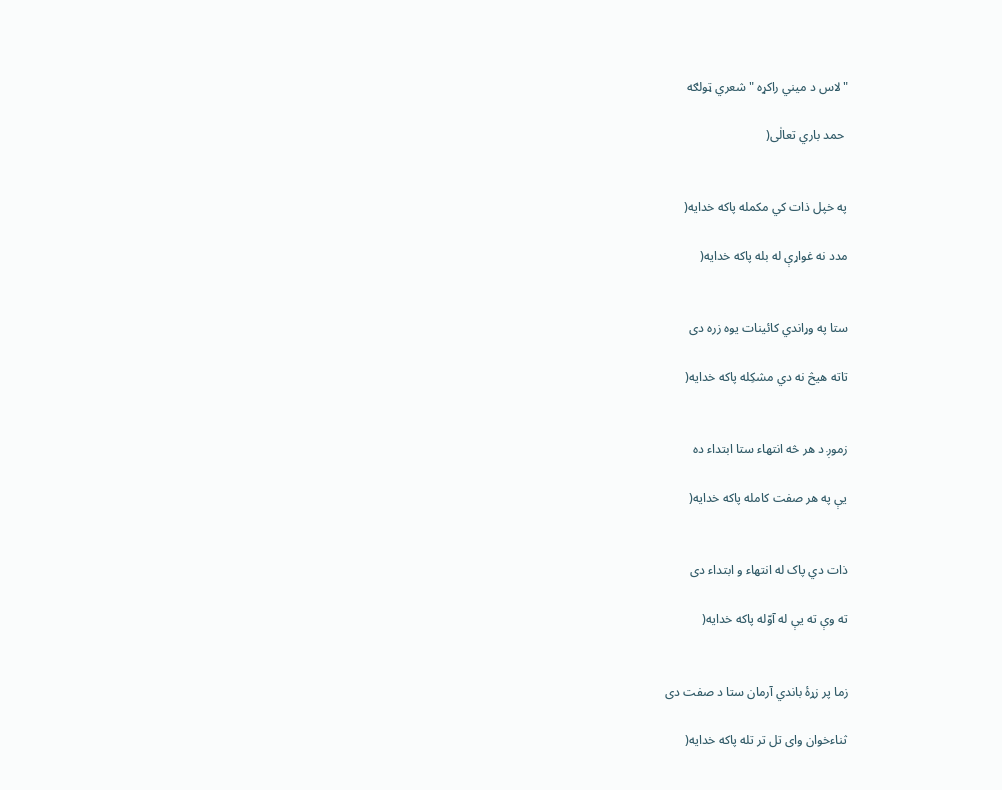"لاس د میني راکړه " شعري ټولګه

 حمد باري تعالٰی(


په خپل ذات کي مکمله پاکه خدايه(

مدد نه غواړې له بله پاکه خدايه(


ستا په وړاندي کائينات يوه زره دی

تاته هيڅ نه دي مشکِله پاکه خدايه(


زموږ د هر څه انتهاء ستا ابتداء ده

يې په هر صفت کامله پاکه خدايه(


ذات دي پاک له انتهاء و ابتداء دی

ته وې ته يې له آوّله پاکه خدايه(


زما پر زړۀ باندي آرمان ستا د صفت دی

ثناءخوان وای تل تر تله پاکه خدايه(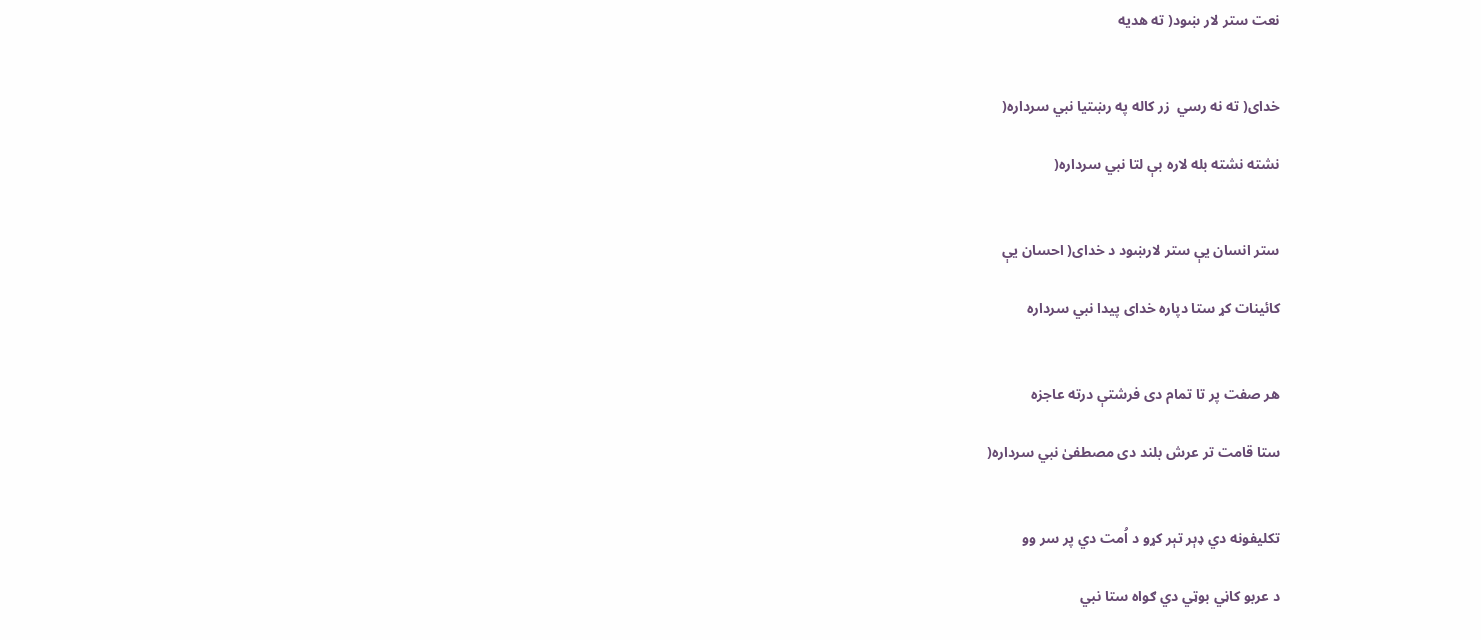نعت ستر لار ښود( ته هديه


خدای( ته نه رسي  زر کاله په رښتيا نبي سرداره(

نشته نشته بله لاره بې لتا نبي سرداره(


ستر انسان يې ستر لارښود د خدای( احسان يې

کائينات کړ ستا دپاره خدای پيدا نبي سرداره


هر صفت پر تا تمام دی فرشتې درته عاجزه

ستا قامت تر عرش بلند دی مصطفیٰ نبي سرداره(


تکليفونه دي ډېر تېر کړو د اُمت دي پر سر وو

د عربو کاڼي بوټي دي ګواه ستا نبي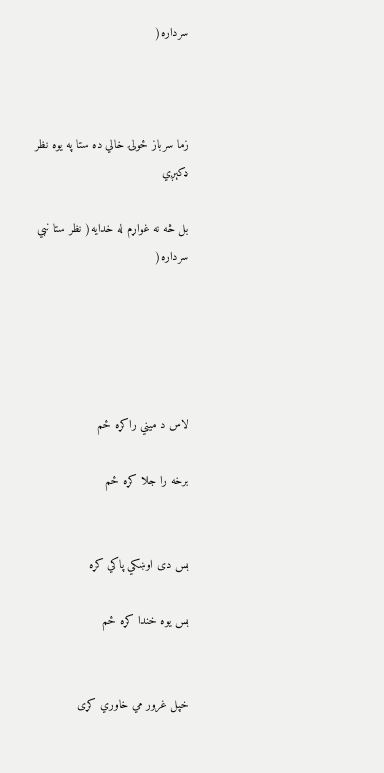سرداره(



زما سرباز ځولۍ خالي ده ستا په يوه نظر ډکېږي

بل څه نه غواړم له خدايه( نظر ستا نبي سرداره(





لاس د ميني راکړه ځم

برخه را جلا کړه ځم


بس دی اوښکي پاکي کړه

بس يوه خندا کړه ځم


خپل غرور مي خاوري کړی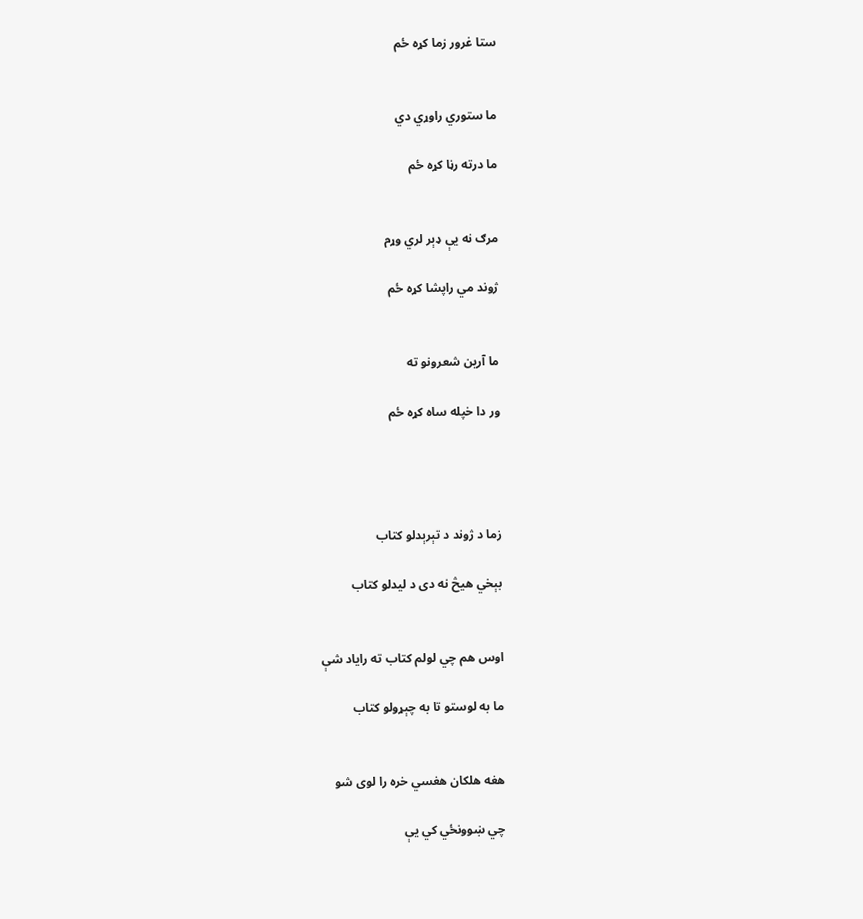ستا غرور زما کړه ځم


ما ستوري راوړي دي

ما درته رڼا کړه ځم


مرګ نه يې ډېر لري وړم

ژوند مي راپشا کړه ځم


ما آرين شعرونو ته

ور دا خپله ساه کړه ځم




زما د ژوند د تېرېدلو کتاب

بېخي هيڅ نه دی د ليدلو کتاب


اوس هم چي لولم کتاب ته راياد شې

ما به لوستو تا به چېړولو کتاب


هغه هلکان هغسي خره را لوی شو

چي ښوونځي کي يې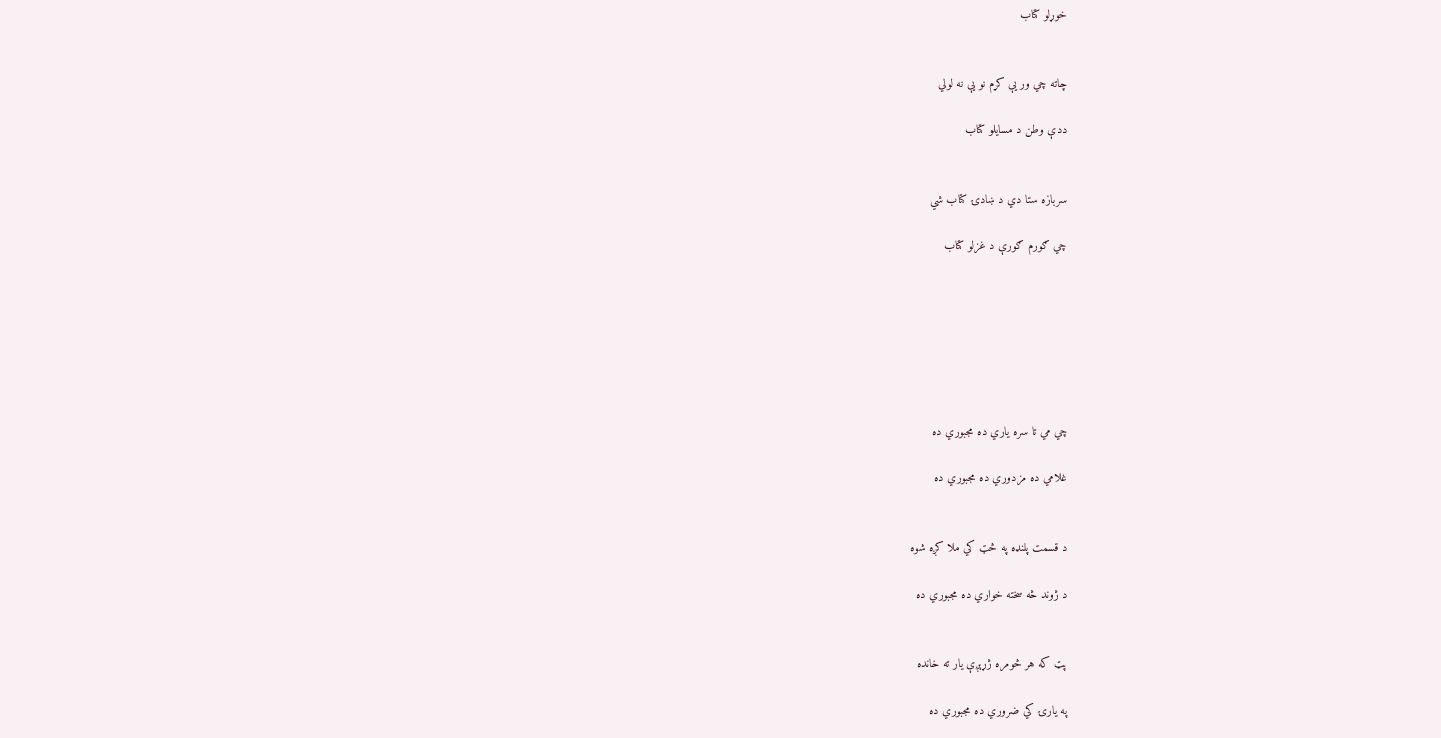خوړلو کتاب


چاته چي ور يې کړم نو يې نه لولي

ددې وطن د مسايلو کتاب


سربازه ستا دي د ښادۍ کتاب شي

چي ګورم ګورې د غزلو کتاب







چي مي تا سره ياري ده مجبوري ده

غلامي ده مزدوري ده مجبوري ده


د قسمت پلنډه په څټ کي ملا کږه شوه

د ژوند څه سخته خواري ده مجبوري ده


پټ که هر څومره ژړېږې يار ته خانده

په يارۍ کي ضروري ده مجبوري ده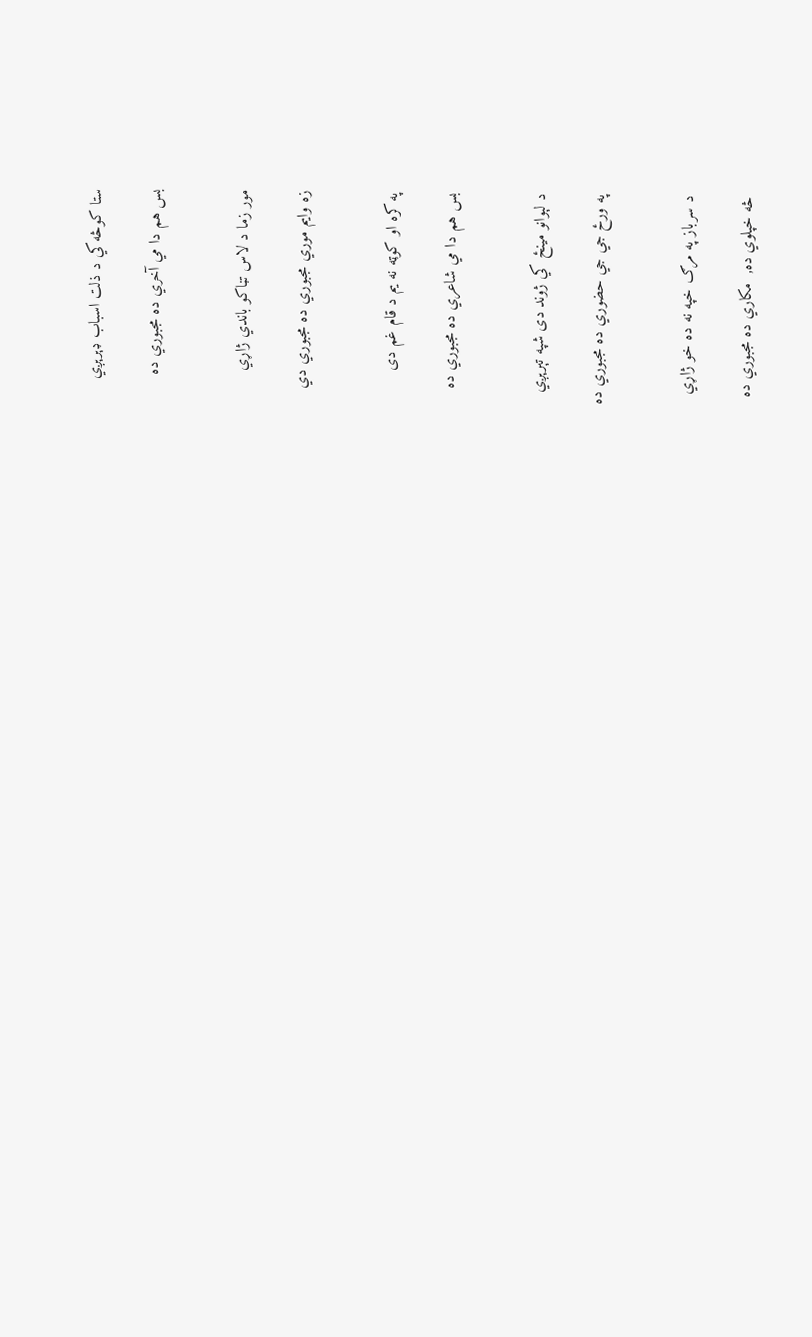ستا کوڅه کي د ذلت اسباب ډېرېږي

بس هم دا مي آخري ده مجبوري ده


مور زما د لاس تڼاکو باندي ژاړي

زه وايم موري مجبوري ده مجبوري دي


په کره او کوټه نه يم د قام غم دی

بس هم دا مي شاعري ده مجبوري ده


د لېوانو مينځ کي ژوند دی شپه تېرېږي

په ورځ جي جي حضوري ده مجبوري ده


د سرباز په مرګ خپه نه ده خو ژاړي

څه خپلوي ده,  مکاري ده مجبوري ده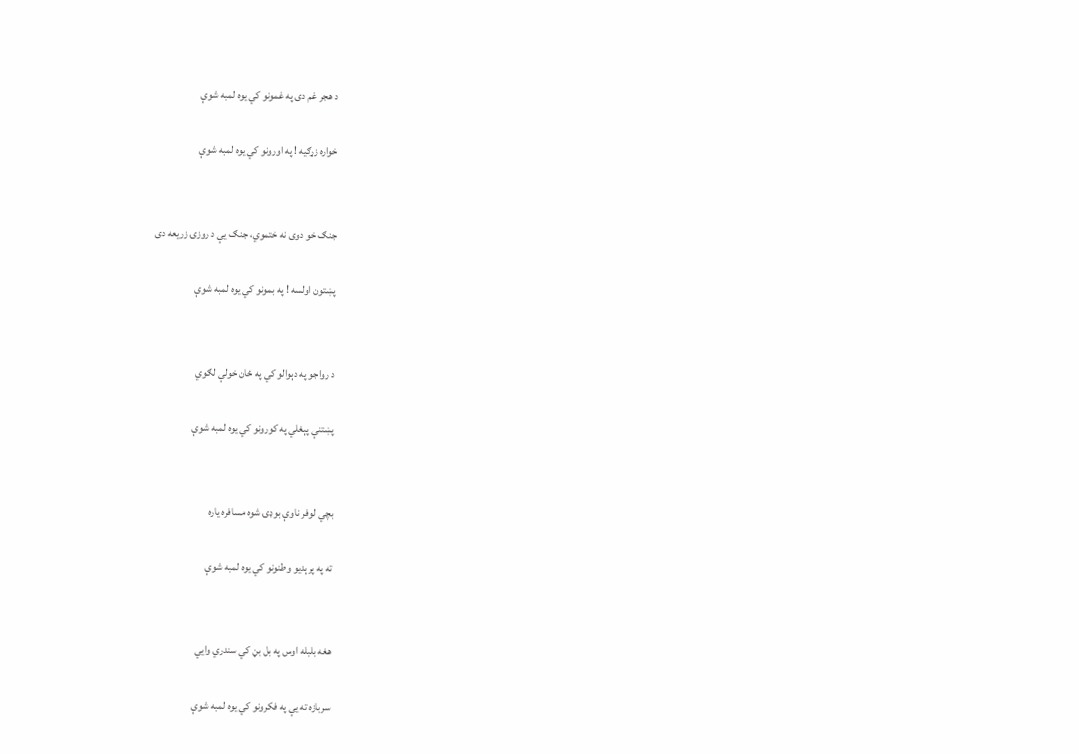د هجر غم دی په غمونو کي يوه لمبه شوې

خواره زړګيه ! په اورونو کي يوه لمبه شوې


جنګ خو دوی نه ختموي، جنګ يې د روزۍ زريعه دی

پښتون اولسه ! په بمونو کي يوه لمبه شوې


د رواجو په دېوالو کي په ځان خولې لګوي

پښتنې پېغلي په کورونو کي يوه لمبه شوې


بچي لوفر ناوې بوډۍ شوه مسافره ياره

ته په پرېديو وطنونو کي يوه لمبه شوې


هغه بلبله اوس په بل بڼ کي سندري وايي

سربازه ته يې په فکرونو کي يوه لمبه شوې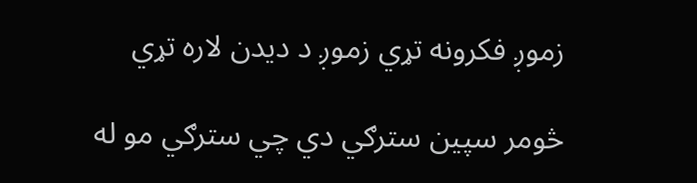زموږ فکرونه تړي زموږ د ديدن لاره تړي

څومر سپين سترګي دي چي سترګي مو له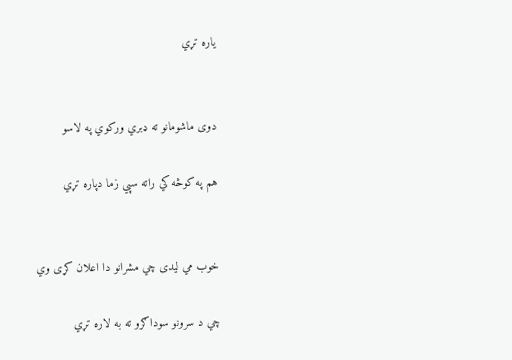ياره تړي


دوی ماشومانو ته ډبري ورکوي په لاسو

هم په کوڅه کي راته سپي زما دپاره تړي


خوب مي ليدی چي مشرانو دا اعلان کړی وي

چي د سرونو سوداګرو ته به لاره تړي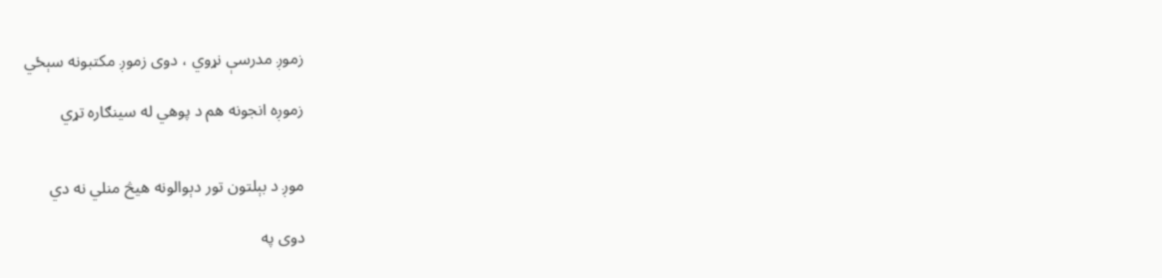زموږ مدرسې نړوي ، دوی زموږ مکتبونه سېځي

زموږه انجونه هم د پوهي له سينګاره تړي


موږ د بېلتون تور دېوالونه هيڅ منلي نه دي

دوی په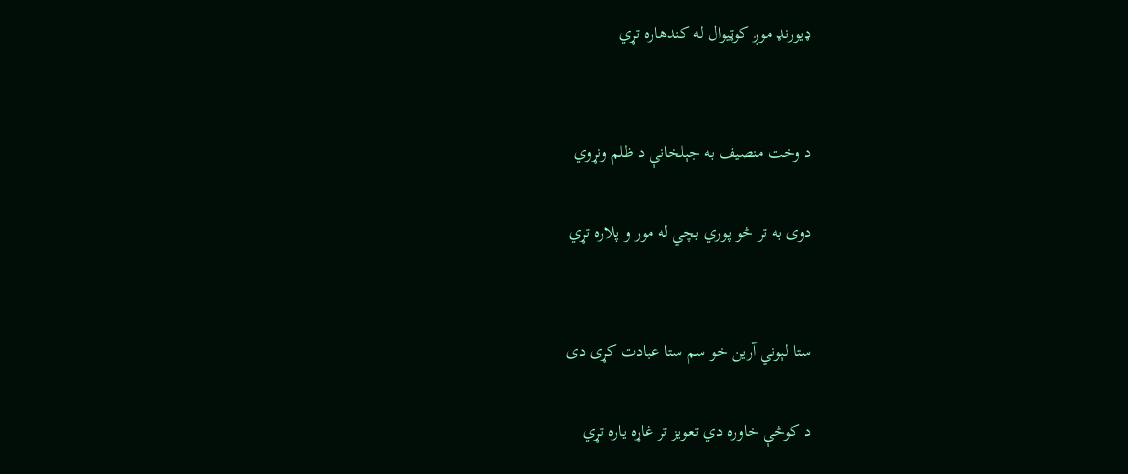ډيورنډ موږ کوټيوال له کندهاره تړي


د وخت منصيف به جېلخانې د ظلم ونړوي

دوی به تر څو پوري بچي له مور و پلاره تړي


ستا لېوني آرين خو سم ستا عبادت کړی دی

د کوڅې خاوره دي تعويز تر غاړه ياره تړي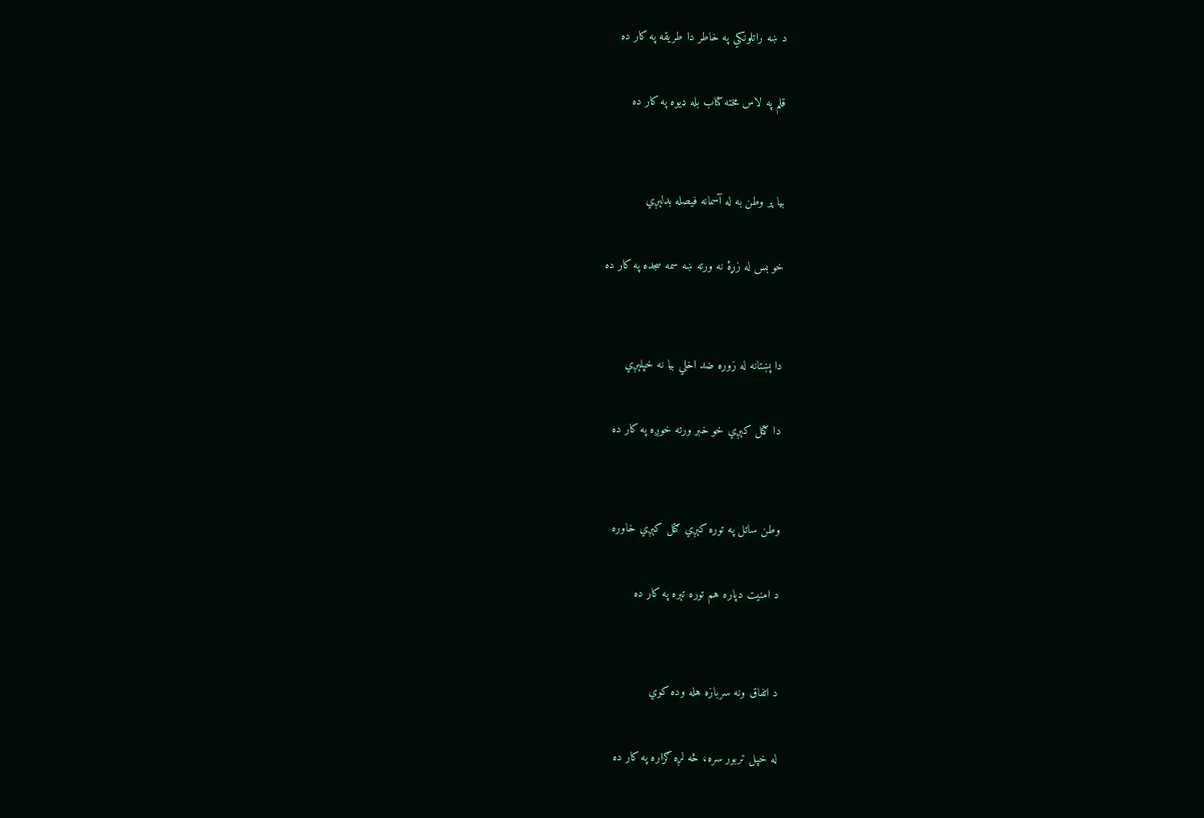د ښه راتلونکي په خاطر دا طريقه په کار ده

قلم په لاس مخته کتاب بله ډيوه په کار ده


بيا پر وطن به له آسمانه فيصله بدلېږي

خو بس له زړۀ نه ورته ښه سمه سجده په کار ده


دا پښتانه له زوره ضد اخلي بيا نه خپلېږي

دا ګټل کېږي خو خبر ورته خوږه په کار ده


وطن ساتل په توره کېږي ګټل کېږي خاوره

د امنيت دپاره هم توره تېره په کار ده


د اتفاق ونه سربازه هله وده کوي

له خپل تربور سره، څه لږه ګزاره په کار ده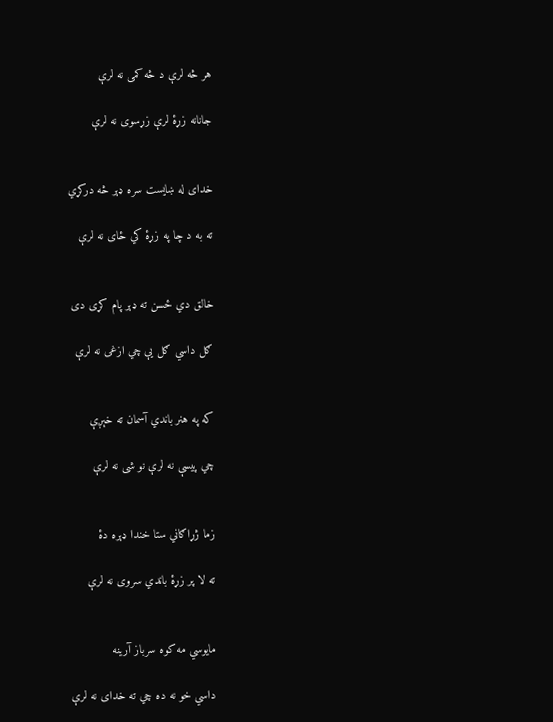هر څه لرې د څه کمی نه لرې

جانانه زړۀ لرې زړسوی نه لرې


خدای له ښايست سره ډېر څه درکړي

ته به د چا په زړۀ کي ځای نه لرې


خالق دي ځسن ته ډېر پام کړی دی

ګل داسي ګل يې چي ازغی نه لرې


که په هنر باندي آسمان ته خېږې

چي پيسې نه لرې نو شی نه لرې


زما ژړاګاني ستا خندا ډېره دۀ

ته لا پر زړۀ باندي سروی نه لرې


مايوسي مه کوه سرباز آرينه

داسي خو نه ده چي ته خدای نه لرې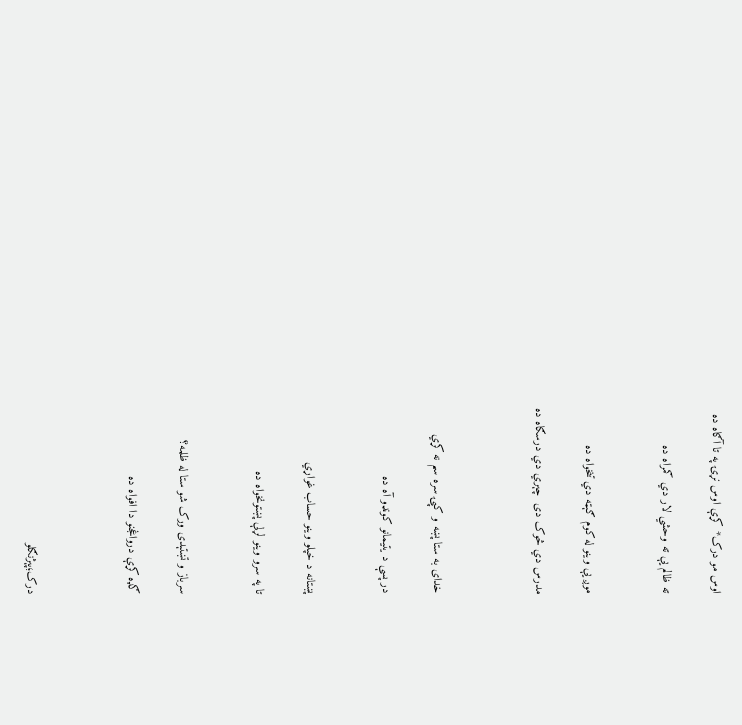اوس مو درک* کړې اوس نړۍ په تا آګاه ده

ته ظالم يې ته وحشي لار دي ګمراه ده


موږ يې وينو له کوم ګېټه دي تنخواه ده

مدرس دي څوک دی  چېري دي درسګاه ده



خدای به ستا پښه و کپۍ سره سم نه کړي

در پسې د يتيمانو کونډو آه ده


پښتانه د خپلو وينو حساب غواړي

تا په سرو وينو لړلې پښتونخواه ده


سرباز و تښتېدی ورک شو ستا له ظلمه؟

ګډه کړې درواغجنو دا افواه ده



درک؛پېژنګلو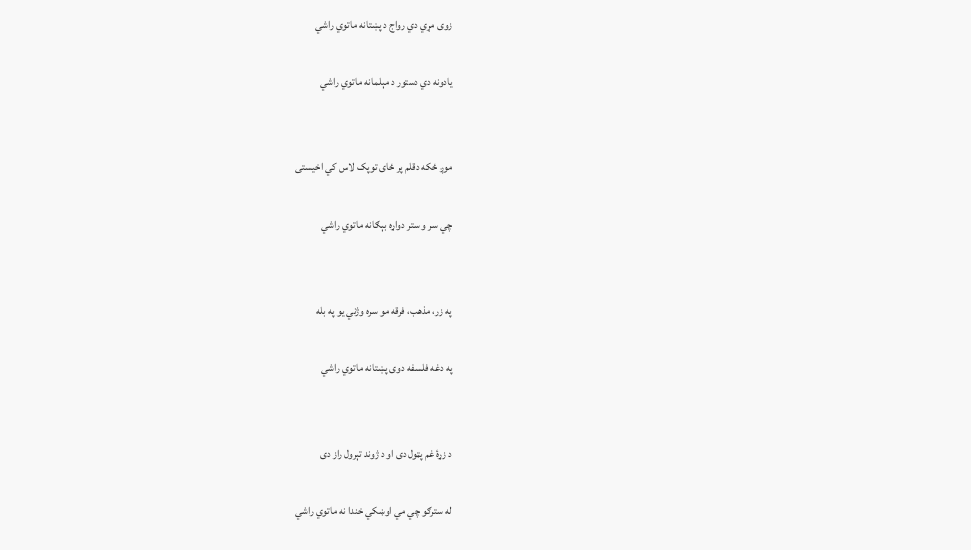زوی مړي دي رواج د پښتانه ماتوي راشي

يادونه دي دستور د مېلمانه ماتوي راشي


موږ ځکه دقلم پر ځای توپک لاس کي اخيستی

چي سر و ستر دواړه بېګانه ماتوي راشي


په زر، مذهب، فرقه مو سره وژني يو په بله

په دغه فلسفه دوی پښتانه ماتوي راشي


د زړۀ غم پټول دی او د ژوند تېرول راز دی

له سترګو چي مي اوښکي خندا نه ماتوي راشي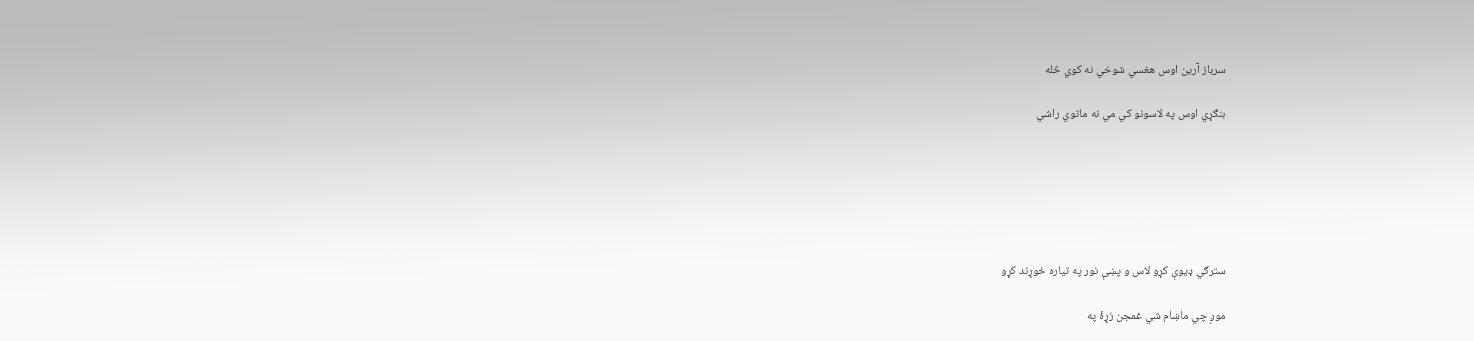سرباز آرين اوس هغسي شوخي نه کوي څله

بنګړي اوس په لاسونو کي مي نه ماتوي راشي






سترګي ډيوې کړو لاس و پښې نور په تياره ځوړند کړو

موږ چي ماښام شي غمجن زړۀ په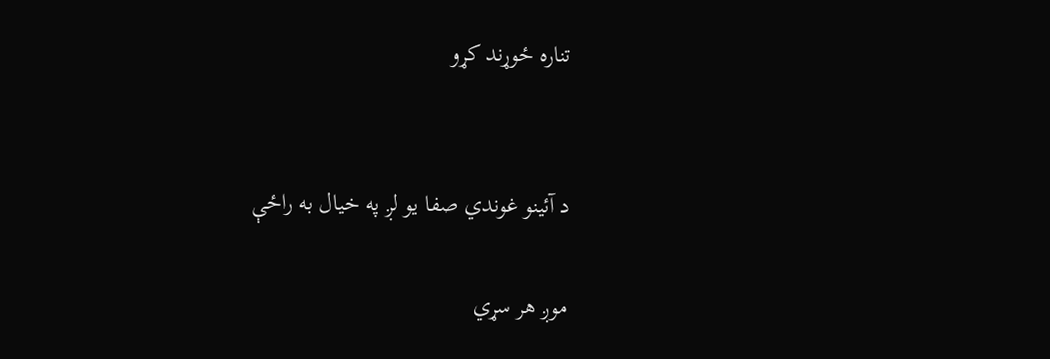تناره ځوړند کړو


د آئينو غوندي صفا يو لږ په خيال به راځې

موږ هر سړي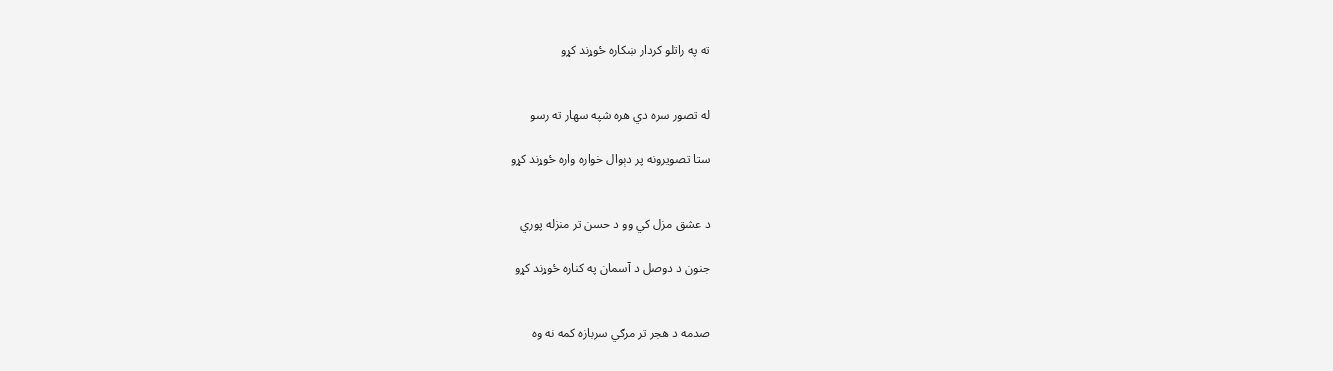ته په راتلو کردار ښکاره ځوړند کړو


له تصور سره دي هره شپه سهار ته رسو

ستا تصويرونه پر دېوال خواره واره ځوړند کړو


د عشق مزل کي وو د حسن تر منزله پوري

جنون د دوصل د آسمان په کناره ځوړند کړو


صدمه د هجر تر مرګي سربازه کمه نه وه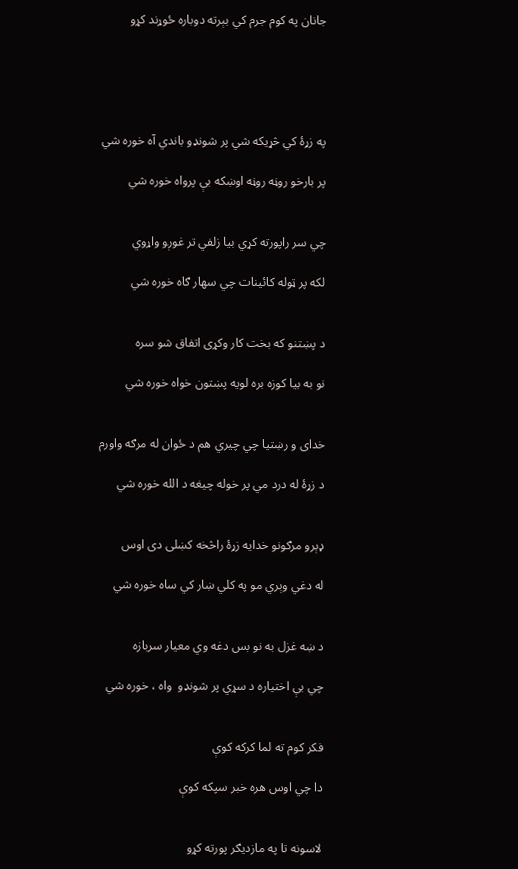جانان په کوم جرم کي بېرته دوباره ځوړند کړو





په زړۀ کي څړيکه شي پر شونډو باندي آه خوره شي

پر بارخو روڼه روڼه اوښکه بې پرواه خوره شي


چي سر راپورته کړي بيا زلفي تر غوږو واړوي

لکه پر ټوله کائينات چي سهار ګاه خوره شي


د پښتنو که بخت کار وکړی اتفاق شو سره

نو به بيا کوزه بره لويه پښتون خواه خوره شي


خدای و رښتيا چي چيري هم د ځوان له مرګه واورم

د زړۀ له درد مي پر خوله چيغه د الله خوره شي


ډېرو مرګونو خدايه زړۀ راڅخه کښلی دی اوس

له دغي وېري مو په کلي ښار کي ساه خوره شي


د ښه غزل به نو بس دغه وي معيار سربازه

چي بې اختياره د سړي پر شونډو  واه ، خوره شي


فکر کوم ته لما کرکه کوې

دا چي اوس هره خبر سپکه کوې


لاسونه تا په مازديګر پورته کړو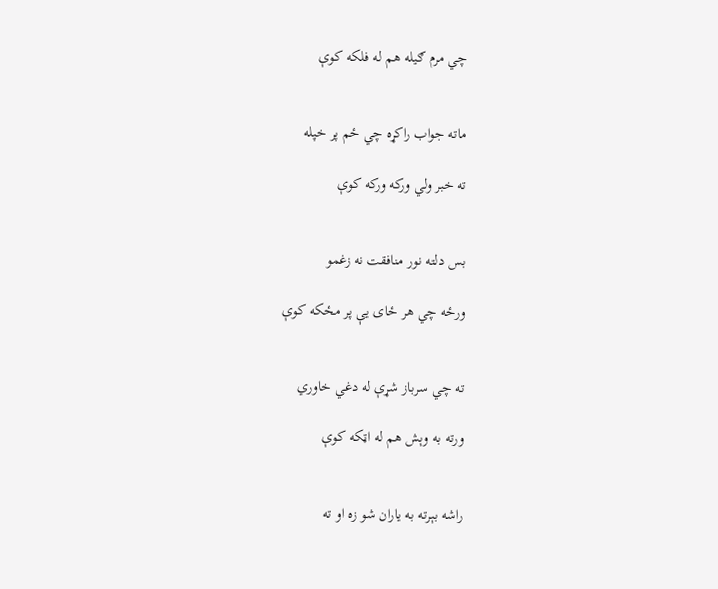چي مرم ګيله هم له فلکه کوې


ماته جواب راکړه چي ځم پر خپله

ته خبر ولي ورکه ورکه کوې


بس دلته نور منافقت نه زغمو

ورځه چي هر ځای يې پر مځکه کوې


ته چي سرباز شړې له دغي خاوري

ورته به وېش هم له اټکه کوې


راشه بېرته به ياران شو زه او ته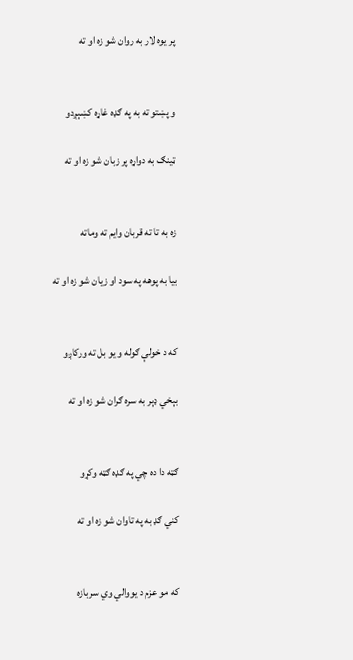پر يوه لار به روان شو زه او ته


و پښتو ته به په ګډه غاړه کښېږدو

ټينګ به دواړه پر زبان شو زه او ته


زه به تا ته قربان وايم ته وماته

بيا به پوهه په سود او زيان شو زه او ته


که د خولې ګوله و يو بل ته ورکاږو

بېخي ډېر به سره ګران شو زه او ته


ګټه دا ده چي په ګډه ګټه وکړو

کني ګډ به په تاوان شو زه او ته


که مو عزم د يووالي وي سربازه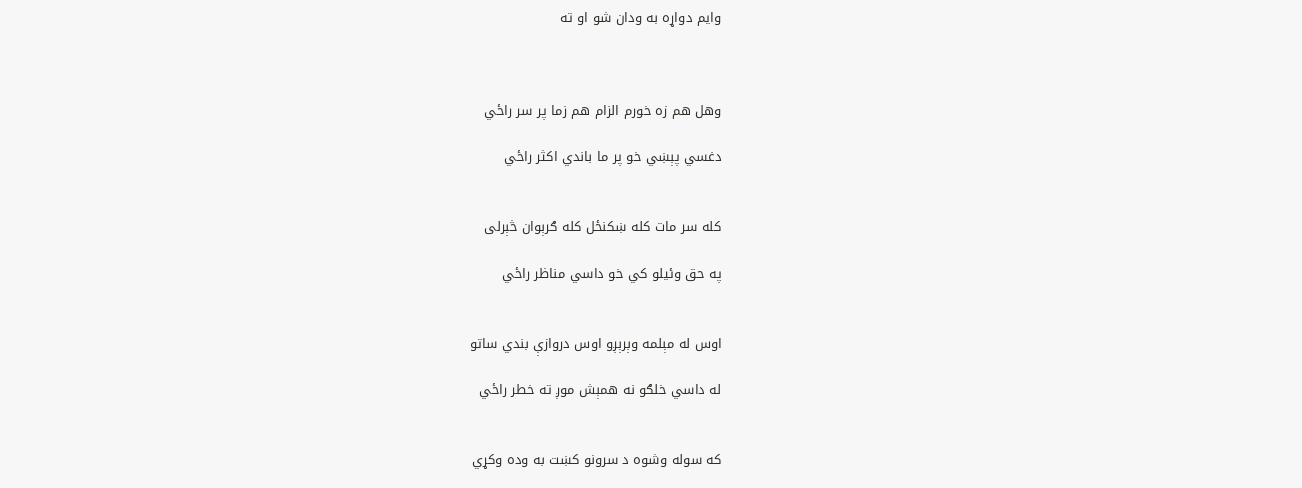وايم دواړه به ودان شو او ته



وهل هم زه خورم الزام هم زما پر سر راځي

دغسي پېښي خو پر ما باندي اکثر راځي


کله سر مات کله ښکنځل کله ګرېوان څېرلی

په حق وئيلو کي خو داسي مناظر راځي


اوس له مېلمه وېرېږو اوس دروازې بندي ساتو

له داسي خلګو نه همېش موږ ته خطر راځي


که سوله وشوه د سرونو کښت به وده وکړي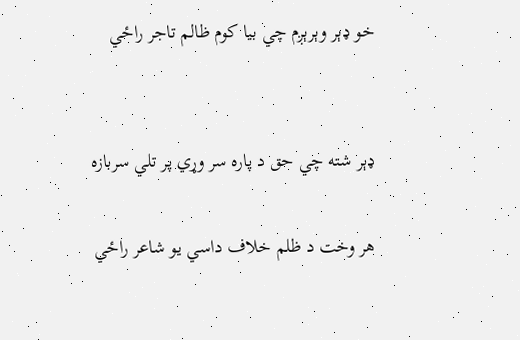خو ډېر وېرېږم چي بيا کوم ظالم تاجر راځي


ډېر شته چي حق د پاره سر وړي پر تلي سربازه

هر وخت د ظلم خلاف داسي يو شاعر راځي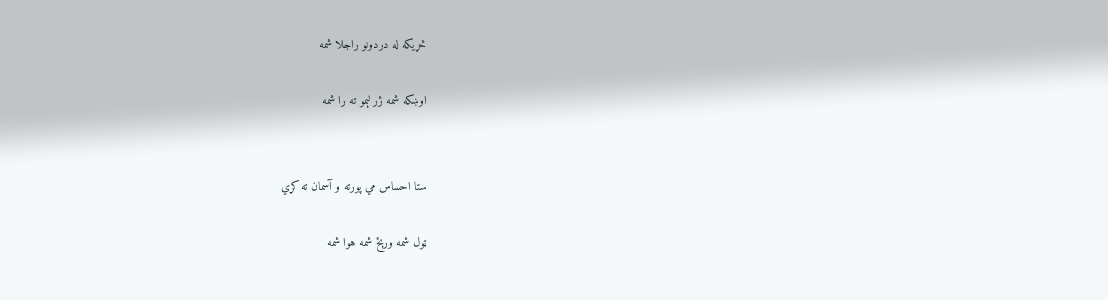څړيکه له دردونو راجلا شمه

اوښکه شمه ژر لېمو ته را شمه


ستا احساس مي پورته و آسمان ته کړي

ټول شمه ورېځ شمه هوا شمه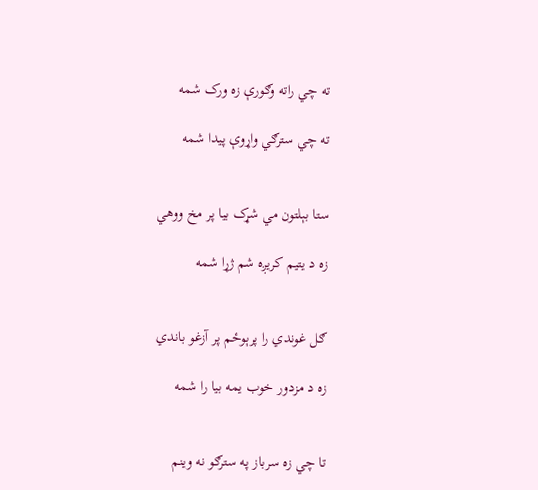ته چي راته وګورې زه ورک شمه

ته چي سترګي واړوې پيدا شمه


ستا بېلتون مي شړک بيا پر مخ ووهي

زه د يتيم کريږه شم ژړا شمه


ګل غوندي را پرېوځم پر آزغو باندي

زه د مزدور خوب يمه بيا را شمه


تا چي زه سرباز په سترګو نه وينم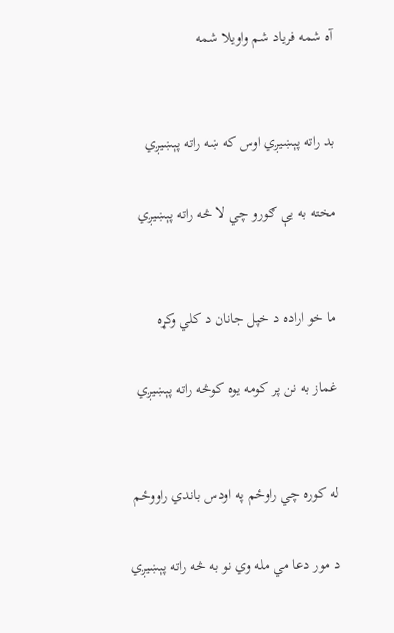آه شمه فرياد شم واويلا شمه


بد راته پېښيږي اوس که ښه راته پېښيږي

مخته به يې ګورو چي لا څه راته پېښيږي


ما خو اراده د خپل جانان د کلي وکړه

غماز به نن پر کومه يوه کوڅه راته پېښيږي


له کوره چي راوځم په اودس باندي راووځم

د مور دعا مي مله وي نو به څه راته پېښيږي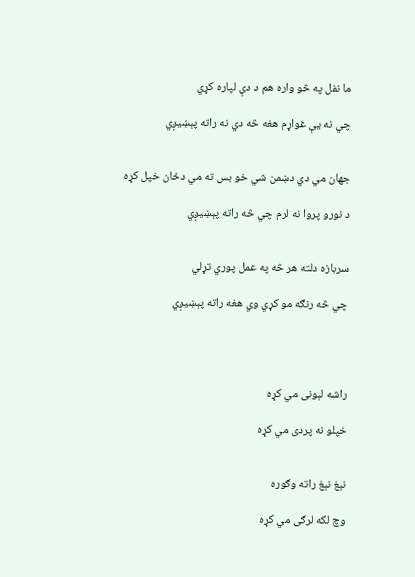ما نفل په څو واره هم د دې لپاره کړي

چي نه يې غواړم هغه څه دي نه راته پېښيږي


جهان مي دي دښمن شي خو بس ته مي دځان خپل کړه

د نورو پروا نه لرم چي څه راته پېښيږي


سربازه دلته هر څه په عمل پوري تړلي

چي څه رنګه مو کړي وي هغه راته پېښيږي




راشه لېونی مي کړه

خپلو نه پردی مي کړه


نېغ نېغ راته وګوره

وچ لکه لرګی مي کړه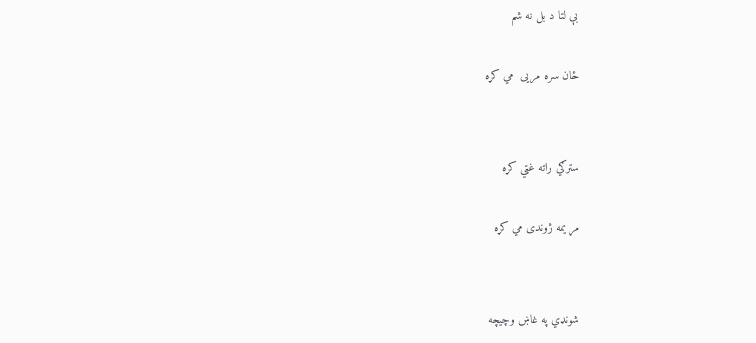بې لتا د بل نه شم

ځان سره مريی  مي کړه


سترګي راته غټي کړه

مړ يمه ژوندی مي کړه


شونډي په غاښ وچيچه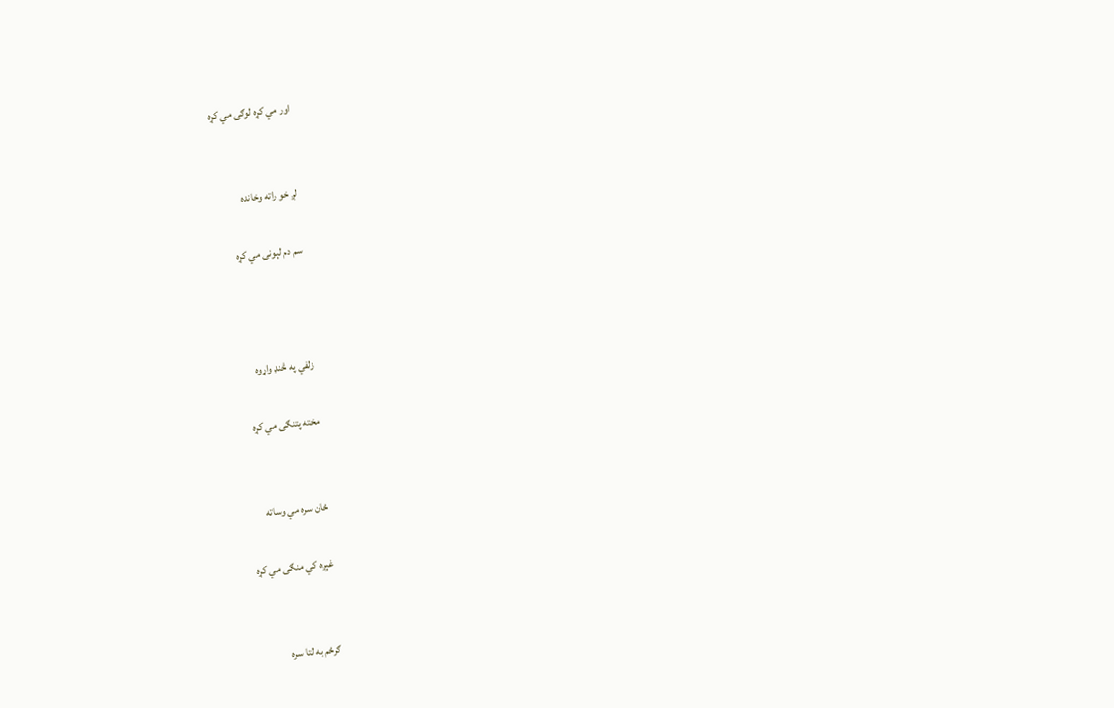اور مي کړه لوګی مي کړه


لږ خو راته وخانده

سم دم لېونی مي کړه



زلفي په څنډ واړوه

مخته پتنګی مي کړه


ځان سره مي وساته

غېږه کي منګی مي کړه


ګرځم به لتا سره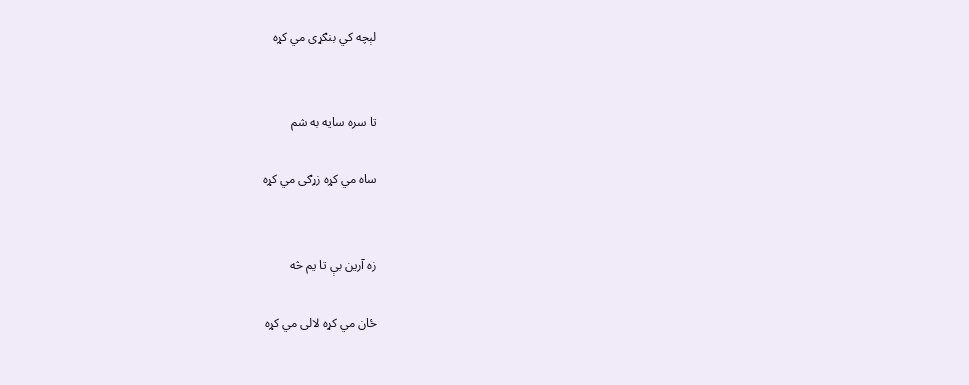لېچه کي بنګړی مي کړه


تا سره سايه به شم

ساه مي کړه زړګی مي کړه


زه آرين بې تا يم څه

ځان مي کړه لالی مي کړه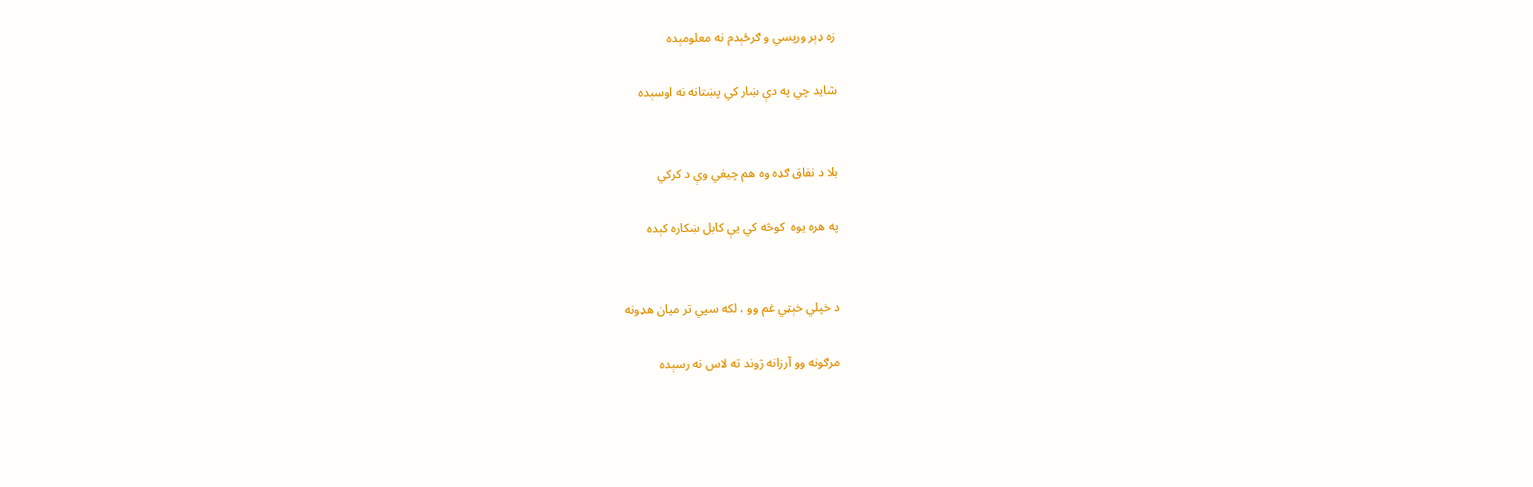زه ډېر ورپسي و ګرځېدم نه معلومېده

شايد چي په دې ښار کي پښتانه نه اوسېده


بلا د نفاق ګډه وه هم چيغي وې د کرکي

په هره يوه  کوڅه کي يې کابل ښکاره کېده


د خپلي خېټي غم وو ، لکه سپي تر ميان هډونه

مرګونه وو آرزانه ژوند ته لاس نه رسېده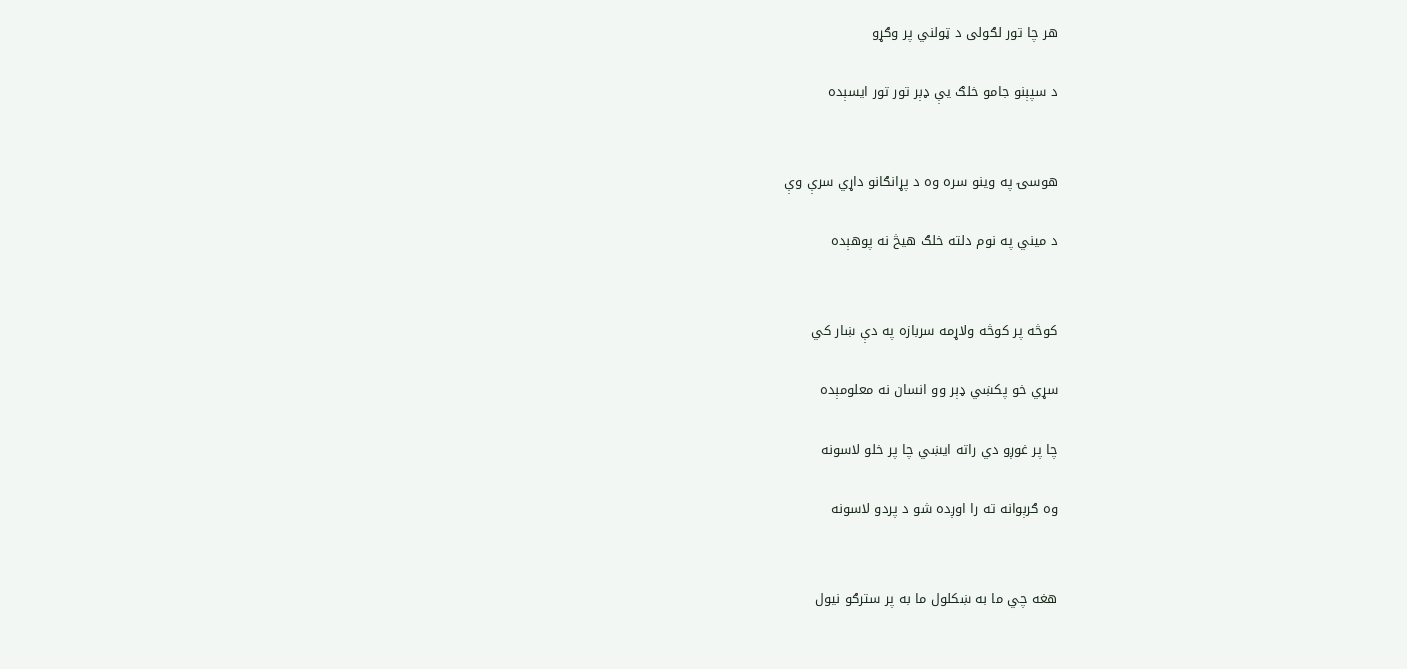هر چا تور لګولی د ټولني پر وګړو

د سپېنو جامو خلګ يې ډېر تور تور ايسېده


هوسۍ په وينو سره وه د پړانګانو داړي سرې وې

د ميني په نوم دلته خلګ هيڅ نه پوهېده


کوڅه پر کوڅه ولاړمه سربازه په دې ښار کي

سړي خو پکښي ډېر وو انسان نه معلومېده

چا پر غوږو دي راته ايښي چا پر خلو لاسونه

وه ګرېوانه ته را اوږده شو د پردو لاسونه


هغه چي ما به ښکلول ما به پر سترګو نيول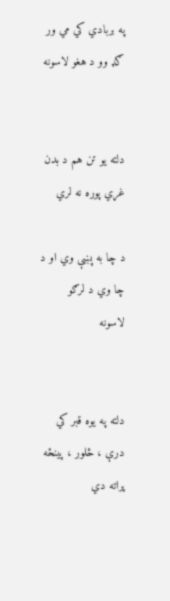په بربادي کي مي ور ګډ وو د هغو لاسونه


دلته يو تن هم د بدن غړي پوره نه لري

د چا به پښې وي او د چا وي د لرګو لاسونه


دلته په يوه قبر کي درې ، څلور ، پينځه پراته دي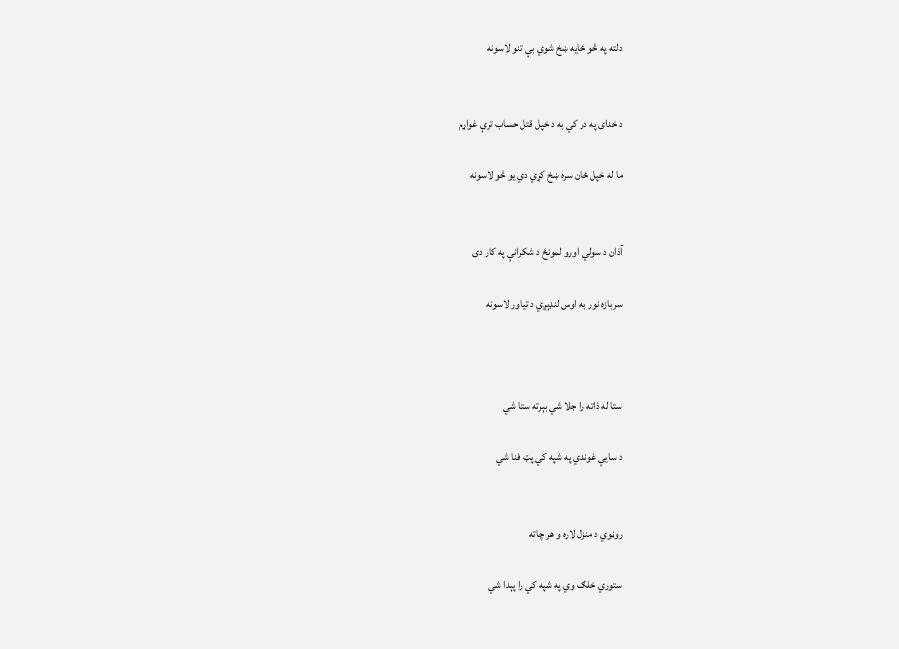دلته په څو ځايه ښخ شوي بې تنو لاسونه


د خدای په در کي به د خپل قتل حساب ترې غواړم

ما له خپل ځان سره ښخ کړي دي يو څو لاسونه


آذان د سولي اورو لمونځ د شکرانې په کار دی

سربازه نور به اوس لنډېږي د تياور لاسونه



ستا له ذاته را جلا شي بېرته ستا شي

د سايې غوندي په شپه کي پټ فنا شي


روڼوي د منزل لاره و هر چاته

ستوري خلګ وي په شپه کي را پېدا شي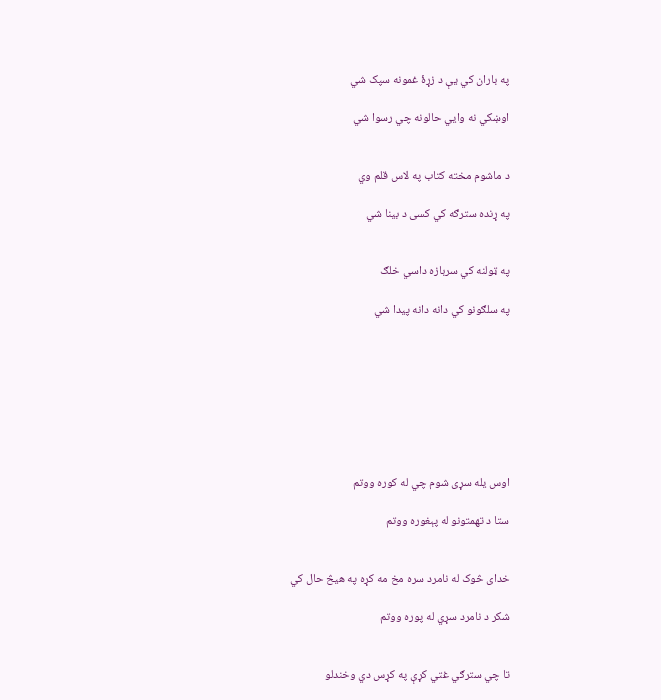په باران کي يې د زړۀ غمونه سپک شي

اوښکي نه وايي حالونه چي رسوا شي


د ماشوم مخته کتاب په لاس قلم وي

په ړنده سترګه کي کسی د بينا شي


په ټولنه کي سربازه داسي خلګ

په سلګونو کي دانه دانه پيدا شي








اوس يله سړی شوم چي له کوره ووتم

ستا د تهمتونو له پېغوره ووتم


خدای څوک له نامرد سره مخ مه کړه په هيڅ حال کي

شکر د نامرد سړي له پوره ووتم


تا چي سترګي غتي کړې په کړس دي وخندلو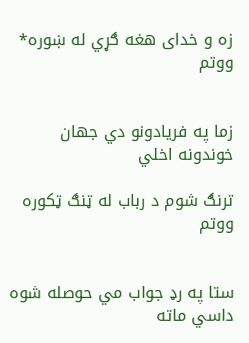زه و خدای هغه ګړي له ښوره* ووتم


زما په فريادونو دي جهان خوندونه اخلي

ترنګ شوم د رباب له ټنګ ټکوره ووتم


ستا په رډ جواب مي حوصله شوه داسي ماته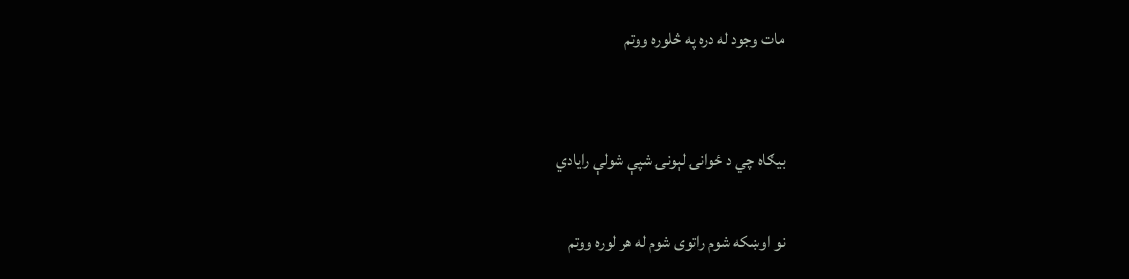مات وجود له دره په څلوره ووتم


بيګاه چي د ځوانۍ لېونۍ شپې شولې رايادي

نو اوښکه شوم راتوی شوم له هر لوره ووتم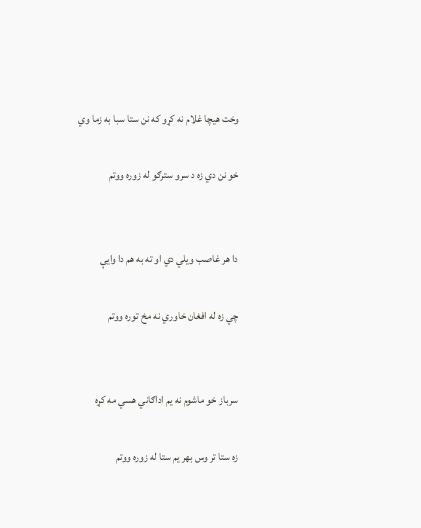وخت هيچا غلام نه کړو که نن ستا سبا به زما وي

خو نن دي زه د سرو سترګو له زوره ووتم


دا هر غاصب ويلي دي او ته به هم دا وايې

چي زه له افغان خاوري نه مخ توره ووتم


سرباز خو ماشوم نه يم اداګاني هسي مه کړه

زه ستا تر وس بهر يم ستا له زوره ووتم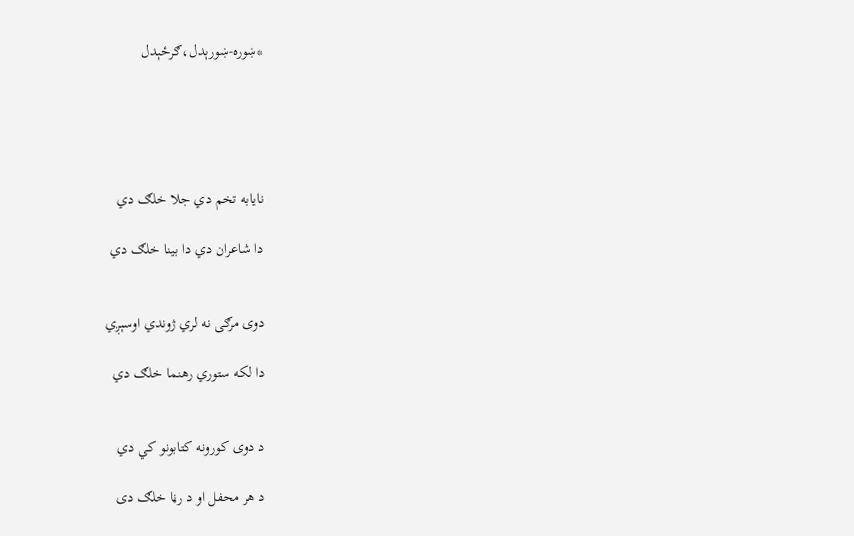*ښوره-ښورېدل،ګرځېدل





نايابه تخم دي جلا خلګ دي

دا شاعران دي دا بينا خلګ دي


دوی مرګی نه لري ژوندي اوسېږي

دا لکه ستوري رهنما خلګ دي


د دوی کورونه کتابونو کي دي

د هر محفل او د رڼا خلګ دی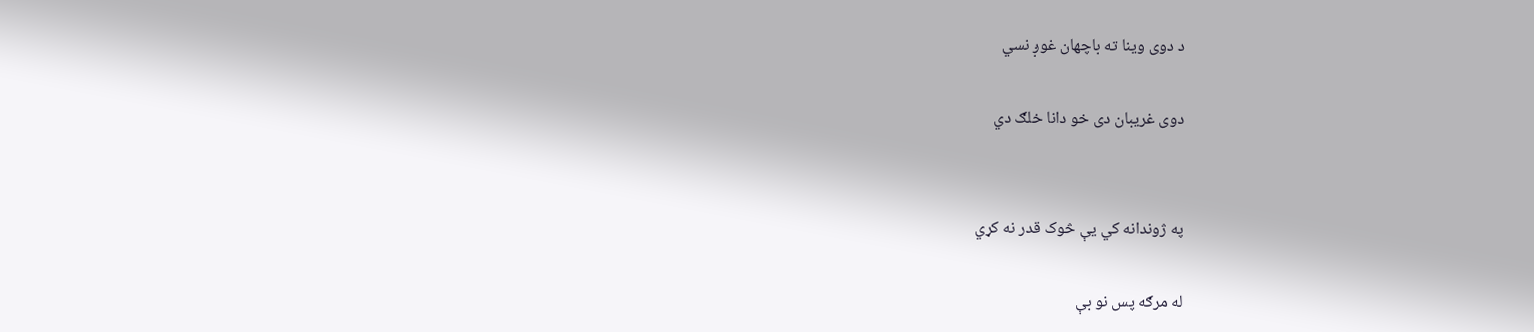د دوی وينا ته باچهان غوږ نسي

دوی غريبان دی خو دانا خلګ دي


په ژوندانه کي يې څوک قدر نه کړي

له مرګه پس نو بې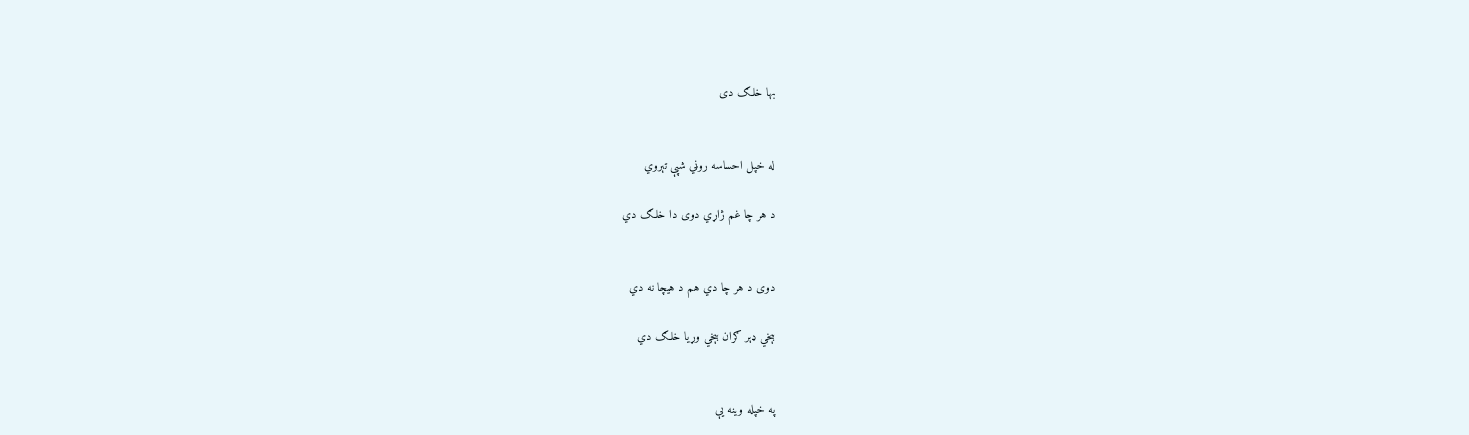بها خلګ دی


له خپل احساسه روڼي شپې تېروي

د هر چا غم ژاړي دوی دا خلګ دي


دوی د هر چا دي هم د هيچا نه دي

بېخي ډېر ګران بېخي وړيا خلګ دي


په خپله وينه يې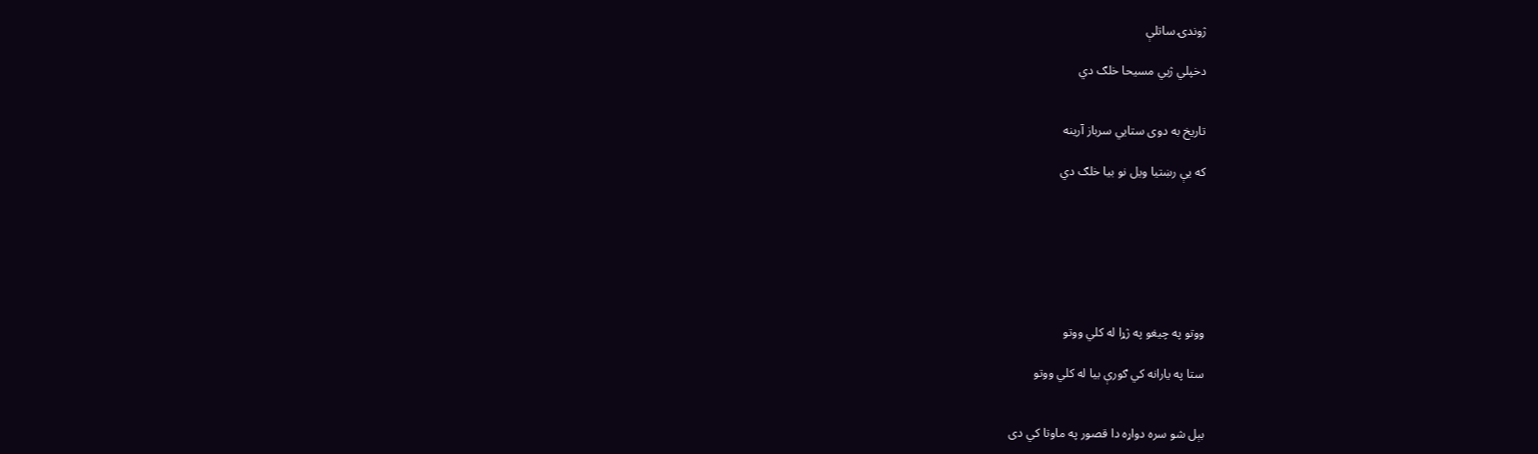ژوندۍ ساتلې

دخپلي ژبي مسيحا خلګ دي


تاريخ به دوی ستايي سرباز آرينه

که يې رښتيا ويل نو بيا خلګ دي







ووتو په چيغو په ژړا له کلي ووتو

ستا په يارانه کي ګورې بيا له کلي ووتو


بېل شو سره دواړه دا قصور په ماوتا کي دی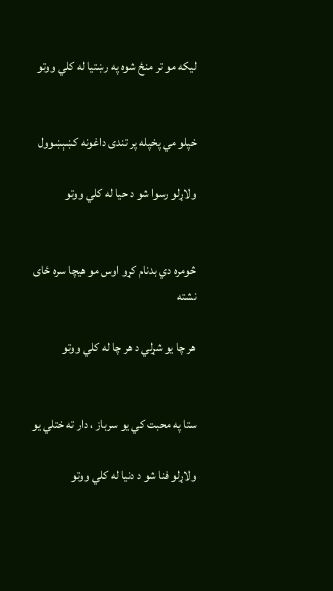ليکه مو تر منځ شوه په رښتيا له کلي ووتو


خپلو مي پخپله پر تندی داغونه کښېښوول

ولاړلو رسوا شو د حيا له کلي ووتو


څومره دي بدنام کړو اوس مو هيچا سره ځای نشته

هر چا يو شړلي د هر چا له کلي ووتو


ستا په محبت کي يو سرباز ، دار ته ختلي يو

ولاړلو فنا شو د دنيا له کلي ووتو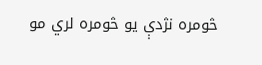څومره نژدې يو څومره لري مو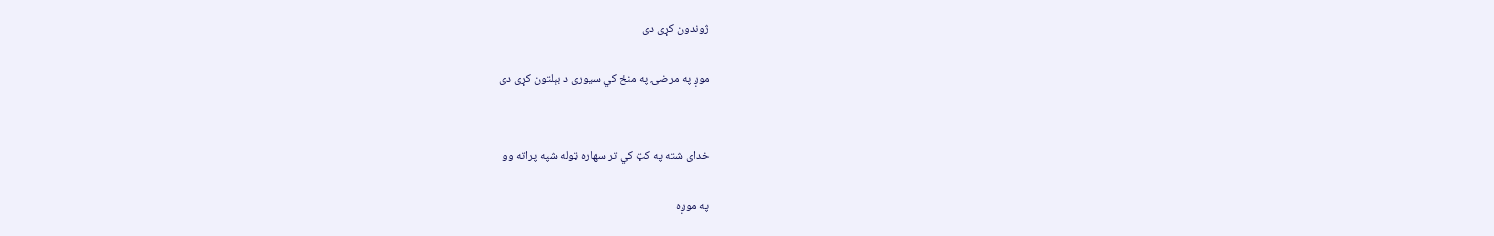ژوندون کړی دی

موږ په مرضۍ په منځ کي سيوری د بېلتون کړی دی


خدای شته په کټ کي تر سهاره ټوله شپه پراته وو

په موږه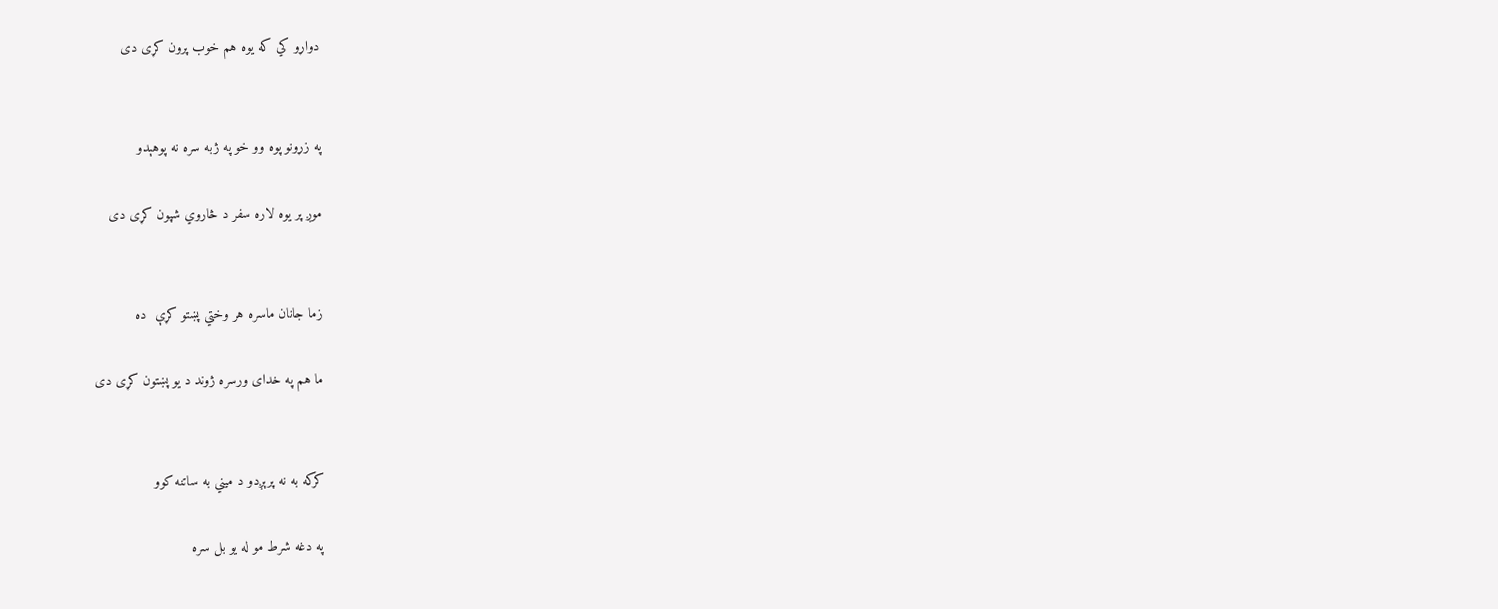دواړو کي که يوه هم خوب پرون کړی دی


په زړونو پوه وو خو په ژبه سره نه پوهېدو

موږ پر يوه لاره سفر د څاروي شپون کړی دی


زما جانان ماسره هر وختي پښتو کړې  ده

ما هم په خدای ورسره ژوند د يو پښتون کړی دی


کرکه به نه پرېږدو د ميني به ساتنه کوو

په دغه شرط مو له يو بل سره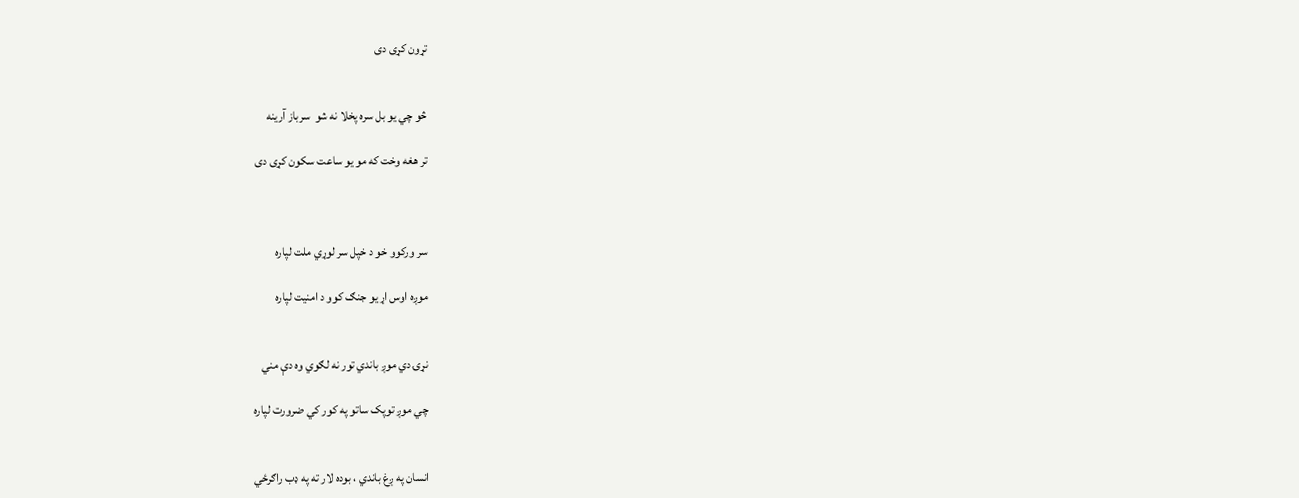تړون کړی دی


څو چي يو بل سره پخلا نه شو  سرباز آرينه

تر هغه وخت که مو يو ساعت سکون کړی دی



سر ورکوو خو د خپل سر لوړي ملت لپاره

موږه اوس اړ يو جنګ کوو د امنيت لپاره


نړۍ دي موږ باندي تور نه لګوي وه دې مني

چي موږ توپک ساتو په کور کي ضرورت لپاره


انسان په ږغ باندي ، بوده لار ته په ډب راګرځي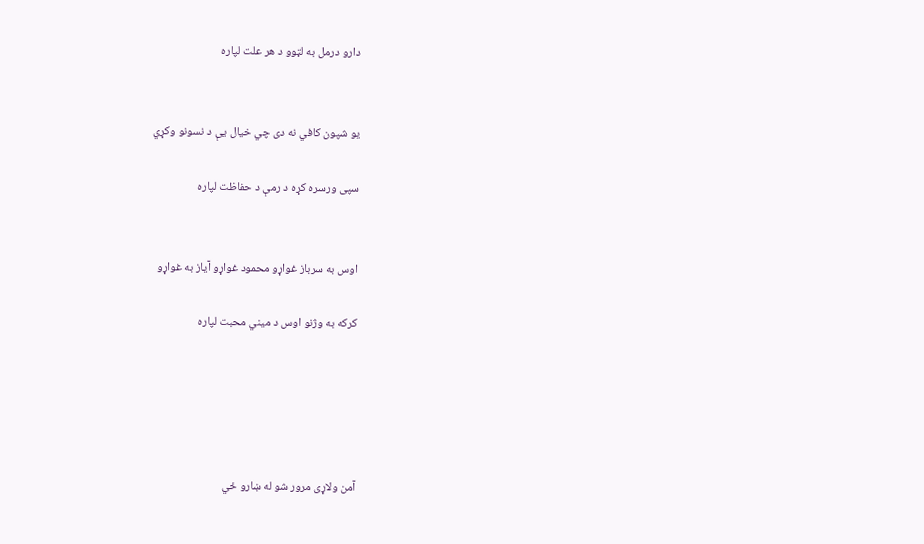دارو درمل به لټوو د هر علت لپاره


يو شپون کافي نه دی چي خيال يې د نسونو وکړي

سپی ورسره کړه د رمې د حفاظت لپاره


اوس به سرباز غواړو محمود غواړو آياز به غواړو

کرکه به وژنو اوس د ميني محبت لپاره





آمن ولاړی مرور شو له ښارو ځي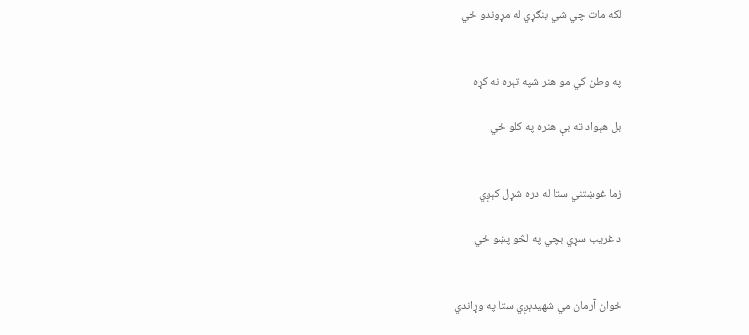لکه مات چي شي بنګړي له مړوندو ځي


په وطن کي مو هنر شپه تېره نه کړه

بل هېواد ته بې هنره په کلو ځي


زما غوښتني ستا له دره شړل کېږي

د غريب سړي بچي په لڅو پښو ځي


ځوان آرمان مي شهيدېږي ستا په وړاندي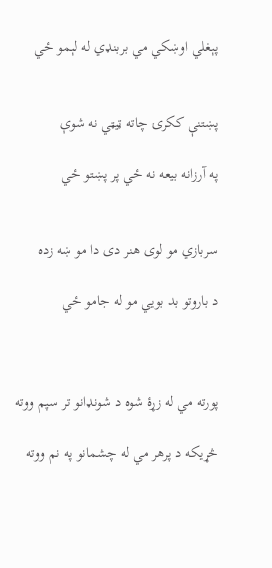پېغلي اوښکي مي بربنډي له لېمو ځي


پښتنې ککرۍ چاته ټيټي نه شوې

په آرزانه بيعه نه ځي پر پښتو ځي


سربازي مو لوی هنر دی دا مو ښه زده

د باروتو بد بويي مو له جامو ځي



پورته مي له زړۀ شوه د شونډانو تر سپم ووته

څړيکه د پرهر مي له چشمانو په نم ووته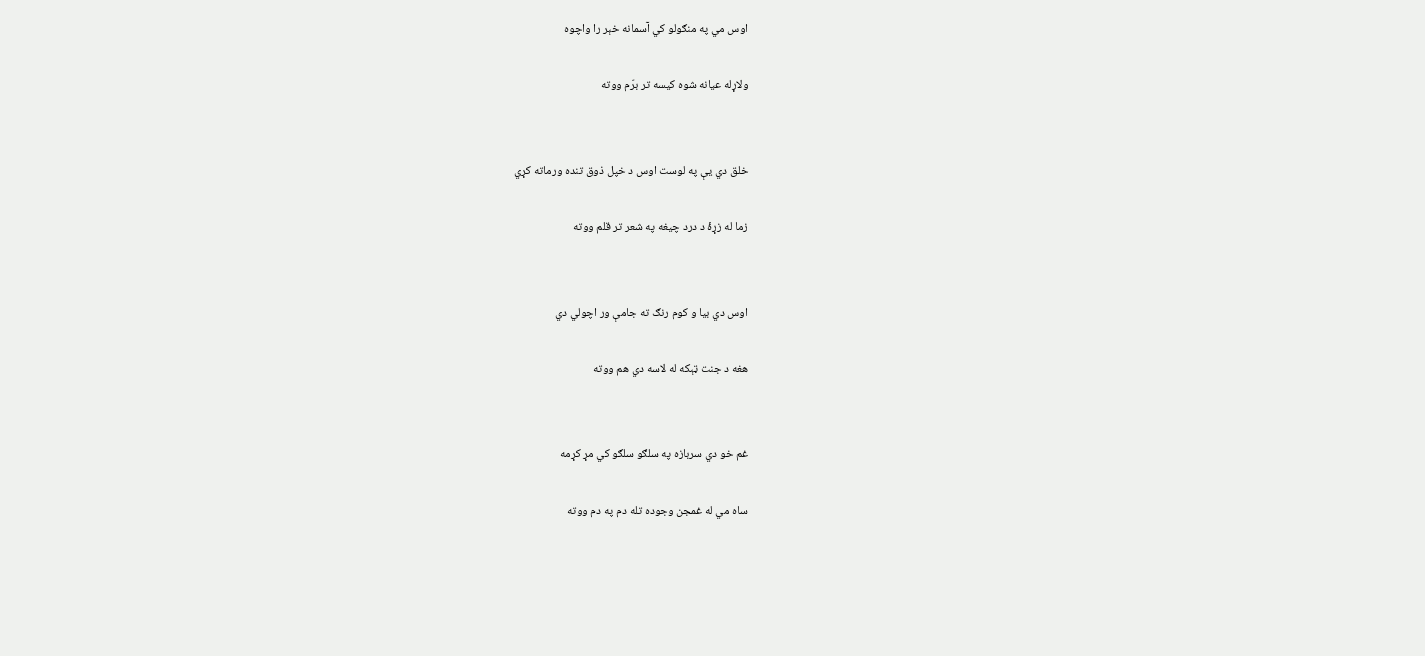اوس مي په منګولو کي آسمانه خېر را واچوه

ولاړله عيانه شوه کيسه تر برّم ووته


خلق دي يې په لوست اوس د خپل ذوق تنده ورماته کړي

زما له زړۀ د درد چيغه په شعر تر قلم ووته


اوس دي بيا و کوم رنګ ته جامې ور اچولي دي

هغه د جنت ټېکه له لاسه دي هم ووته


غم خو دي سربازه په سلګو سلګو کي مړ کړمه

ساه مي له غمجن وجوده تله دم په دم ووته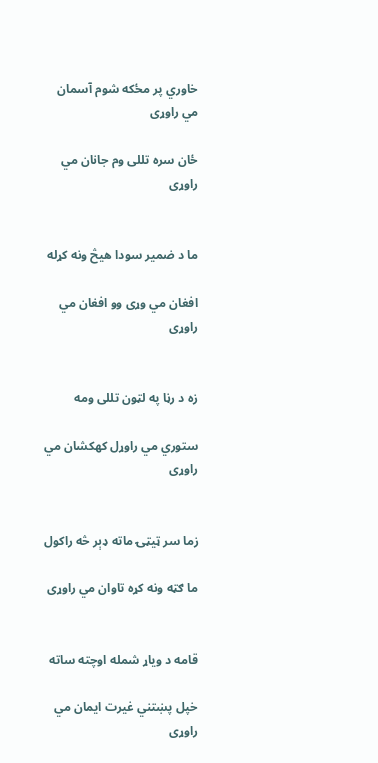خاوري پر مځکه شوم آسمان مي راوړی

ځان سره تللی وم جانان مي راوړی


ما د ضمير سودا هيڅ ونه کړله

افغان مي وړی وو افغان مي راوړی


زه د رڼا په لټون تللی ومه

ستوري مي راوړل کهکشان مي راوړی


زما سر ټيټۍ ماته ډېر څه راکول

ما ګټه ونه کړه تاوان مي راوړی


قامه د وياړ شمله اوچته ساته

خپل پښتني غيرت ايمان مي راوړی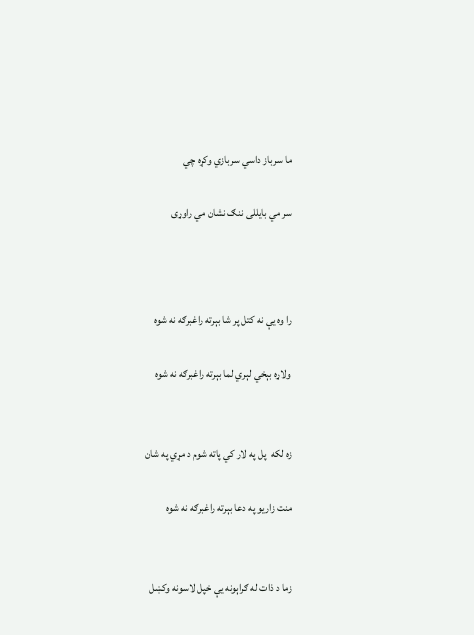ما سرباز داسي سربازي وکړه چي

سر مي بايللی ننګ نشان مي راوړی



را وه يې نه کتل پر شا بېرته راغبرګه نه شوه

ولاړه بېخي لېري لما بېرته راغبرګه نه شوه


زه لکه  پل په لار کي پاته شوم د مړي په شان

منت زاريو په دعا بېرته راغبرګه نه شوه


زما د ذات له ګراېونه يې خپل لاسونه وکښل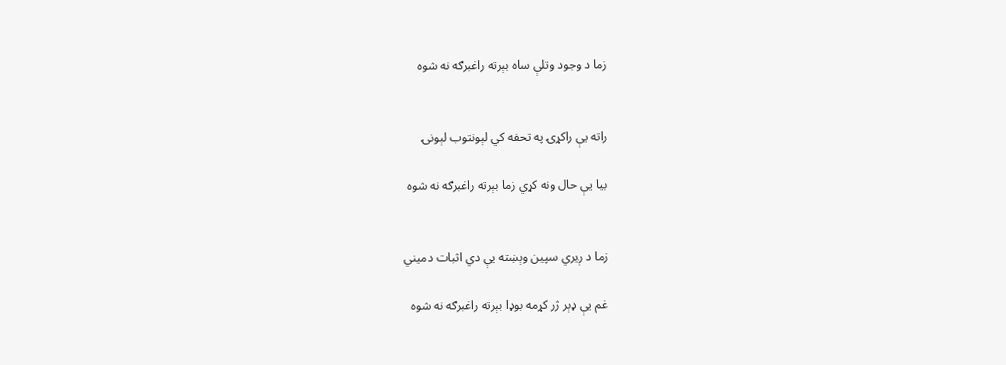زما د وجود وتلې ساه بېرته راغبرګه نه شوه


راته يې راکړۍ په تحفه کي لېونتوب لېونۍ

بيا يې حال ونه کړي زما بېرته راغبرګه نه شوه


زما د ږيري سپين وېښته يې دي اثبات دميني

غم يې ډېر ژر کړمه بوډا بېرته راغبرګه نه شوه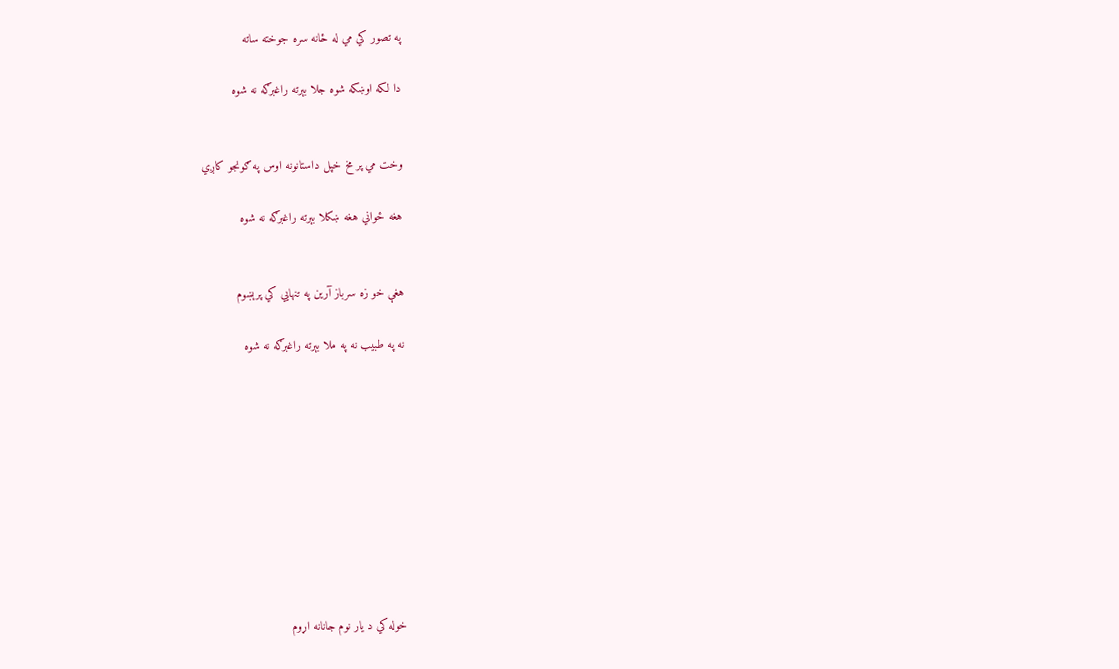په تصور کي مي له ځانه سره جوخته ساته

دا لکه اوښکه شوه جلا بېرته راغبرګه نه شوه


وخت مي پر مخ خپل داستانونه اوس په ګونجو کاږي

هغه ځواني هغه ښکلا بېرته راغبرګه نه شوه


هغې خو زه سرباز آرين په تنهايي کي پرېښوم

نه په طبيب نه په ملا بېرته راغبرګه نه شوه










خوله کي د يار نوم جانانه اړوم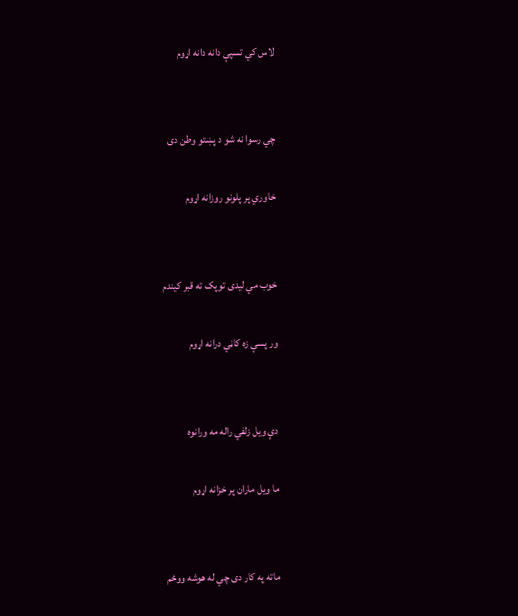لاس کي تسپې دانه دانه اړوم


چي رسوا نه شو د پښتو وطن دی

خاوري پر پلونو روزانه اړوم


خوب مي ليدی توپک ته قبر کيندم

ور پسې زه کاڼي درانه اړوم


دې ويل زلفي راله مه ورانوه

ما ويل ماران پر خزانه اړوم


ماته په کار دی چي له هوشه ووځم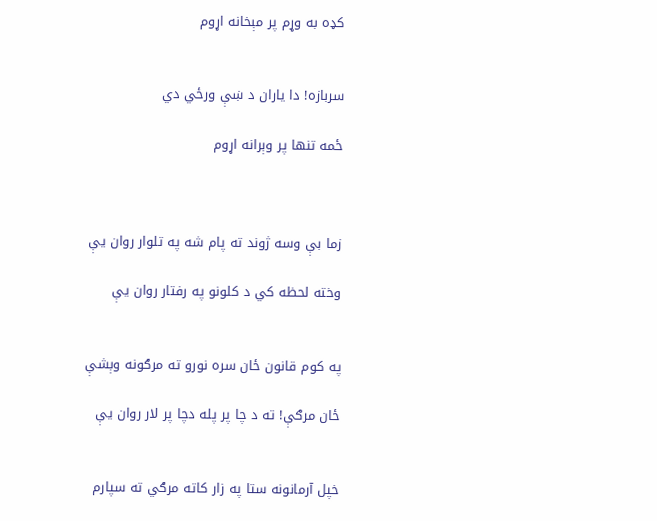کډه به وړم پر مېخانه اړوم


سربازه! دا ياران د ښې ورځي دي

ځمه تنها پر وېرانه اړوم



زما بې وسه ژوند ته پام شه په تلوار روان يې

وخته لحظه کي د کلونو په رفتار روان يې


په کوم قانون ځان سره نورو ته مرګونه وېشې

ځان مرګې! ته د چا پر پله دچا پر لار روان يې


خپل آرمانونه ستا په زار کاته مرګي ته سپارم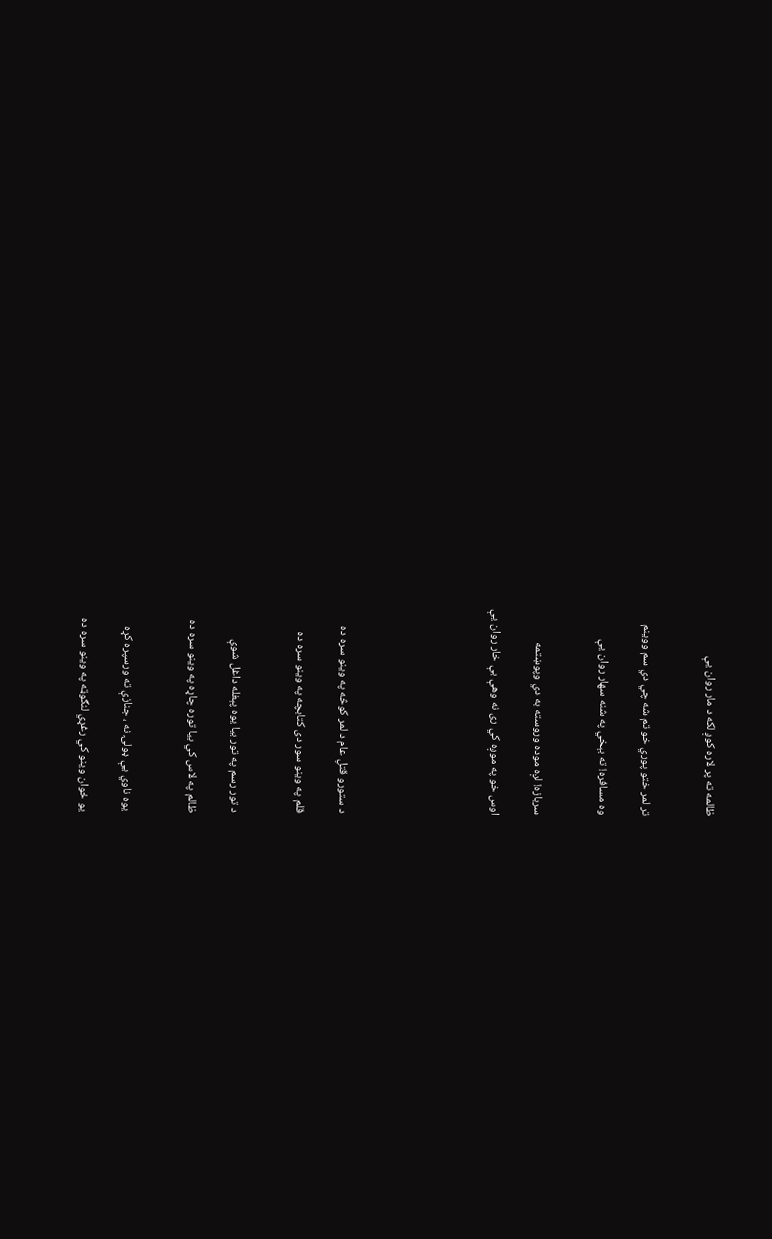ظالمه ته پر لاره کوږ لکه د مار روان يې


تر لمر ختو پوري خو تم شه چي دي سم ووينم

وه مسافره! ته بېخي په شنه سهار روان يې


سربازه! لږه موده وروسته به دي وپوښتمه

اوس خو په موږه کي ری نه وهې بې خار روان يې






د ستورو قتلِ عام د لمر کوڅه په وينو سره ده

قلم په وينو سور دی کتابچه په وينو سره ده


د تور رسم په تور بيا يوه پېغله داغل شوې

ظالم په لاس کي بيا توره چاړه په وينو سره ده


يوه ناوي يې ډولۍ نه ، جنازې ته ورسپره کړه

يو ځوان وينو کي رغړي لنګوټه په وينو سره ده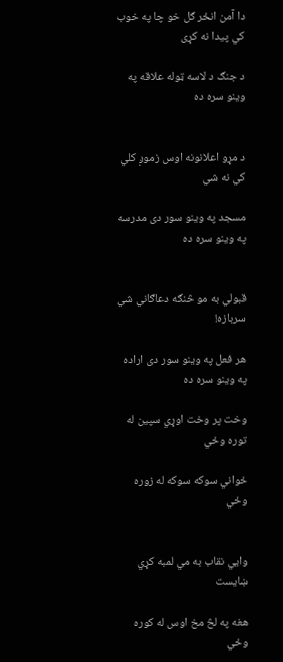دا آمن انځر ګل خو چا په خوب کي پيدا نه کړی

د جنګ د لاسه ټوله علاقه په وينو سره ده


د مړو اعلانونه اوس زموږ کلي کي نه شي

مسجد په وينو سور دی مدرسه په وينو سره ده


قبولي به مو څنګه دعاګاني شي سربازه!

هر فعل په وينو سور دی اراده په وينو سره ده

وخت پر وخت اوړي سپين له توره وځي

ځواني سوکه سوکه له زوره وځي


وايي نقاب به مي لمبه کړي ښايست

هغه په لڅ مخ اوس له کوره وځي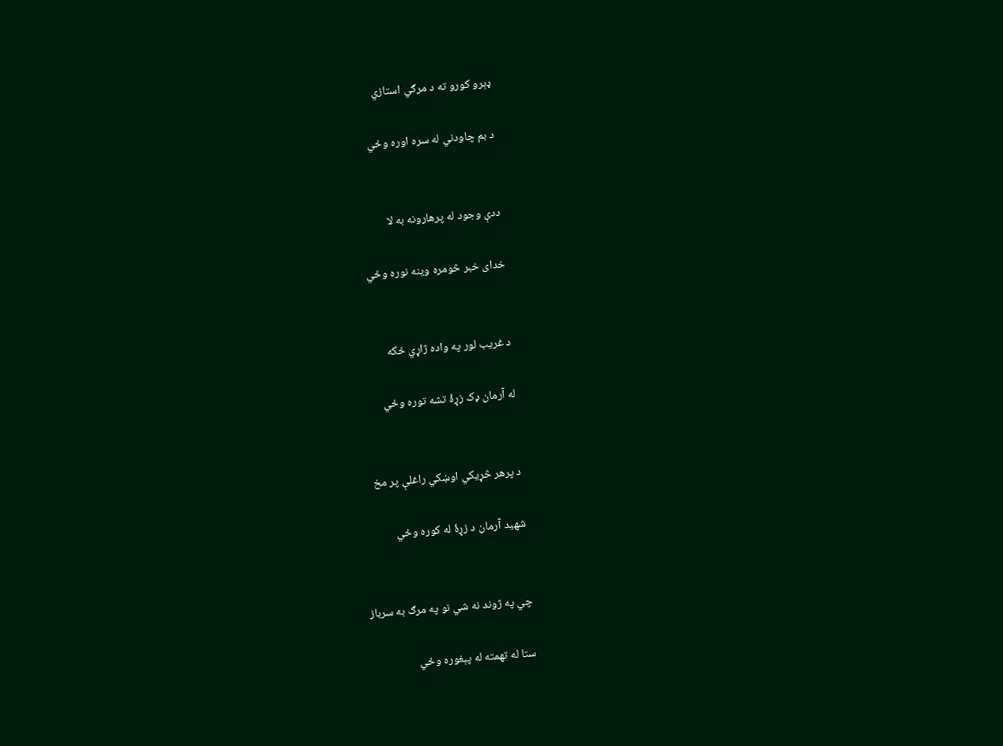ډېرو کورو ته د مرګي استازي

د بم چاودني له سره اوره وځي


ددې وجود له پرهارونه به لا

خدای خبر څومره وينه نوره وځي


د غريب لور په واده ژاړي ځکه

له آرمان ډک زړۀ تشه توره وځي


د پرهر څړيکي اوښکي راغلې پر مخ

شهيد آرمان د زړۀ له کوره وځي


چي په ژوند نه شي نو په مرګ به سرباز

ستا له تهمته له پېغوره وځي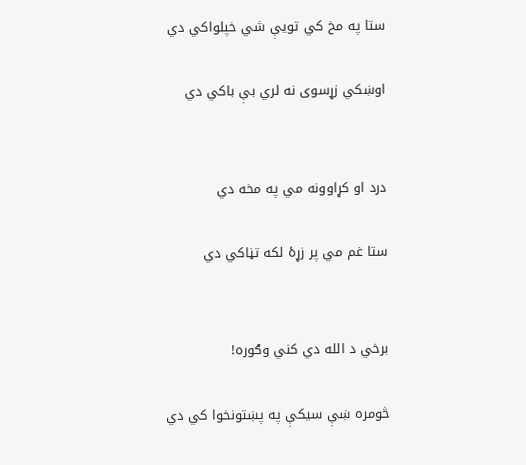ستا په مخ کي تويې شي خپلواکي دي

اوښکي زړسوی نه لري بې باکي دي


درد او کړاوونه مي په مخه دي

ستا غم مي پر زړۀ لکه تڼاکي دي


برخي د الله دي کني وګوره!

څومره ښې سيکې په پښتونخوا کي دي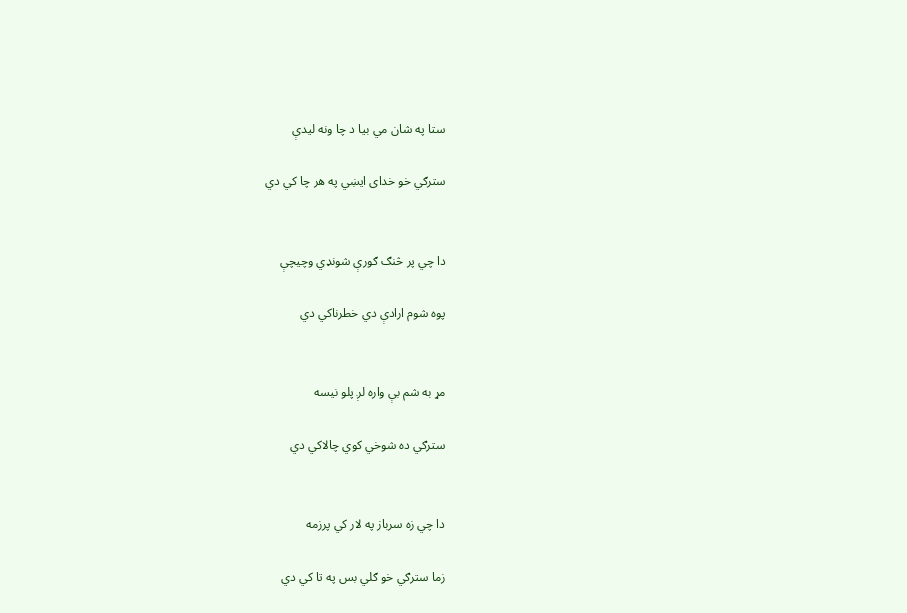ستا په شان مي بيا د چا ونه ليدې

سترګي خو خدای ايښي په هر چا کي دي


دا چي پر څنګ ګورې شونډي وچيچې

پوه شوم ارادې دي خطرناکي دي


مړ به شم بې واره لږ پلو نيسه

سترګي ده شوخي کوي چالاکي دي


دا چي زه سرباز په لار کي پرزمه

زما سترګي خو ګلي بس په تا کي دي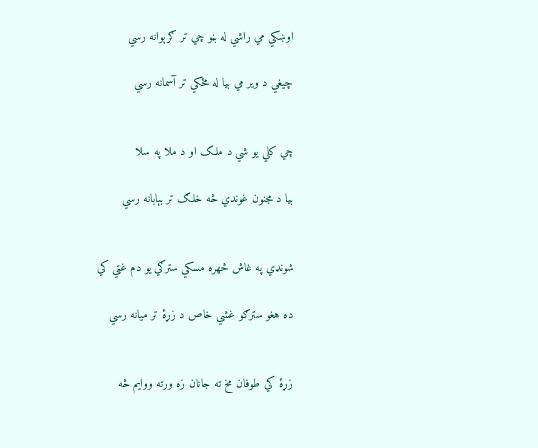اوښکي مي راشي له بڼو چي تر ګرېوانه رسي

چيغي د وير مي بيا له مځکي تر آسمانه رسي


چي کلي يو شي د ملک او د ملا په سلا

بيا د مجنون غوندي څه خلګ تر بېابانه رسي


شونډي په غاش څهره مسکي سترګي يو دم غټي کي

ده هغو سترګو غشي خاص د زړۀ تر ميانه رسي


زړۀ کي طوفان مخ ته جانان زه ورته ووايم څه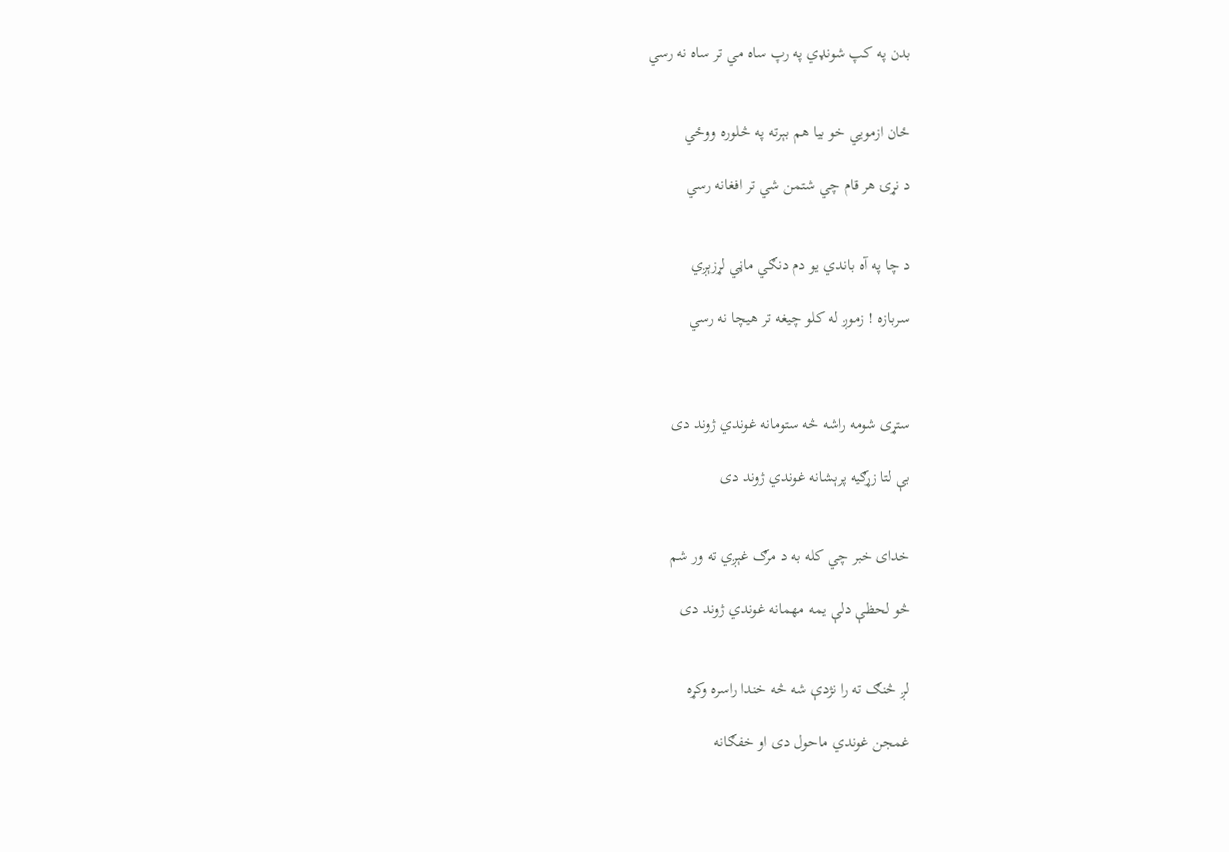بدن په کپ شونډي په رپ ساه مي تر ساه نه رسي


ځان ازمويي خو بيا هم بېرته په څلوره ووځي

د نړۍ هر قام چي شتمن شي تر افغانه رسي


د چا په آه باندي يو دم دنګي ماڼي لړزېږي

سربازه ! زموږ له کلو چيغه تر هيچا نه رسي



ستړی شومه راشه څه ستومانه غوندي ژوند دی

بې لتا زړګيه پرېشانه غوندي ژوند دی


خدای خبر چي کله به د مرګ غېږي ته ور شم

څو لحظې دلې يمه مهمانه غوندي ژوند دی


لږ څنګ ته را نژدې شه څه خندا راسره وکړه

غمجن غوندي ماحول دی او خفګانه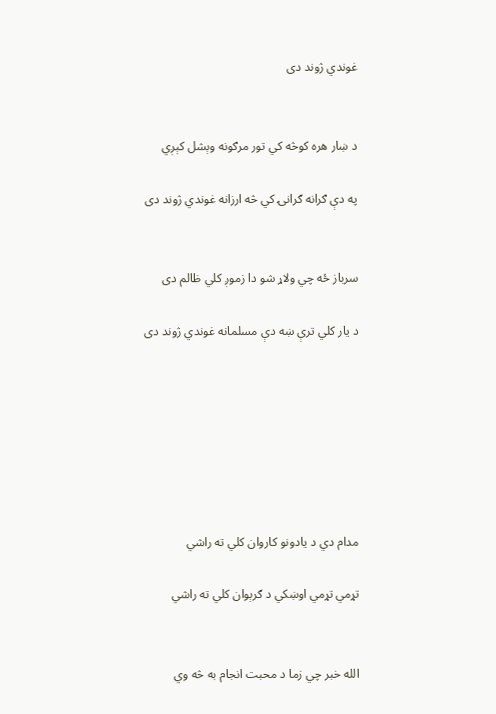غوندي ژوند دی


د ښار هره کوڅه کي تور مرګونه وېشل کېږي

په دې ګرانه ګرانۍ کي څه ارزانه غوندي ژوند دی


سرباز ځه چي ولاړ شو دا زموږ کلي ظالم دی

د يار کلي ترې ښه دې مسلمانه غوندي ژوند دی







مدام دي د يادونو کاروان کلي ته راشي

تړمي تړمي اوښکي د ګرېوان کلي ته راشي


الله خبر چي زما د محبت انجام به څه وي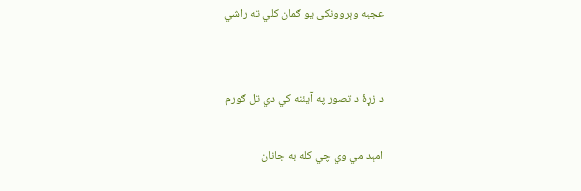عجبه وېروونکی يو ګمان کلي ته راشي


د زړۀ د تصور په آيئنه کي دي تل ګورم

امېد مي وي چي کله به جانان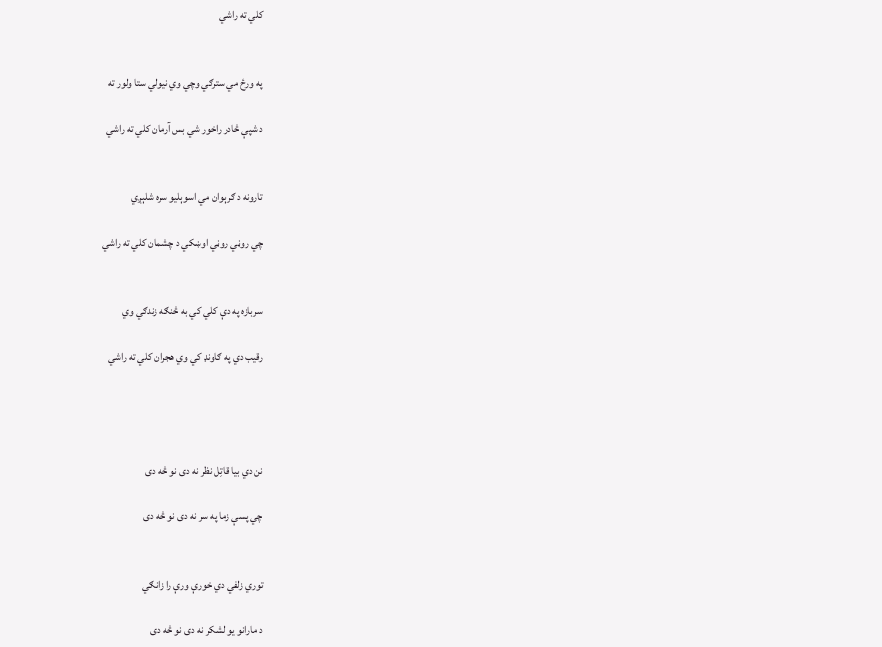کلي ته راشي


په ورځ مي سترګي وچي وي نيولي ستا ولور ته

د شپې څادر راخور شي بس آرمان کلي ته راشي


تارونه د ګرېوان مي اسوېليو سره شلېږي

چي روڼي روڼي اوښکي د چشمان کلي ته راشي


سربازه په دې کلي کي به څنګه زندګي وي

رقيب دي په ګاونډ کي وي هجران کلي ته راشي




نن دي بيا قاتِل نظر نه دی نو څه دی

چي پسې زما په سر نه دی نو څه دی


توري زلفي دي خورې ورې را زانګي

د مارانو يو لشکر نه دی نو څه دی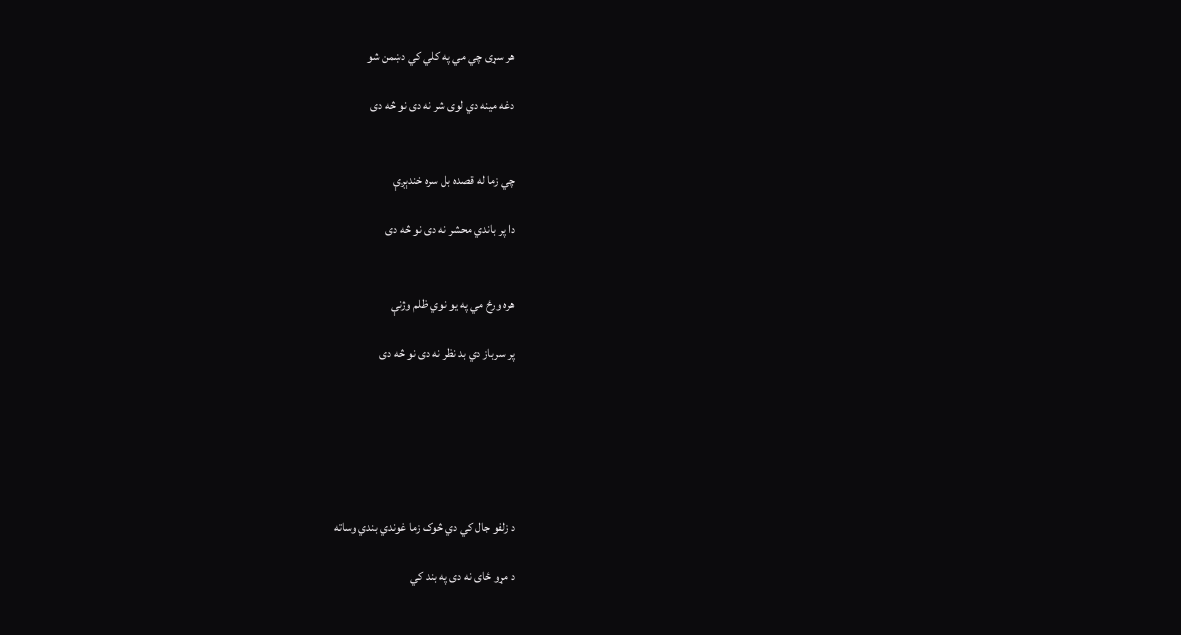هر سړی چي مي په کلي کي دښمن شو

دغه مينه دي لوی شر نه دی نو څه دی


چي زما له قصده بل سره خندېږې

دا پر باندي محشر نه دی نو څه دی


هره ورځ مي په يو نوي ظلم وژنې

پر سرباز دي بد نظر نه دی نو څه دی






د زلفو جال کي دي څوک زما غوندي بندي وساته

د مړو ځای نه دی په بند کي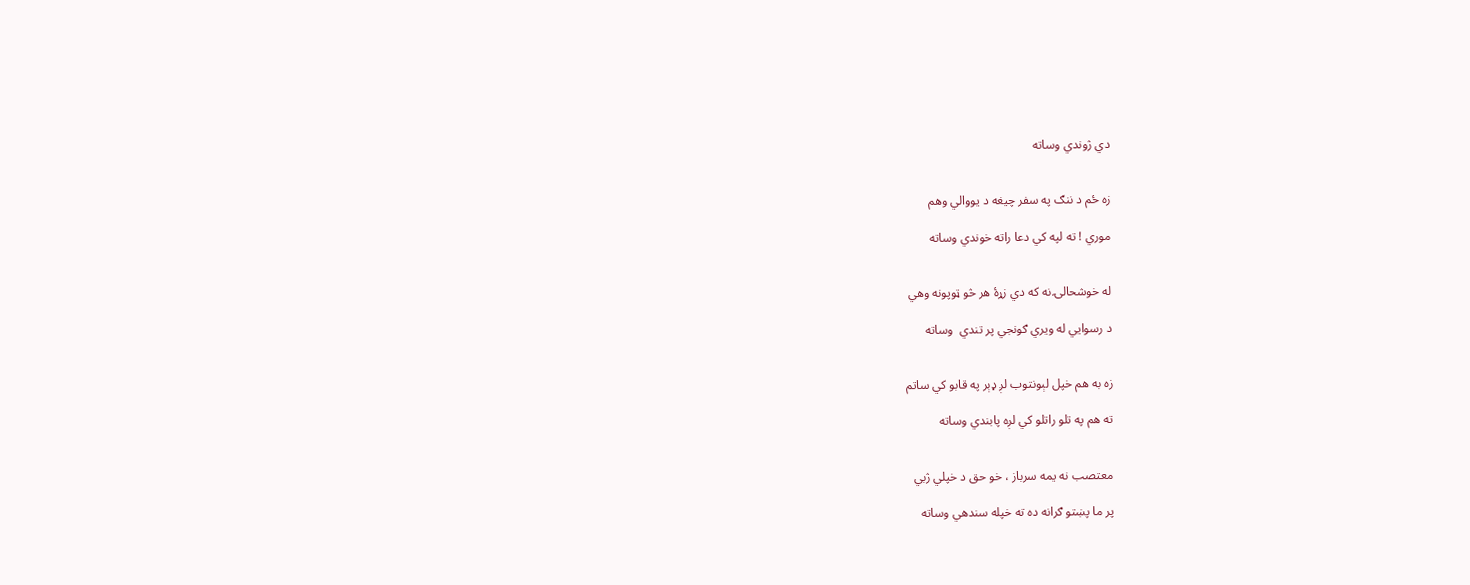دي ژوندي وساته


زه ځم د ننګ په سفر چيغه د يووالي وهم

موري ! ته لپه کي دعا راته خوندي وساته


له خوشحالۍ نه که دي زړۀ هر څو ټوپونه وهي

د رسوايي له ويري ګونجي پر تندي  وساته


زه به هم خپل لېونتوب لږ ډېر په قابو کي ساتم

ته هم په تلو راتلو کي لږه پابندي وساته


معتصب نه يمه سرباز ، خو حق د خپلي ژبي

پر ما پښتو ګرانه ده ته خپله سندهي وساته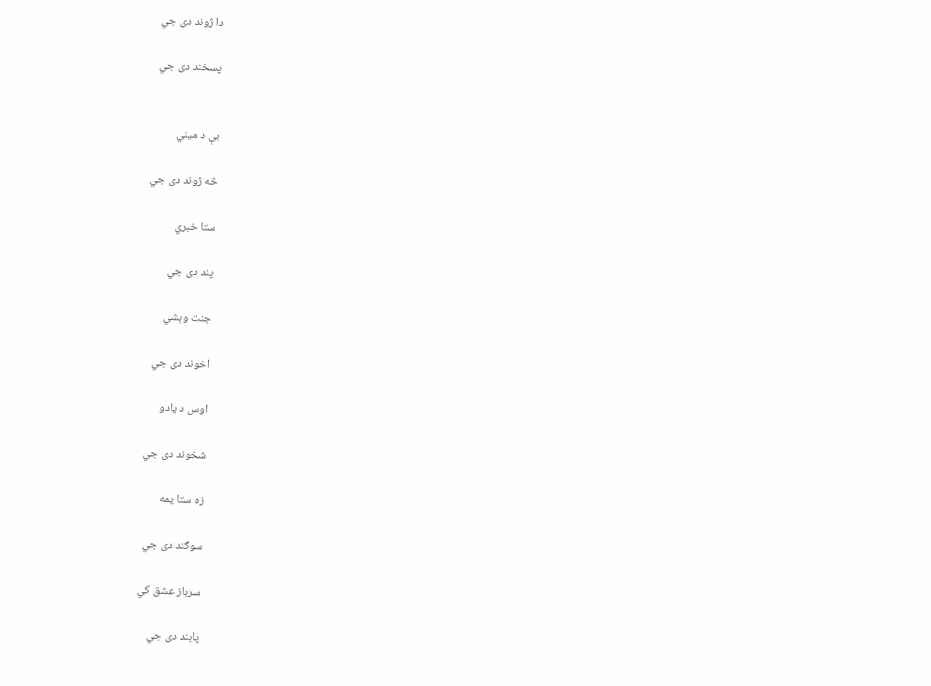دا ژوند دی جي

پسخند دی جي


بې د ميني

څه ژوند دی جي

ستا خبري

پند دی جي

جنت وېشي

اخوند دی جي

اوس د يادو

شخوند دی جي

زه ستا يمه

سوګند دی جي

سرباز عشق کي

پابند دی جي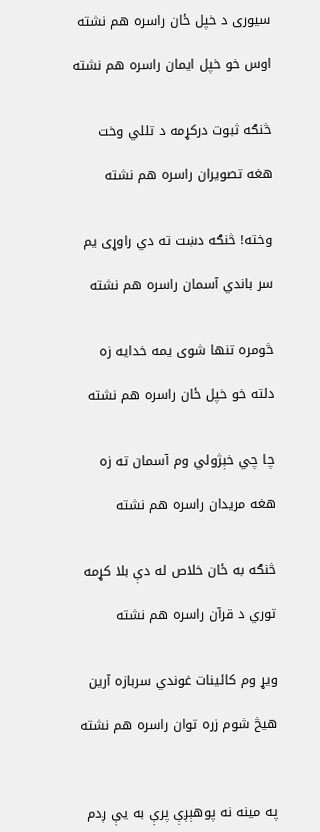سيوری د خپل ځان راسره هم نشته

اوس خو خپل ايمان راسره هم نشته


څنګه ثبوت درکړمه د تللي وخت

هغه تصويران راسره هم نشته


وخته! څنګه دښت ته دي راوړی يم

سر باندي آسمان راسره هم نشته


څومره تنها شوی يمه خدايه زه

دلته خو خپل ځان راسره هم نشته


چا چي خېژولي وم آسمان ته زه

هغه مريدان راسره هم نشته


څنګه به ځان خلاص له دې بلا کړمه

توري د قرآن راسره هم نشته


ويړ وم کائينات غوندي سربازه آرين

هيڅ شوم زره توان راسره هم نشته



په مينه نه پوهېږې پرې به يې ږدم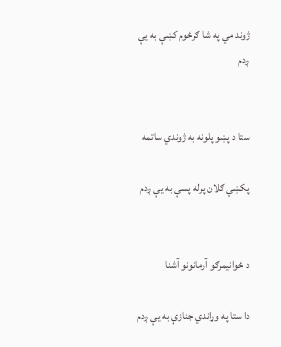ژوند مي په شا ګرځوم کښې به يې ږدم


ستا د پښو پلونه به ژوندي ساتمه

پکښي ګلان پرله پسې به يې ږدم


د ځوانيمرګو آرمانونو آشنا

دا ستا په وړاندي جنازې به يې ږدم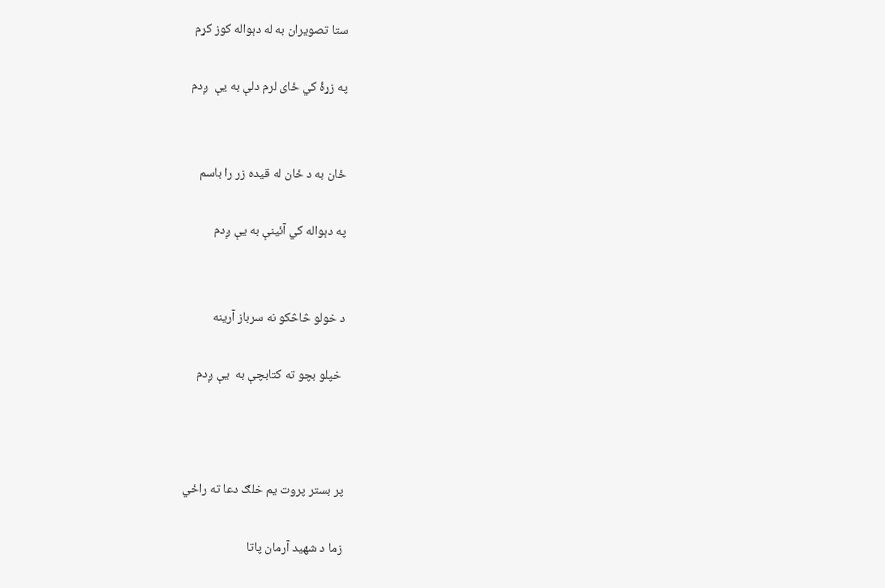ستا تصويران به له دېواله کوز کړم

په زړۀ کي ځای لرم دلې به يې  ږدم


ځان به د ځان له قيده زر را باسم

په دېواله کي آئينې به يې ږدم


د خولو څاڅکو نه سرباز آرينه

 خپلو بچو ته کتابچې به  يې ږدم



پر بستر پروت يم خلګ دعا ته راځي

زما د شهيد آرمان پاتا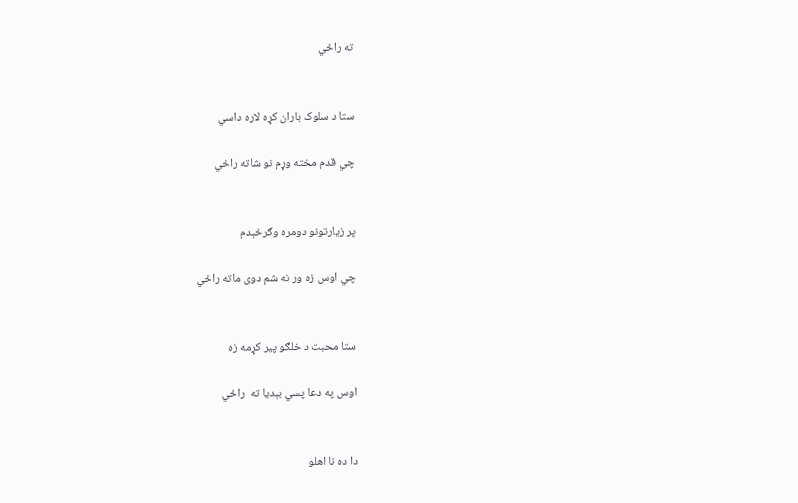ته راځي


ستا د سلوک باران کړه لاره داسي

چي قدم مخته وړم نو شاته راځي


پر زيارتونو دومره وګرځېدم

چي اوس زه ور نه شم دوی ماته راځي


ستا محبت د خلګو پير کړمه زه

اوس په دعا پسي بېديا ته  راځي


دا ده نا اهلو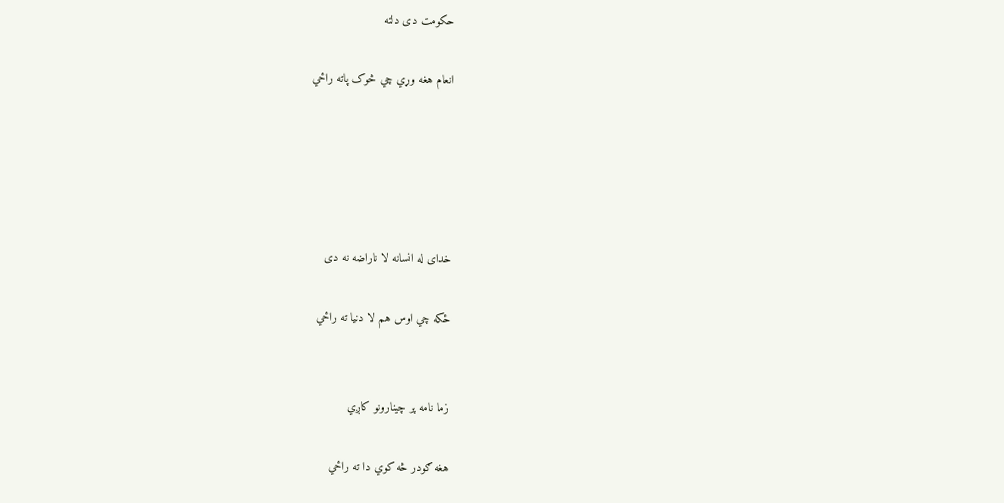حکومت دی دلته

انعام هغه وړي چي څوک پاته راځي





خدای له انسانه لا ناراضه نه دی

ځکه چي اوس هم لا دنيا ته راځي


زما نامه پر چينارونو کاږي

هغه ګودر څه کوي دا ته راځي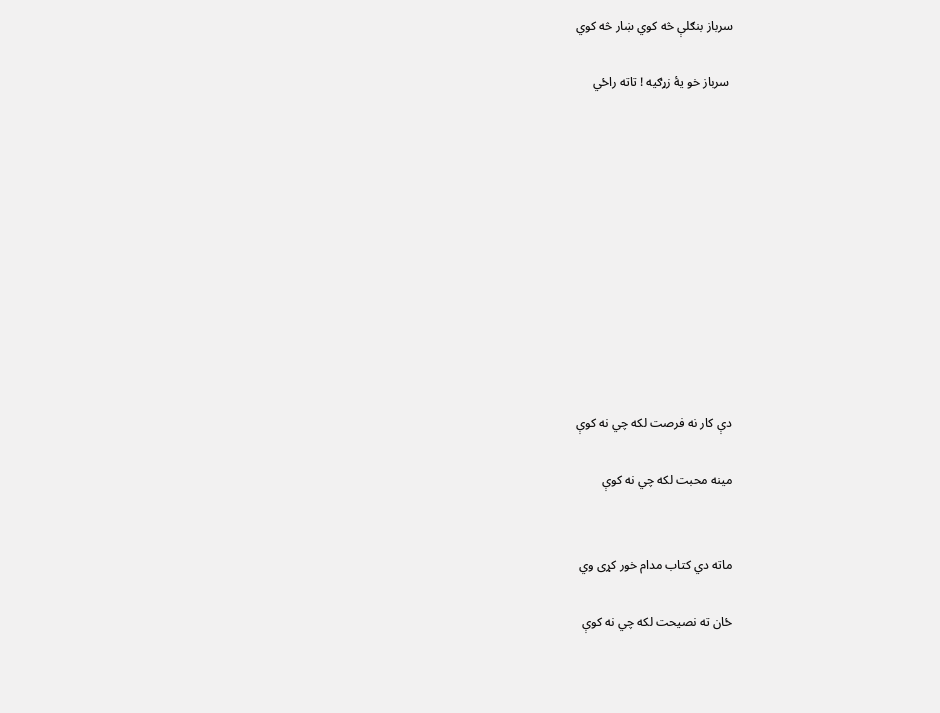سرباز بنګلې څه کوي ښار څه کوي

 سرباز خو يۀ زړګيه ! تاته راځي











دې کار نه فرصت لکه چي نه کوې

مينه محبت لکه چي نه کوې


ماته دي کتاب مدام خور کړی وي

ځان ته نصيحت لکه چي نه کوې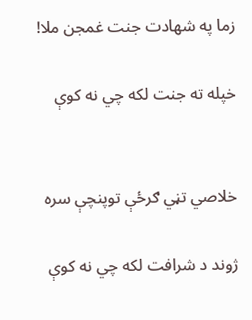زما په شهادت جنت غمجن ملا!

خپله ته جنت لکه چي نه کوې


خلاصي تڼي ګرځې توپنچې سره

ژوند د شرافت لکه چي نه کوې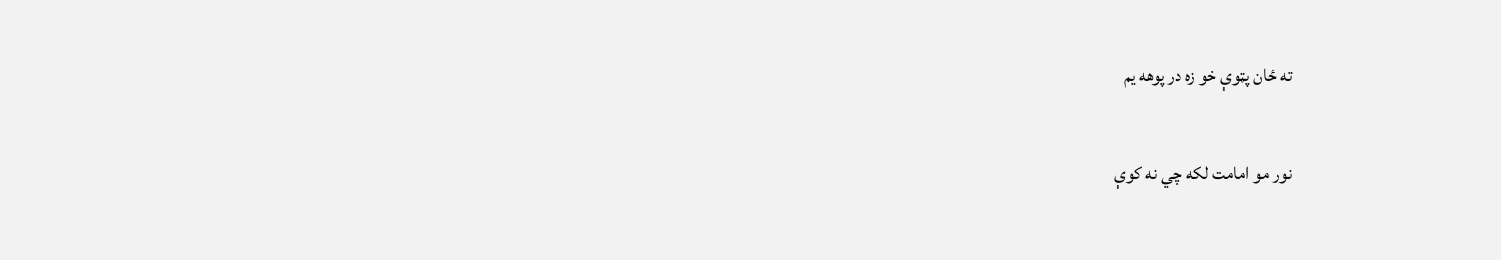ته ځان پټوې خو زه در پوهه يم

نور مو امامت لکه چي نه کوې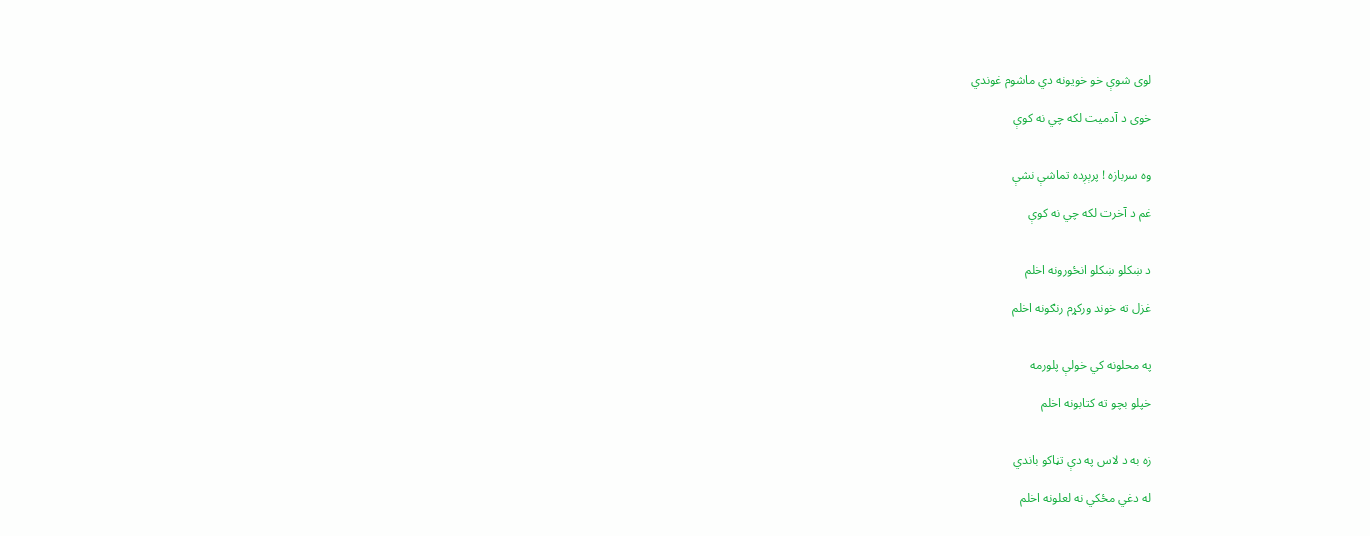لوی شوې خو خويونه دي ماشوم غوندي

خوی د آدميت لکه چي نه کوې


وه سربازه ! پرېږده تماشې نشې

غم د آخرت لکه چي نه کوې


د ښکلو ښکلو انځورونه اخلم

غزل ته خوند ورکړم رنګونه اخلم


په محلونه کي خولې پلورمه

خپلو بچو ته کتابونه اخلم


زه به د لاس په دې تڼاکو باندي

له دغي مځکي نه لعلونه اخلم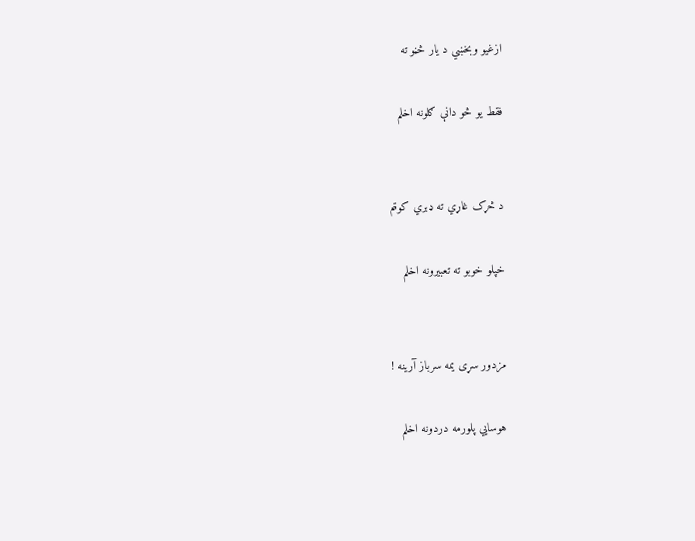ازغيو وبخښي د يار څڼو ته

فقط يو څو دانې ګلونه اخلم


د څړک غاړي ته ډبري کوټم

خپلو خوبو ته تعبيرونه اخلم


مزدور سړی يمه سرباز آرينه !

هوسايي پلورمه دردونه اخلم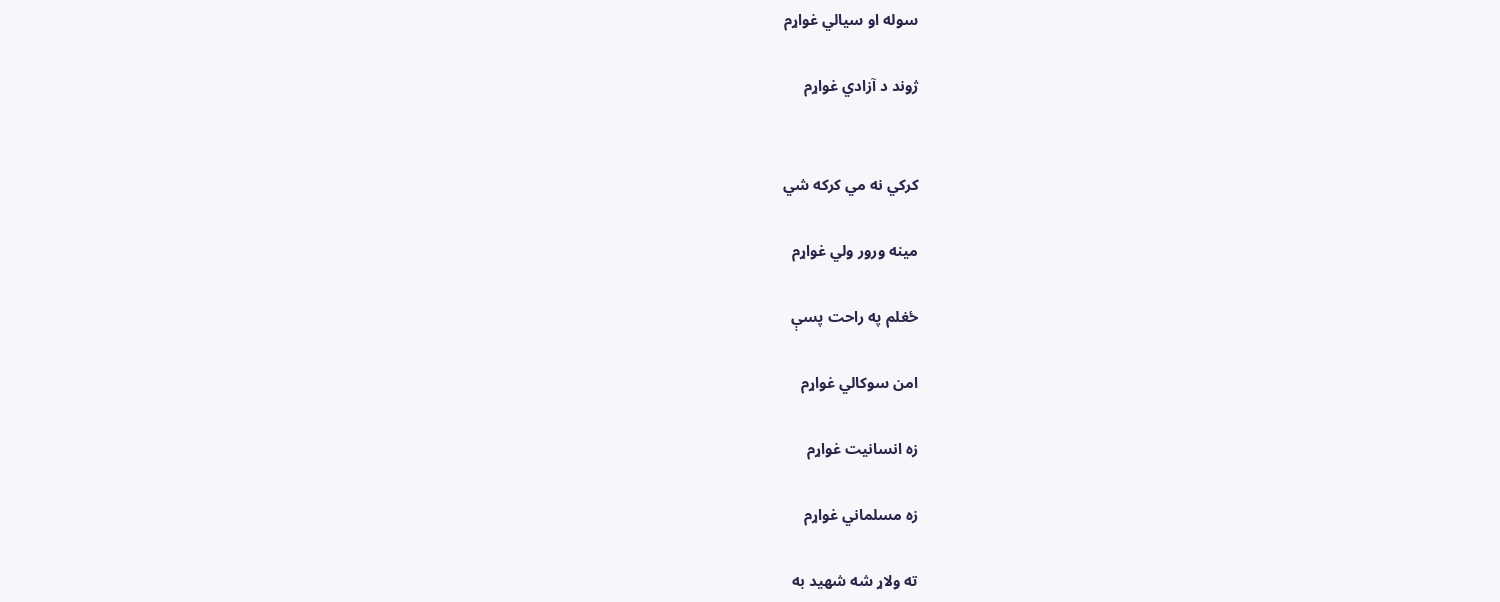سوله او سيالي غواړم

ژوند د آزادي غواړم


کرکي نه مي کرکه شي

مينه ورور ولي غواړم

ځغلم په راحت پسې

امن سوکالي غواړم

زه انسانيت غواړم

زه مسلماني غواړم

ته ولاړ شه شهيد به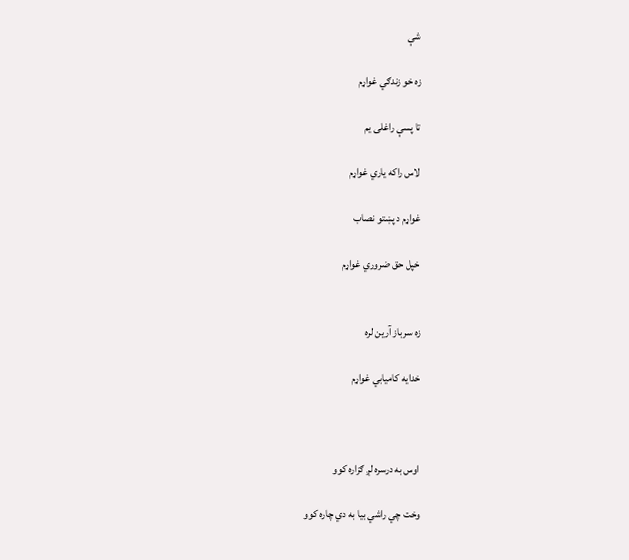شې

زه خو زندګي غواړم

تا پسې راغلی يم

لاس راکه ياري غواړم

غواړم د پښتو نصاب

خپل حق ضروري غواړم


زه سرباز آرين لره

خدايه کاميابي غواړم



اوس به درسره لږ ګزاره کوو

وخت چي راشي بيا به دي چاره کوو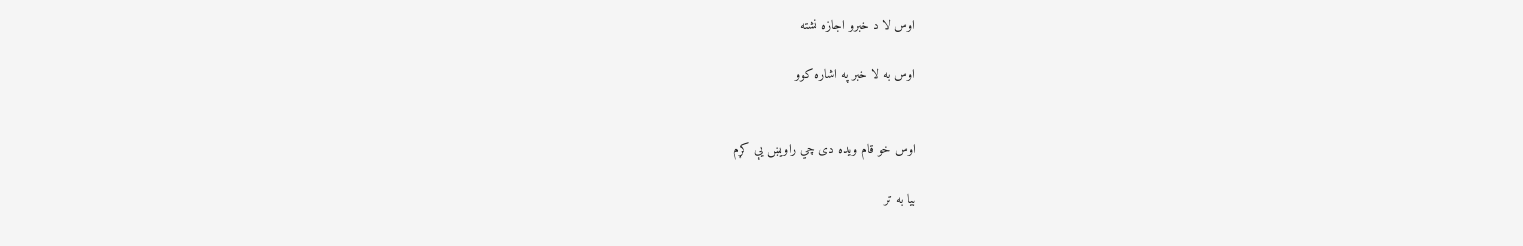اوس لا د خبرو اجازه نشته

اوس به لا خبر په اشاره کوو


اوس خو قام ويده دی چي راويښ يې کړم

بيا به تر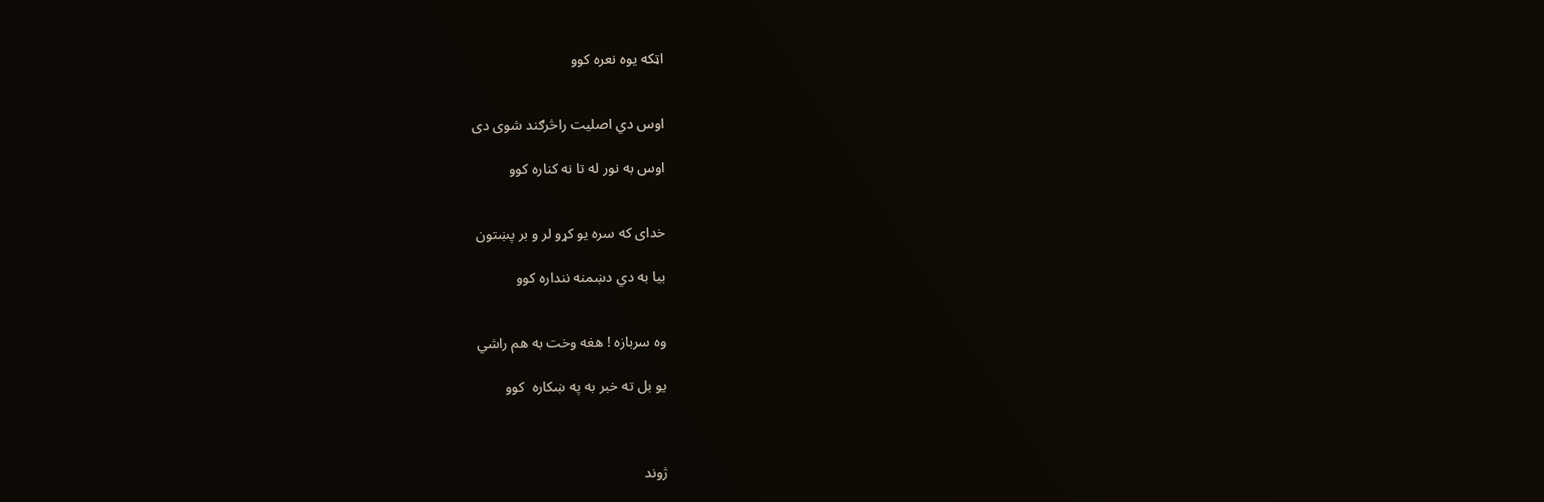اټکه يوه نعره کوو


اوس دي اصليت راڅرګند شوی دی

اوس به نور له تا نه کناره کوو


خدای که سره يو کړو لر و بر پښتون

بيا به دي دښمنه ننداره کوو


وه سربازه ! هغه وخت به هم راشي

يو بل ته خبر به په ښکاره  کوو



ژوند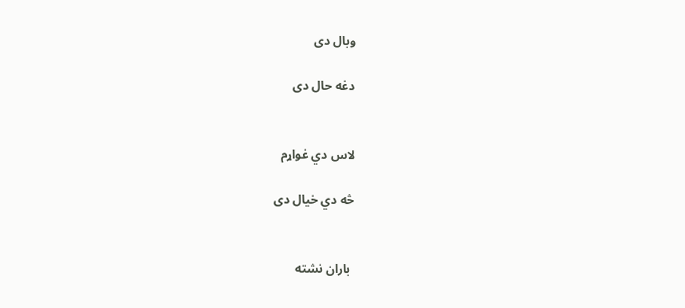وبال دی

دغه حال دی


لاس دي غواړم

څه دي خيال دی


 باران نشته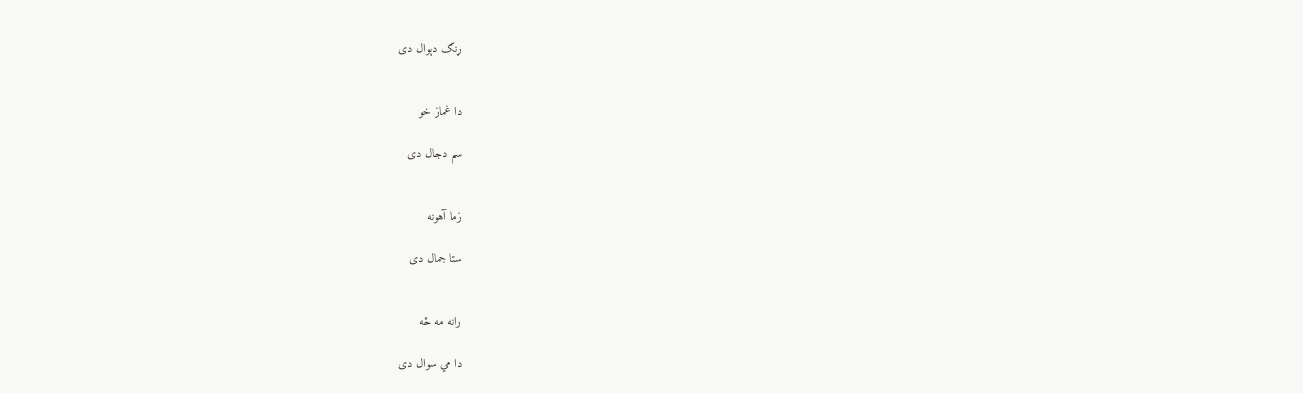ړنګ دېوال دی


دا غماز خو

سم دجال دی


زما آهونه

ستا جمال دی


رانه مه ځه

دا مي سوال دی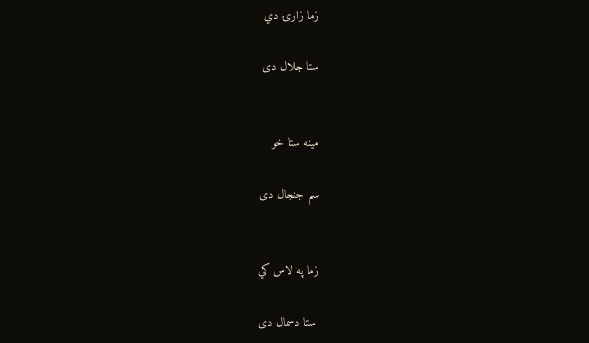زما زارۍ دي

ستا جلال دی


مينه ستا خو

سم جنجال دی


زما په لاس کي

 ستا دسمال دی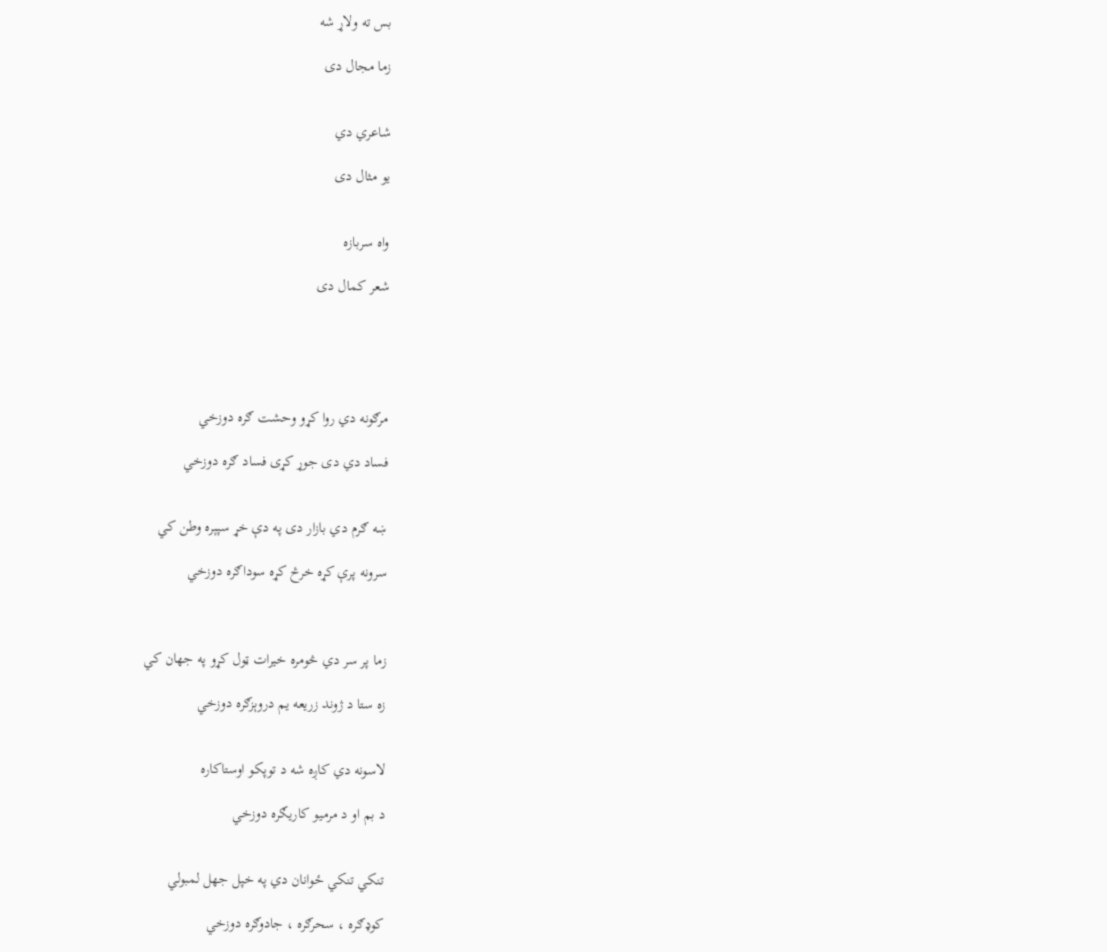بس ته ولاړ شه

زما مجال دی


شاعري دي

يو مثال دی


واه سربازه

شعر کمال دی





مرګونه دي روا کړو وحشت ګره دوزخي

فساد دي دی جوړ کړی فساد ګره دوزخي


ښه ګرم دي بازار دی په دې خړ سپېره وطن کي

سرونه پرې کړه خرڅ کړه سوداګره دوزخي



زما پر سر دي څومره خيرات ټول کړو په جهان کي

زه ستا د ژوند زريعه يم دروېزګره دوزخي


لاسونه دي کاږه شه د توپکو اوستاکاره

د بم او د مرميو کاريګره دوزخي


تنکي تنکي ځوانان دي په خپل جهل لمبولي

کوډګره ، سحرګره ، جادوګره دوزخي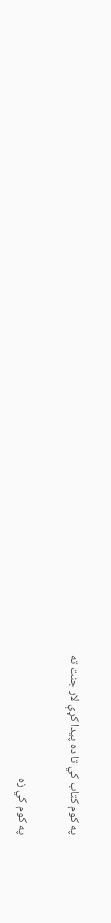په کوم کتاب کي تا ده پيدا کړې لار جنت ته

په کوم کي زه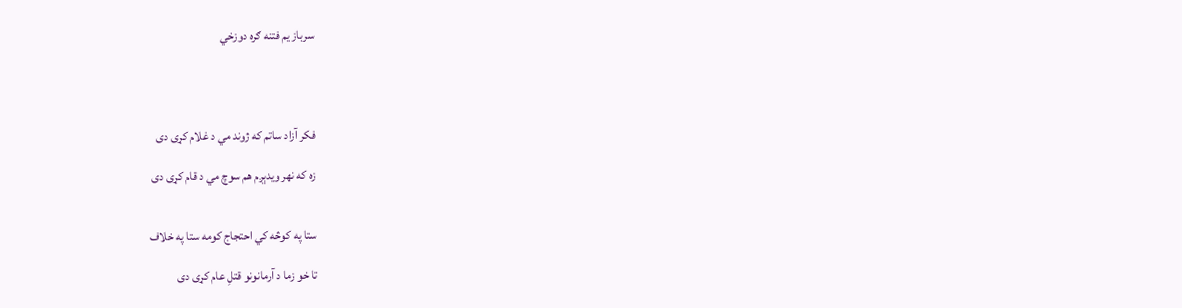سرباز يم فتنه ګره دوزخي




فکر آزاد ساتم که ژوند مي د غلام کړی دی

زه که نهر ويدېږم هم سوچ مي د قام کړی دی


ستا په کوڅه کي احتجاج کومه ستا په خلاف

تا خو زما د آرمانونو قتلِ عام کړی دی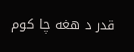قدر د هغه چا کوم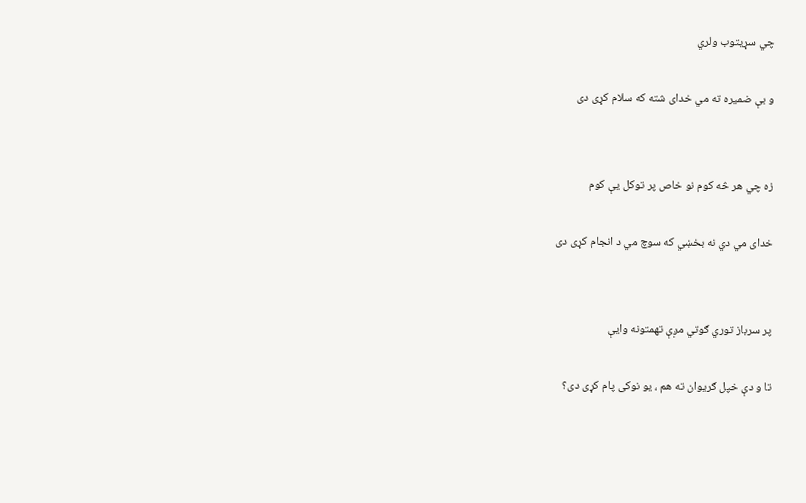چي سړيتوب ولري

و بې ضميره ته مي خدای شته که سلام کړی دی


زه چي هر څه کوم نو خاص پر توکل يې کوم

خدای مي دي نه بخښي که سوچ مي د انجام کړی دی


پر سرباز توري ګوتي مږې تهمتونه وايې

تا و دې خپل ګريوان ته هم ، يو نوکی پام کړی دی؟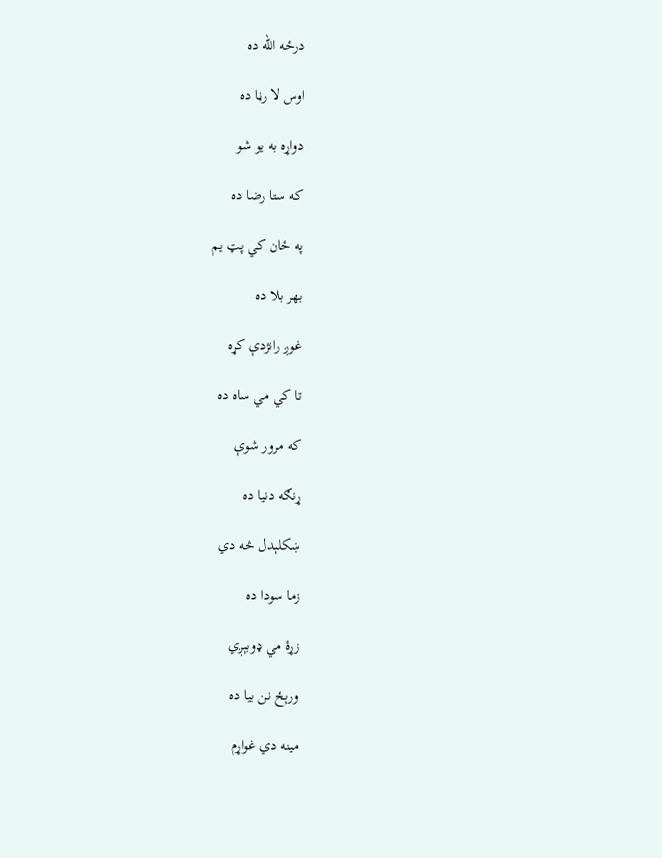درځه الله ده

اوس لا رڼا ده

دواړه به يو شو

که ستا رضا ده

په ځان کي پټ يم

بهر بلا ده

غوږ رانژدې کړه

تا کي مي ساه ده

که مرور شوې

ړنګه دنيا ده

ښکلېدل څه دي

زما سودا ده

زړۀ مي ډوبېږي

ورېځ نن بيا ده

مينه دي غواړم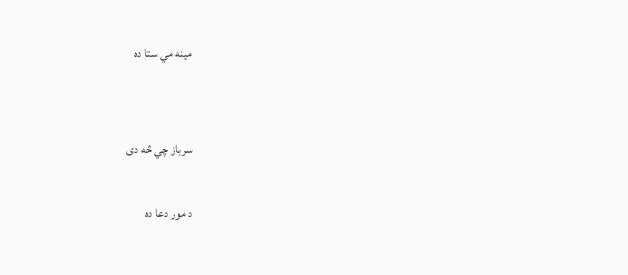مينه مي ستا ده


سرباز چي څه دی

د مور دعا ده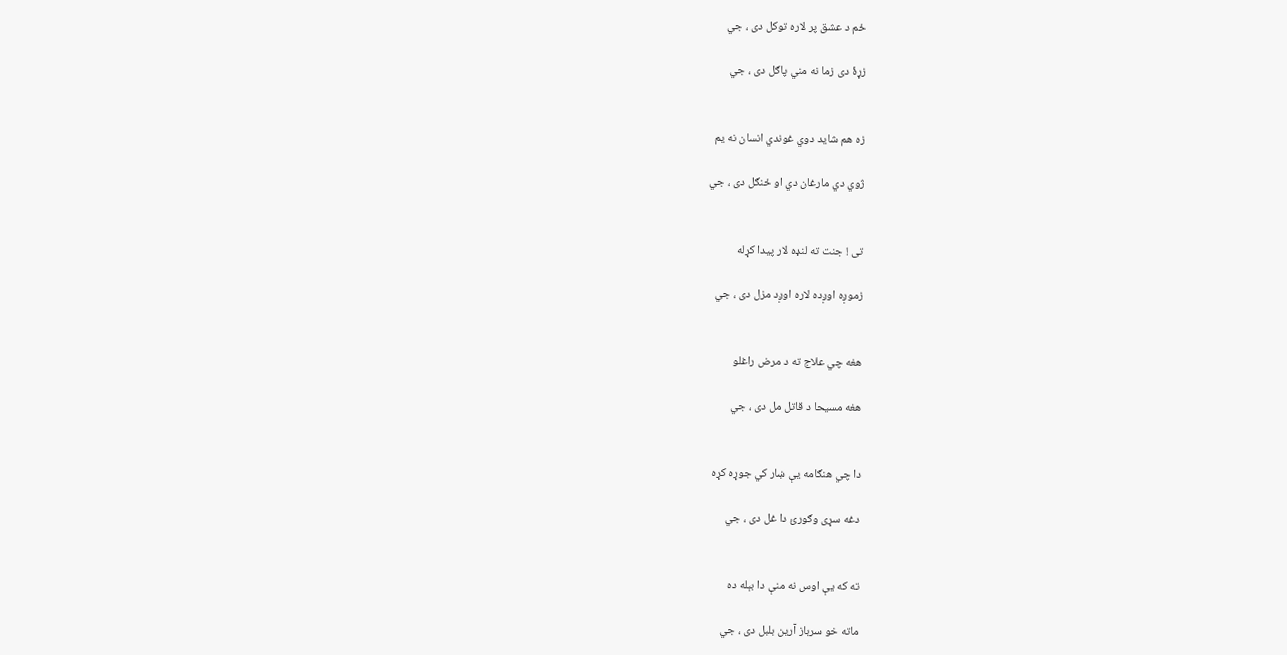ځم د عشق پر لاره توکل دی ، جي

زړۀ دی زما نه مني پاګل دی ، جي


زه هم شايد دوي غوندي انسان نه يم

ژوي دي مارغان دي او ځنګل دی ، جي


تی ! جنت ته لنډه لار پيدا کړله

زموږه اوږده لاره اوږد مزل دی ، جي


هغه چي علاج ته د مرض راغلو

هغه مسيحا د قاتل مل دی ، جي


دا چي هنګامه يې ښار کي جوړه کړه

دغه سړی وګورئ دا غل دی ، جي


ته که يې اوس نه منې دا بېله ده

ماته خو سرباز آرين بلبل دی ، جي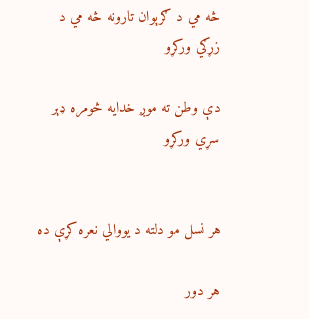څه مي د ګرېوان تارونه څه مي د زړګي ورکړو

دې وطن ته موږ خدايه څومره ډېر سړي ورکړو


هر نسل مو دلته د يووالي نعره کړې ده

هر دور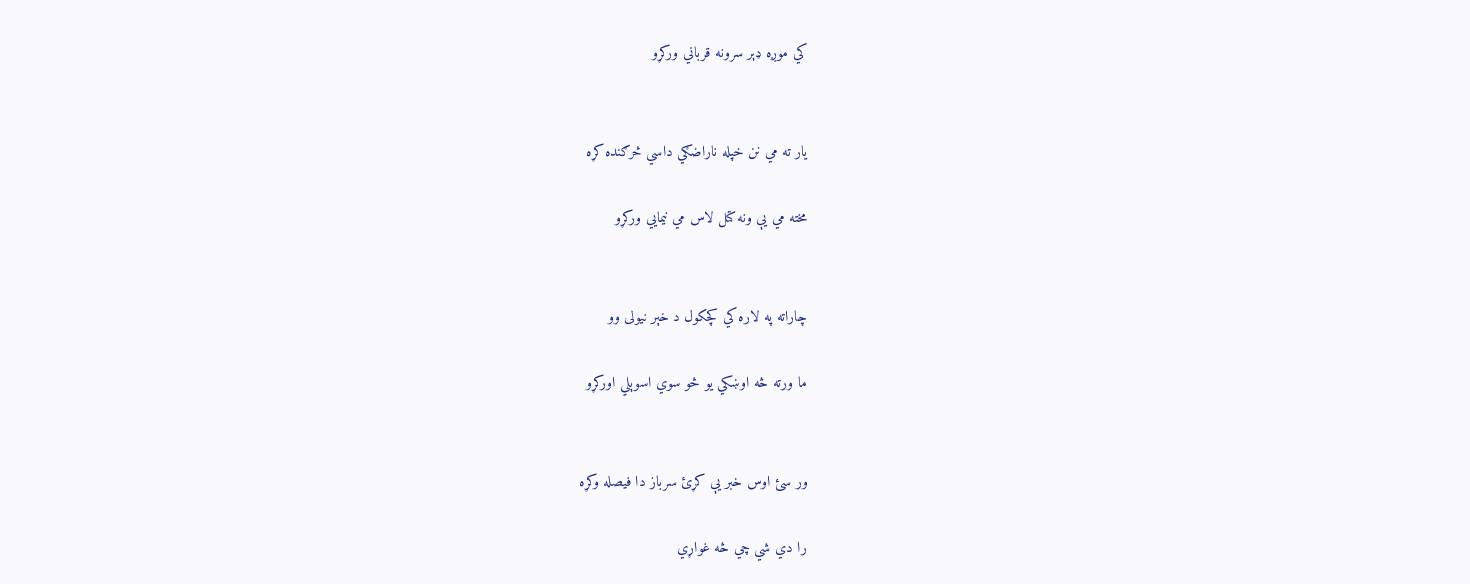کي موږه ډېر سرونه قرباني ورکړو


يار ته مي نن خپله ناراضګي داسي څرګنده کړه

مخته مي يې ونه کتل لاس مي نيمايي ورکړو


چاراته په لاره کي کچکول د خېر نيولی وو

ما ورته څه اوښکي يو څو سوي اسوېلي اورکړو


ور سئ اوس خبر يې کړئ سرباز دا فيصله وکړه

را دي شي چي څه غواړي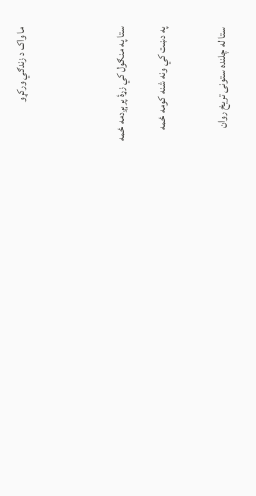ما واک د زندګي ورکړو




ستا په منګول کي زړۀ پرېږدمه ځمه

په دښت کي ونه شنه کومه ځمه


ستا له چلنده ستونی تريخ روان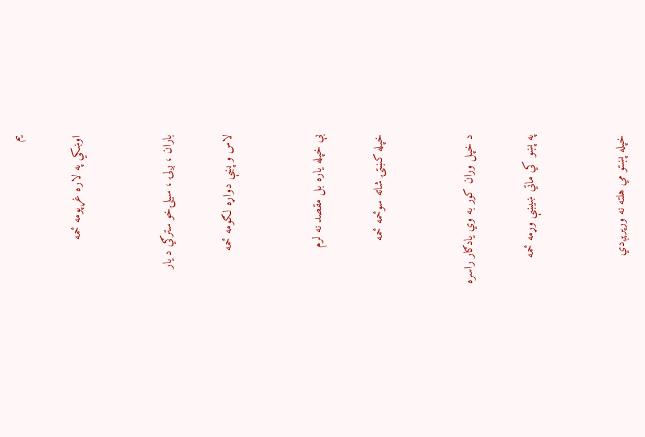يم

اوښکي په لاره غړپومه ځمه


باران ، ږلۍ ، سيلۍخو سترګي د يار

لاس و پښې دواړه لګومه ځمه


بې خپله ياره بل مقصد نه لرم

خپله کښتۍ شاته سوځمه ځمه


د خپل وران کور به وي يادګار راسره

په پښو کي ماتي ښيښې وړمه ځمه


خپله پښتو مي هلته نه ورپرېږدي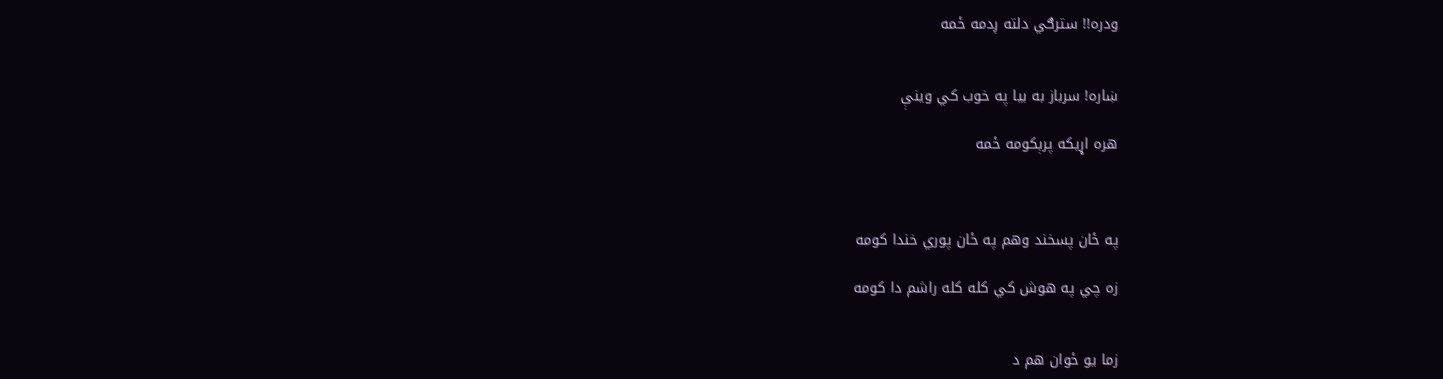ودره!! سترګي دلته ږدمه ځمه


ښاره! سرباز به بيا په خوب کي وينې

هره اړيکه پرېکومه ځمه



په ځان پسخند وهم په ځان پوري خندا کومه

زه چي په هوش کي کله کله راشم دا کومه


زما يو ځوان هم د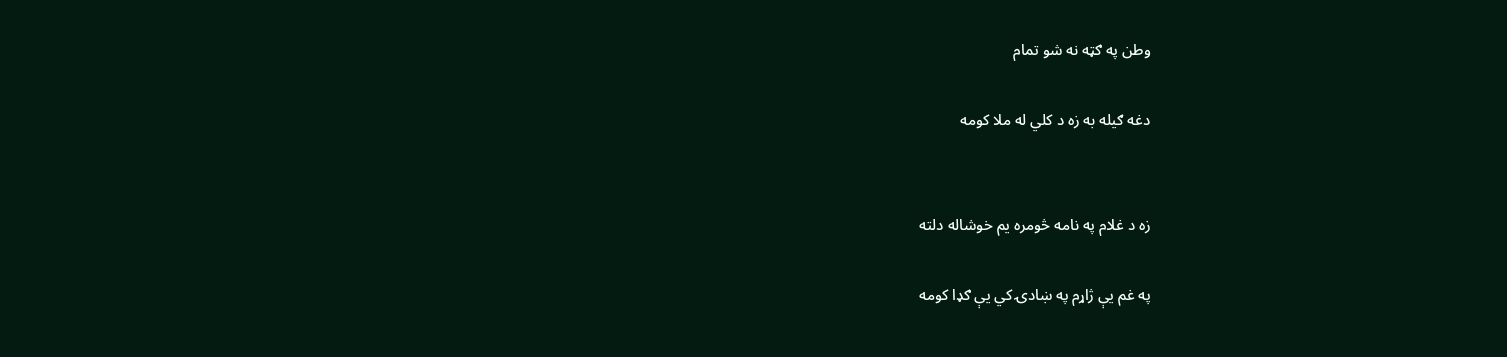وطن په ګټه نه شو تمام

دغه ګيله به زه د کلي له ملا کومه


زه د غلام په نامه څومره يم خوشاله دلته

په غم يې ژاړم په ښادۍ کي يې ګډا کومه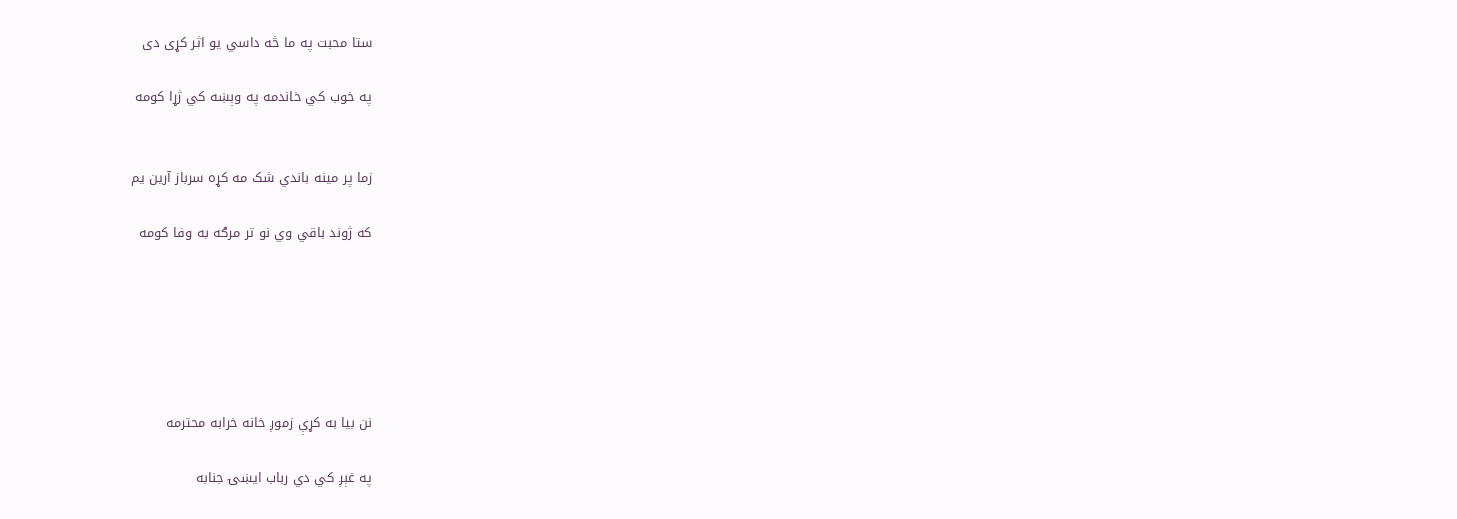ستا محبت په ما څه داسي يو اثر کړی دی

په خوب کي خاندمه په وېښه کي ژړا کومه


زما پر مينه باندي شک مه کړه سرباز آرين يم

که ژوند باقي وي نو تر مرګه به وفا کومه






نن بيا به کړې زموږ خانه خرابه محترمه

په غېږ کي دي رباب ايښۍ جنابه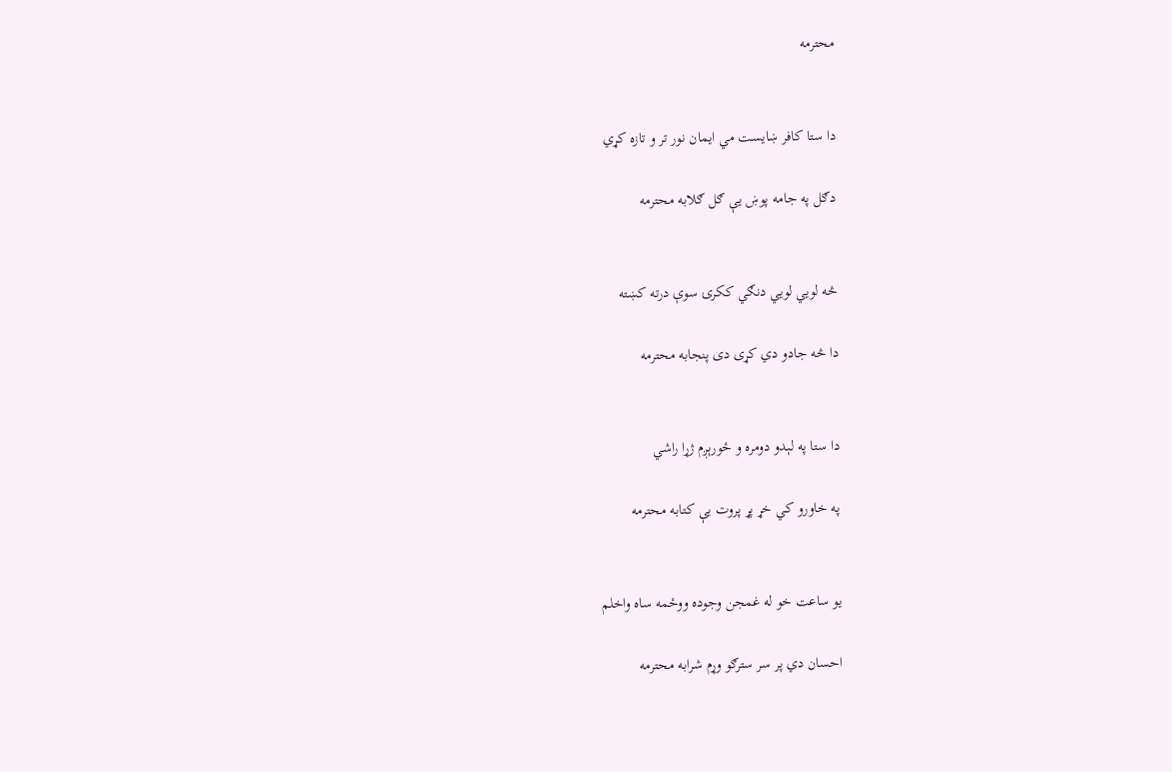محترمه


دا ستا کافر ښايست مي ايمان نور تر و تازه کړي

دګل په جامه پوښ يې ګل ګلابه محترمه


څه لويي لويي دنګي ککرۍ سوې درته کښته

دا څه جادو دي کړی دی پنجابه محترمه


دا ستا په لېدو دومره و ځورېږم ژړا راشي

په خاورو کي خړ پړ پروت يې کتابه محترمه


يو ساعت خو له غمجن وجوده ووځمه ساه واخلم

احسان دي پر سر سترګو وړم شرابه محترمه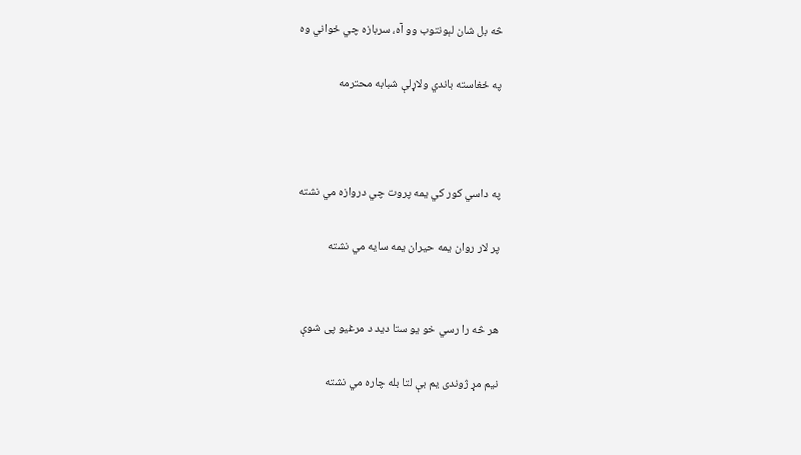څه بل شان لېونتوب وو آه، سربازه چي ځواني وه

په ځغاسته باندي ولاړلې شبابه محترمه



په داسي کور کي يمه پروت چي دروازه مي نشته

پر لار روان يمه حيران يمه سايه مي نشته


هر څه را رسي خو يو ستا ديد د مرغيو پی شوې

نيم مړ ژوندی يم بې لتا بله چاره مي نشته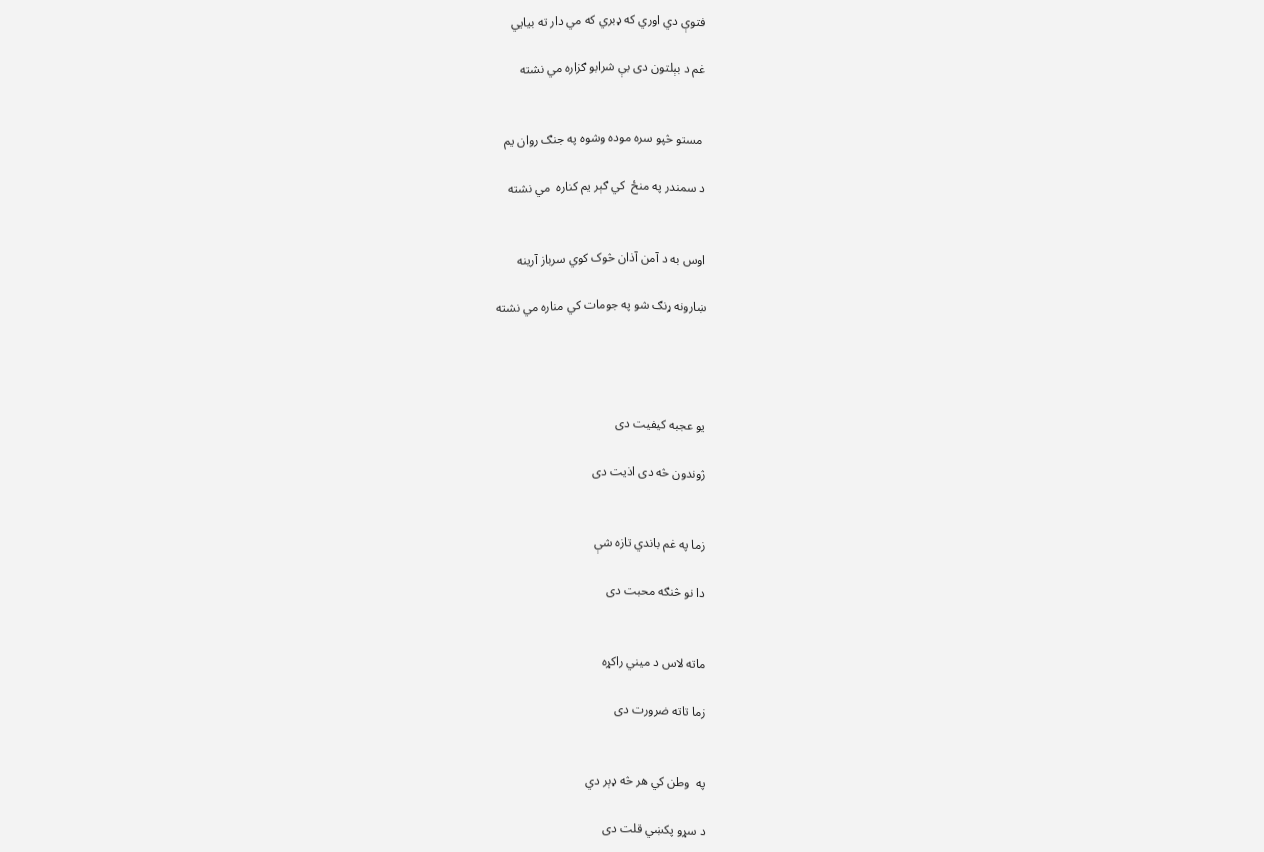فتوې دي اوري که ډبري که مي دار ته بيايي

غم د بېلتون دی بې شرابو ګزاره مي نشته


 مستو څپو سره موده وشوه په جنګ روان يم

د سمندر په منځ  کي ګېر يم کناره  مي نشته


اوس به د آمن آذان څوک کوي سرباز آرينه

ښارونه ړنګ شو په جومات کي مناره مي نشته




يو عجبه کيفيت دی

ژوندون څه دی اذيت دی


زما په غم باندي تازه شې

دا نو څنګه محبت دی


ماته لاس د ميني راکړه

زما تاته ضرورت دی


په  وطن کي هر څه ډېر دي

د سړو پکښي قلت دی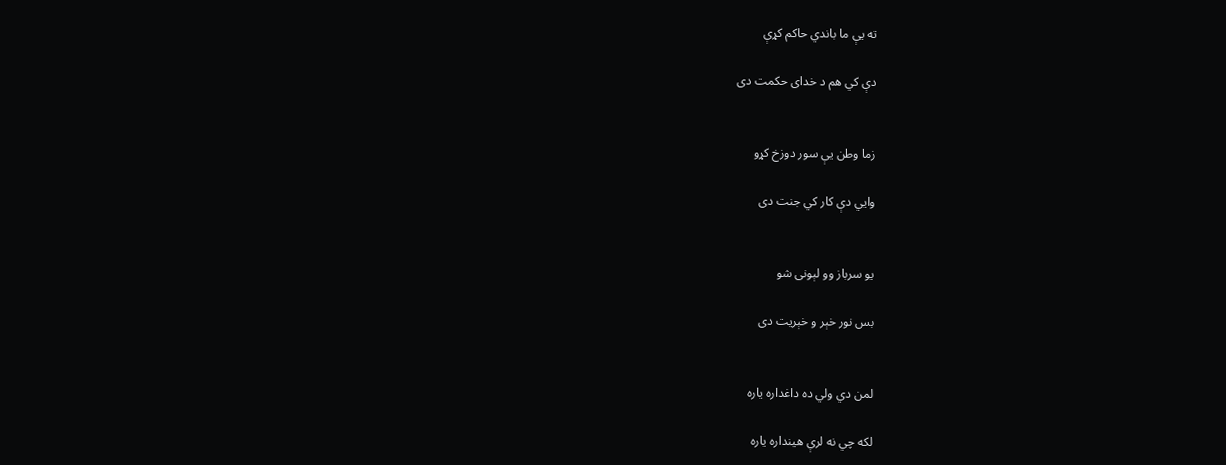ته يې ما باندي حاکم کړې

دې کي هم د خدای حکمت دی


زما وطن يې سور دوزخ کړو

وايي دې کار کي جنت دی


يو سرباز وو لېونی شو

بس نور خېر و خېريت دی


لمن دي ولي ده داغداره ياره

لکه چي نه لرې هينداره ياره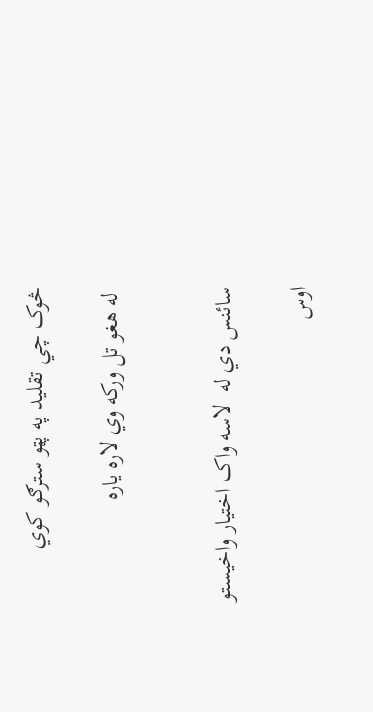څوک چي تقليد په پټو سترګو کوي

 له هغو تل ورکه وي لاره ياره


سائنس دي له  لاسه واک اختيار واخيستو

اوس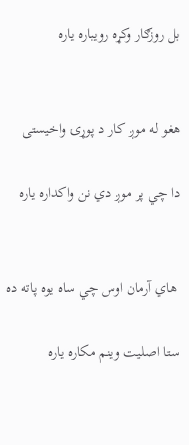بل روزګار وکړه رويباره ياره


هغو له موږ کار د پوړۍ واخيستی

دا چي پر موږ دي نن واکداره ياره


 هاي آرمان اوس چي ساه يوه پاته ده

ستا اصليت وينم مکاره ياره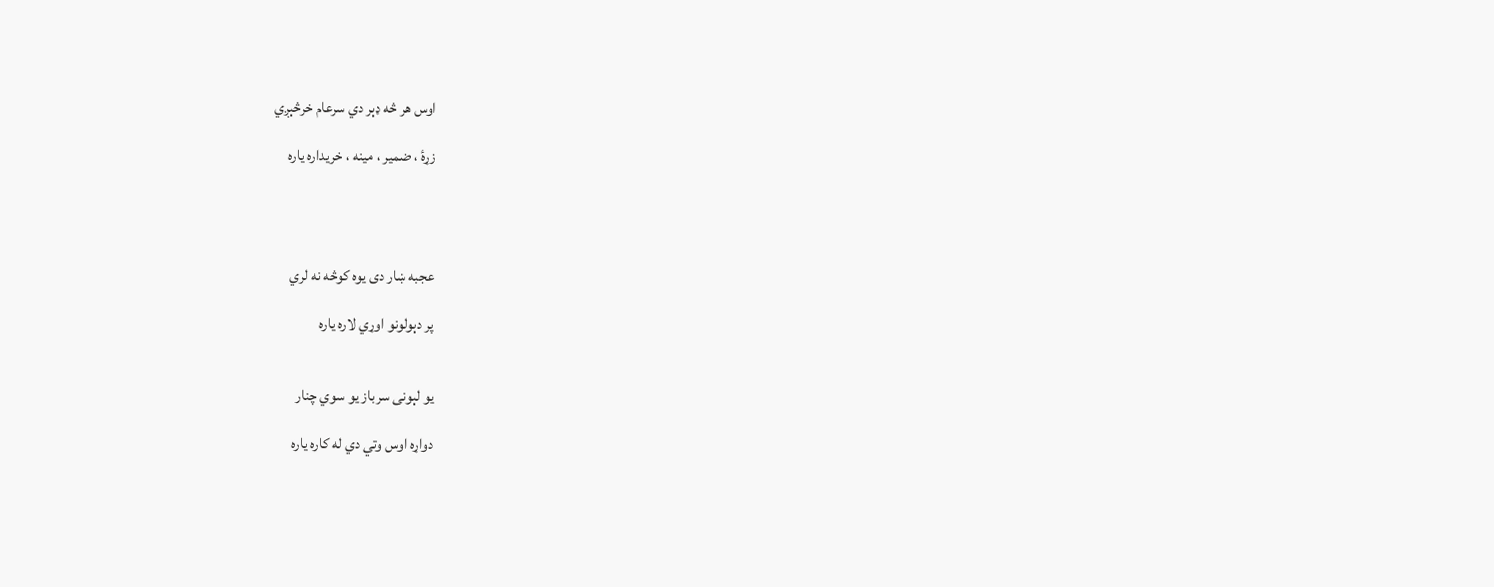اوس هر څه ډېر دي سرعام خرڅېږي

زړۀ ، ضمير ، مينه ، خريداره ياره




عجبه ښار دی يوه کوڅه نه لري

پر دېولونو اوړي لاره ياره


يو لېونی سرباز يو سوي چنار

دواړه اوس وتي دي له کاره ياره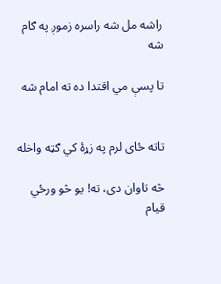راشه مل شه راسره زموږ په ګام شه

تا پسې مي اقتدا ده ته امام شه


تاته ځای لرم په زړۀ کي ګټه واخله

څه تاوان دی، ته! يو څو ورځي قيام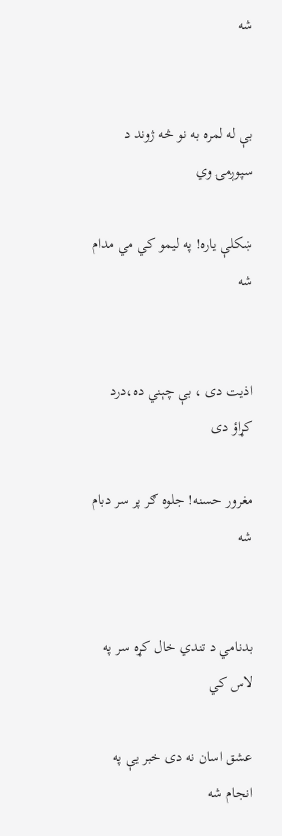شه


بې له لمره به نو څه ژوند د سپوږمۍ وي

ښکلې ياره! په ليمو کي مي مدام شه


اذيت دی ، بې چېني ده،درد کړاؤ دی

مغرور حسنه! جلوه ګر پر سر دبام شه


بدنامي د تندي خال کړه سر په لاس کي

عشق اسان نه دی خبر يې په انجام شه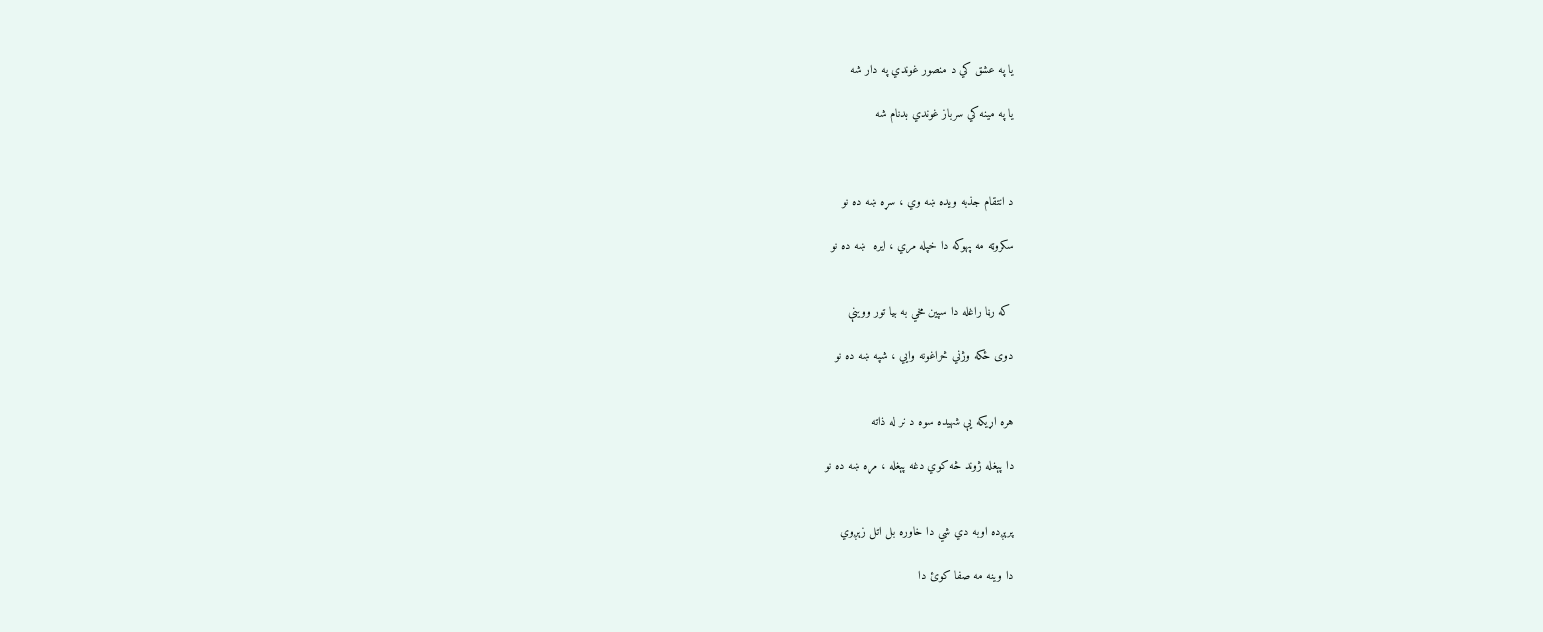يا په عشق کي د منصور غوندي په دار شه

يا په مينه کي سرباز غوندي بدنام شه



د انتقام جذبه ويده ښه وي ، سړه ښه ده نو

سکروټه مه پهوکه دا خپله مري ، ايره  ښه ده نو


 که رڼا راغله دا سپين مخي به بيا تور ووينې

دوی ځکه وژني څراغونه وايي ، شپه ښه ده نو


هره اړيکه يې شهيده سوه د نر له ذاته

دا پېغله ژوند څه کوي دغه پېغله ، مړه ښه ده نو


پرېږده اوبه دي شي دا خاوره بل اتل زېږوي

دا وينه مه صفا کوئ دا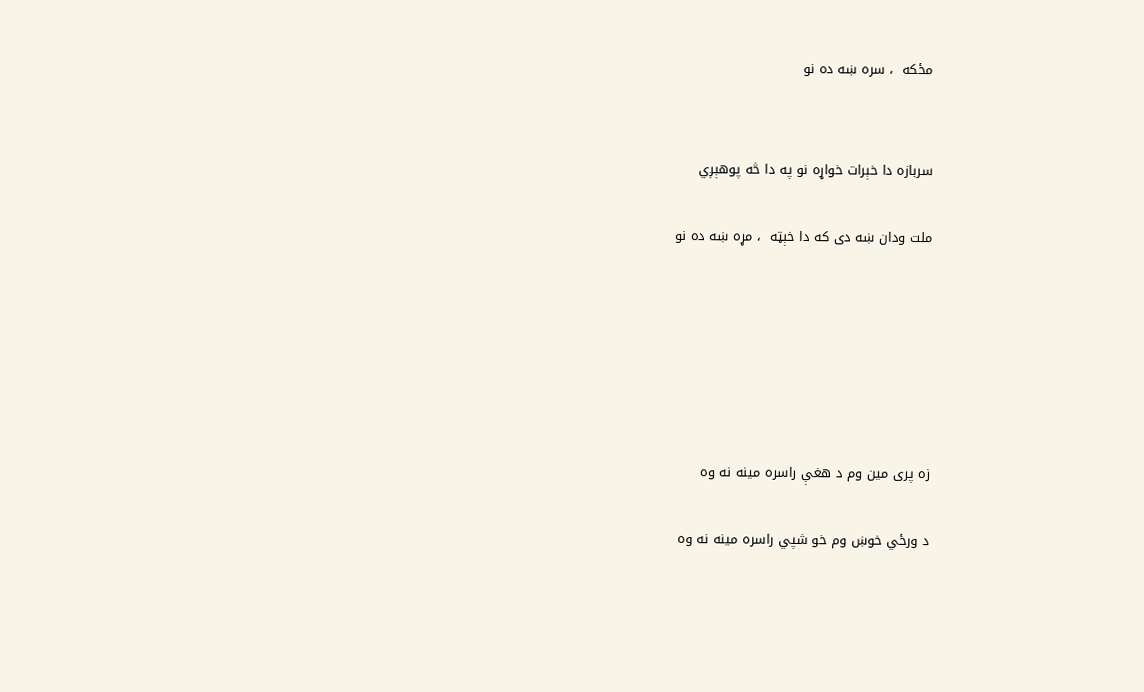مځکه  ، سره ښه ده نو


سربازه دا خېرات خواړه نو په دا څه پوهېږي

ملت ودان ښه دی که دا خېټه  ، مړه ښه ده نو






زه پری مين وم د هغې راسره مينه نه وه

د ورځي خوښ وم خو شپي راسره مينه نه وه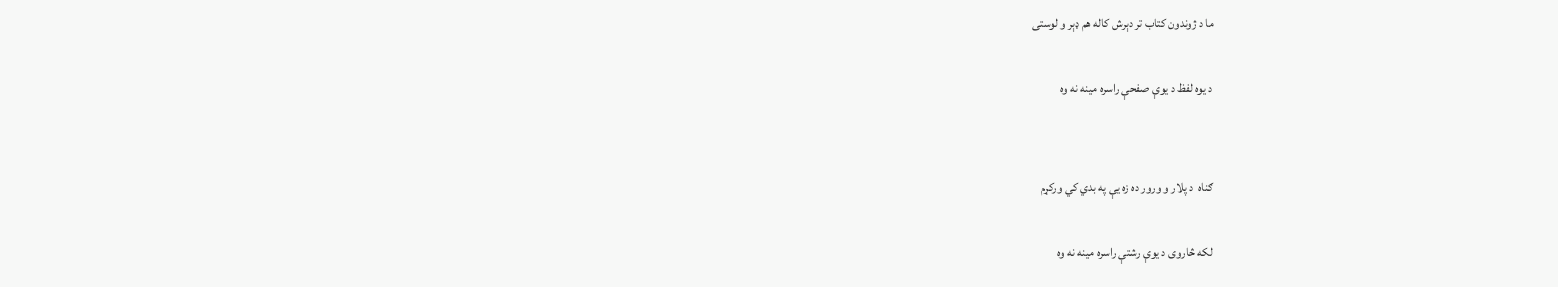ما د ژوندون کتاب تر دېرش کاله هم ډېر و لوستی

د يوه لفظ د يوې صفحې راسره مينه نه وه


ګناه  د پلار و ورور ده زه يې په بدي کي ورکړم

لکه څاروی د يوې رشتې راسره مينه نه وه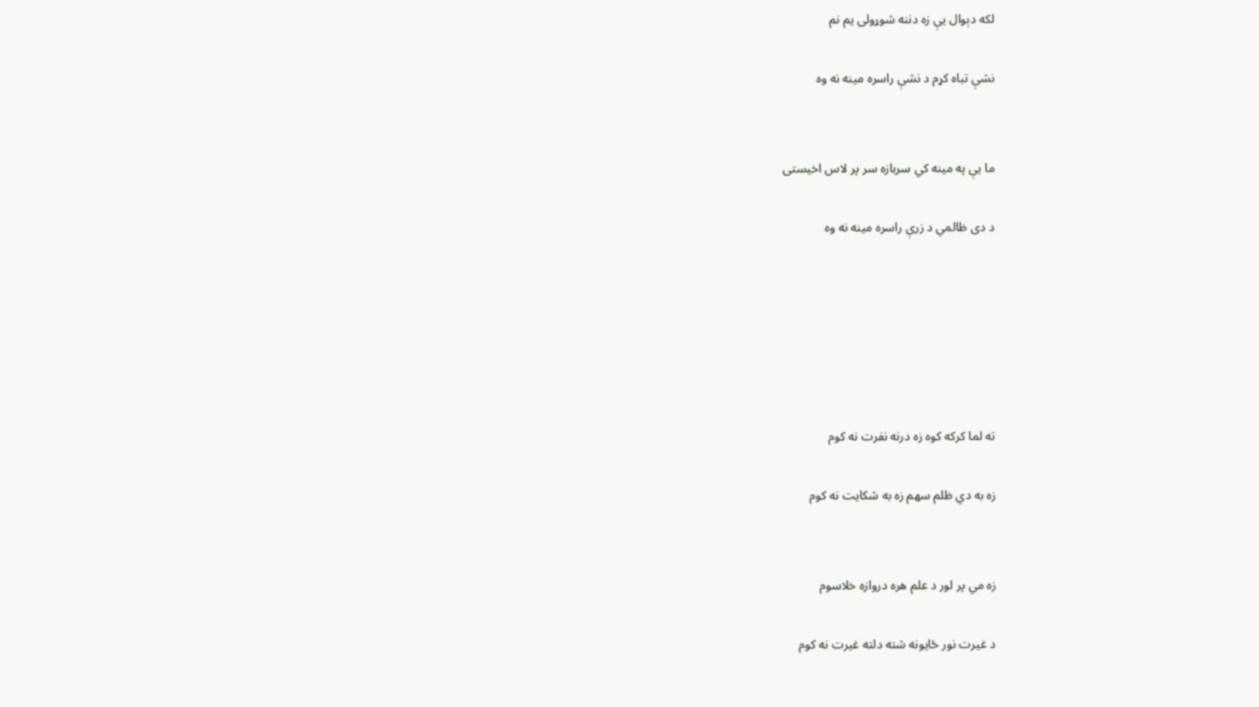لکه دېوال يې زه دننه شوړولی يم نم

نشې تباه کړم د نشې راسره مينه نه وه


ما يې په مينه کي سربازه سر پر لاس اخيستی

د دی ظالمي د زرې راسره مينه نه وه






ته لما کرکه کوه زه درنه نفرت نه کوم

زه به دي ظلم سهم زه به شکايت نه کوم


زه مي پر لور د علم هره دروازه خلاسوم

د غيرت نور ځايونه شته دلته غيرت نه کوم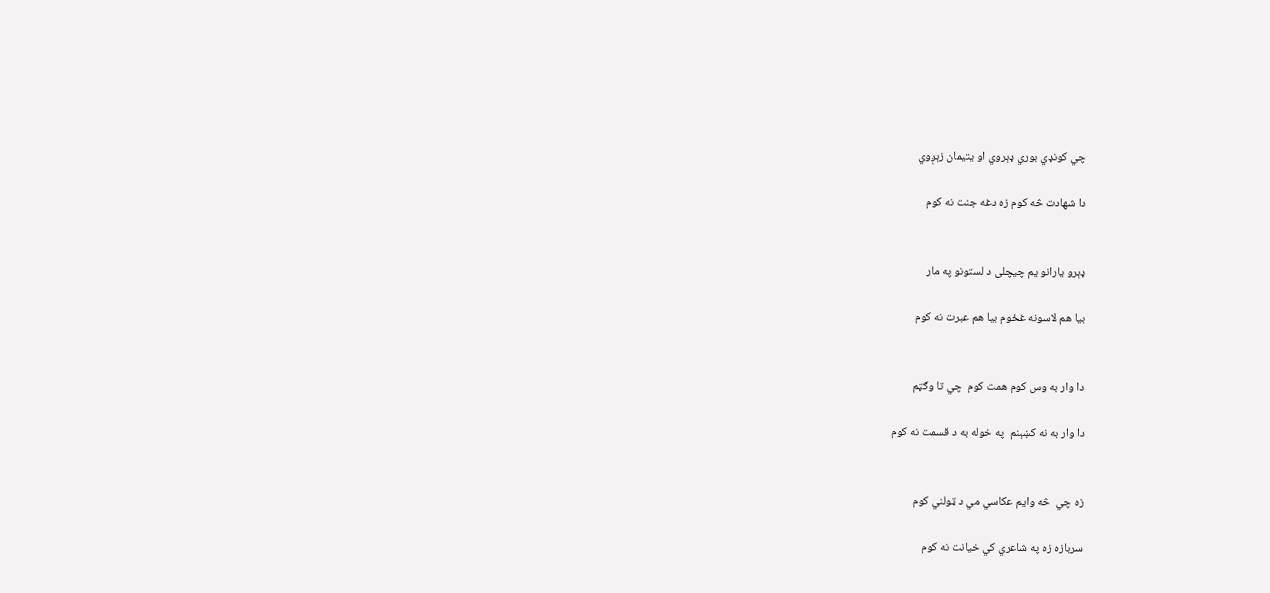چي کونډي بوري ډېروي او يتيمان زېږوي

دا شهادت څه کوم زه دغه جنت نه کوم


ډېرو يارانو يم چيچلی د لستونو په مار

بيا هم لاسونه غځوم بيا هم عبرت نه کوم


دا وار به وس کوم همت کوم  چي تا وګټم

دا وار به نه کښېنم  په خوله به د قسمت نه کوم


زه چي  څه وايم عکاسي مي د ټولني کوم

سربازه زه په شاعري کي خيانت نه کوم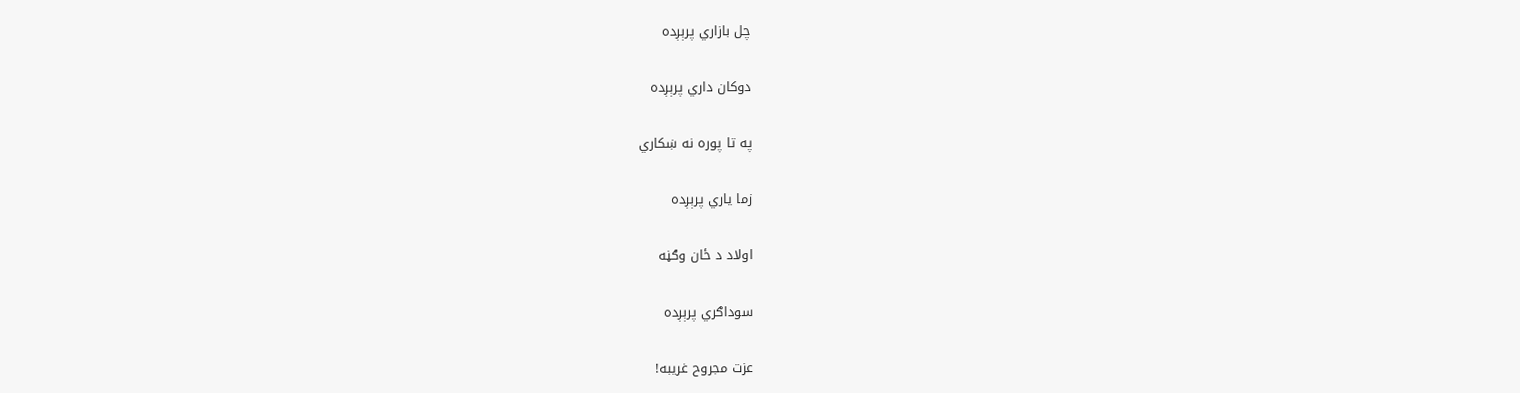چل بازاري پرېږده

دوکان داري پرېږده

په تا پوره نه ښکاري

زما ياري پرېږده

اولاد د ځان وګڼه

سوداګري پرېږده

عزت مجروح غريبه!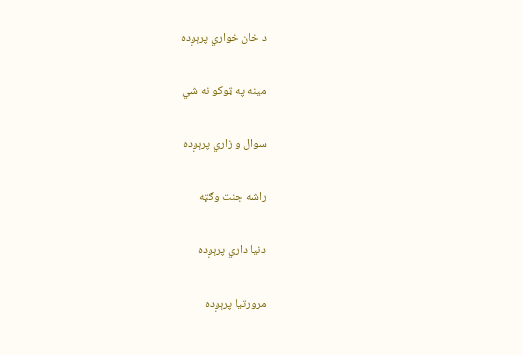د خان خواري پرېږده

مينه په ټوکو نه شي

سوال و زاري پرېږده

راشه جنت وګټه

دنيا داري پرېږده

مرورتيا پرېږده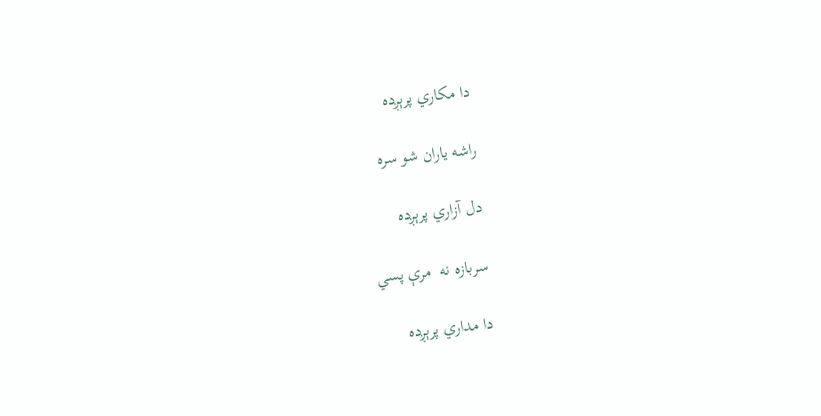دا مکاري پرېږده

راشه ياران شو سره

دل آزاري پرېږده

سربازه نه  مرې پسي

دا مداري پرېږده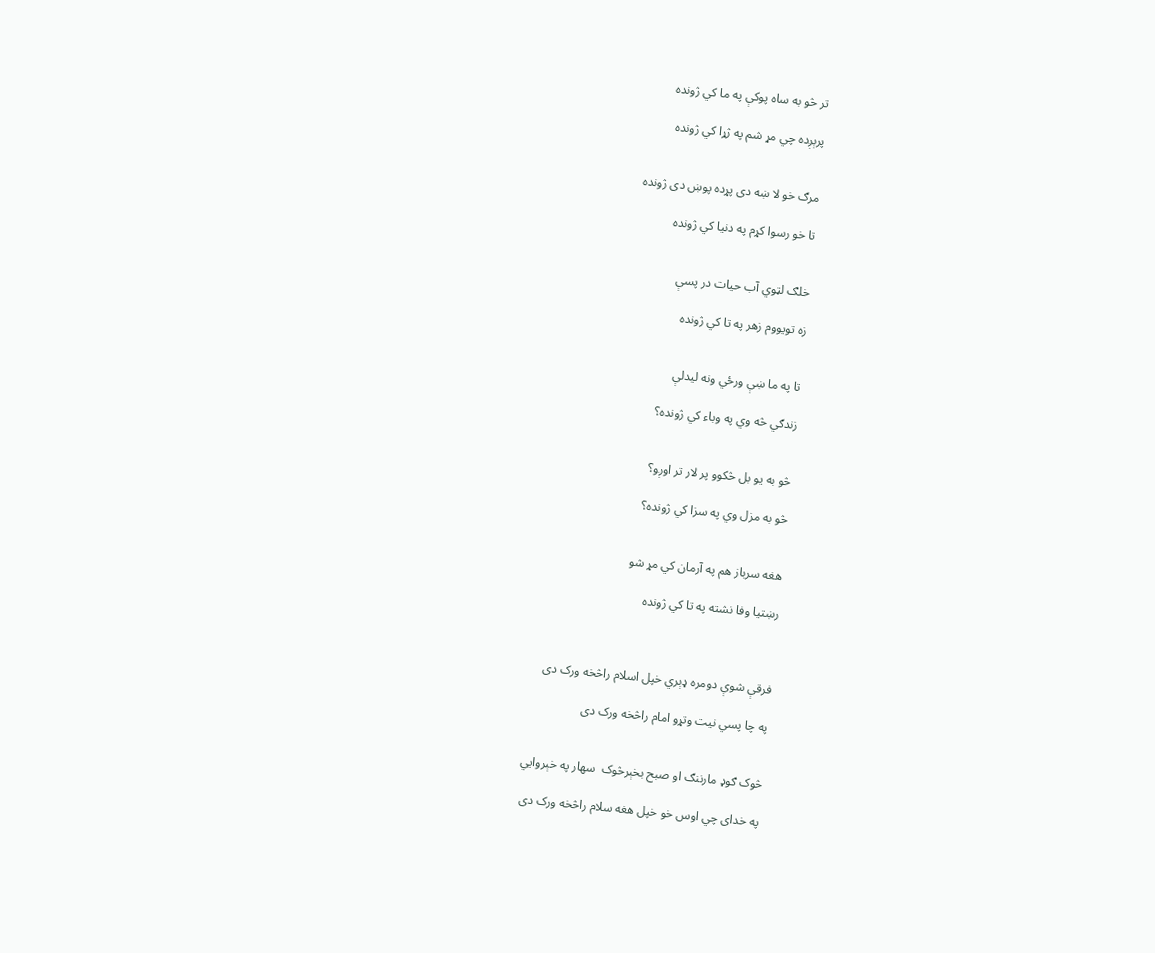تر څو به ساه پوکې په ما کي ژونده

پرېږده چي مړ شم په ژړا کي ژونده


مرګ خو لا ښه دی پړده پوښ دی ژونده

تا خو رسوا کړم په دنيا کي ژونده


خلګ لټوي آب حيات در پسې

زه تويووم زهر په تا کي ژونده


تا په ما ښې ورځي ونه ليدلې

زندګي څه وي په وباء کي ژونده؟


څو به يو بل څکوو پر لار تر اوږو؟

څو به مزل وي په سزا کي ژونده؟


هغه سرباز هم په آرمان کي مړ شو

رښتيا وفا نشته په تا کي ژونده



فرقې شوې دومره ډېري خپل اسلام راڅخه ورک دی

په چا پسي نيت وتړو امام راڅخه ورک دی


څوک ګوډ مارننګ او صبح بخېرڅوک  سهار په خېروايي

په خدای چي اوس خو خپل هغه سلام راڅخه ورک دی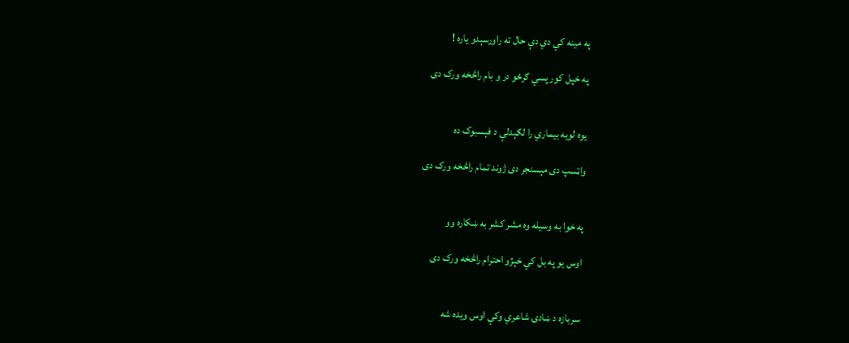په مينه کي دي دې حال ته راورسېدو ياره !

په خپل کور پسي ګرځو در و بام راڅخه ورک دی


يوه لويه بيماري را لګېدلې د فېسبوک ده

واټسپ دی مېسنجر دی ژوند تمام راڅخه ورک دی


په خوا به وسيله وه مشر کشر به ښکاره وو

اوس يو په بل کي خېژو احترام راڅخه ورک دی


سربازه د ښادۍ شاعري وکې اوس ويده شه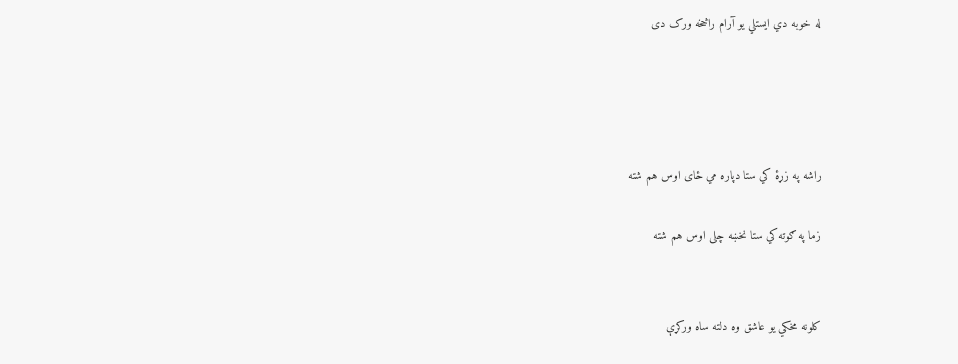له خوبه دي ايستلي يو آرام راڅخه ورک دی




راشه په زړۀ کي ستا دپاره مي ځای اوس هم شته

زما په ګوته کي ستا نخښه چلی اوس هم شته


کلونه مخکي يو عاشق وه دلته ساه ورکړې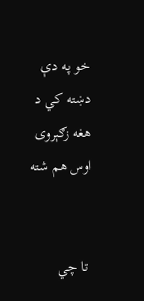خو په دې دښته کي د هغه زګېروی اوس هم شته


 تا چي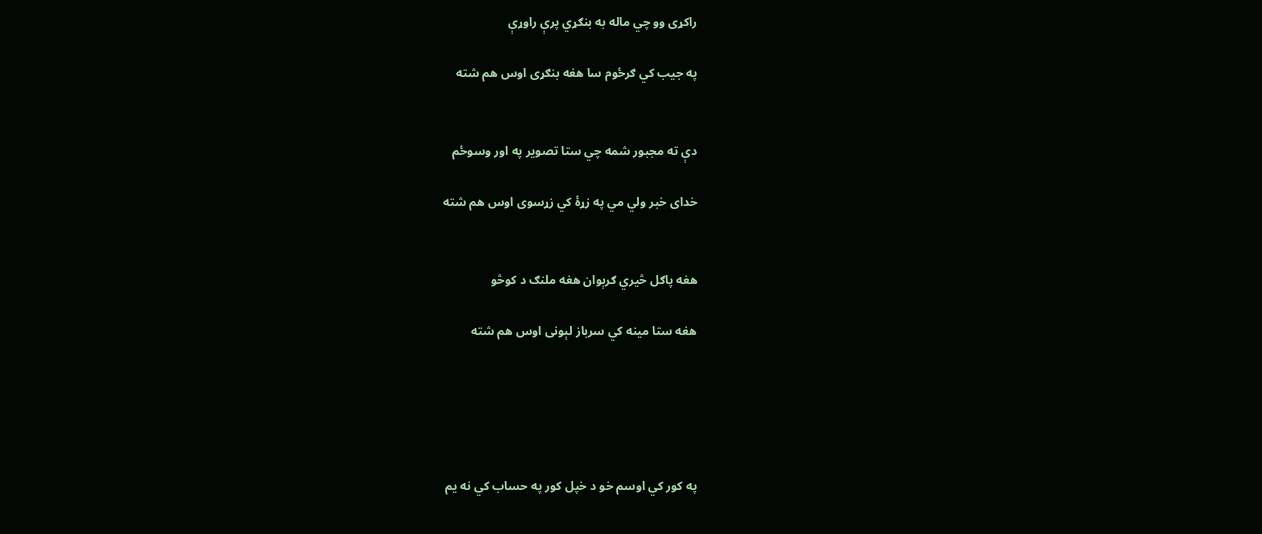راکړی وو چي ماله به بنګړي پرې راوړې

په جيب کي ګرځوم سا هغه بنګړی اوس هم شته


دې ته مجبور شمه چي ستا تصوير په اور وسوځم

خدای خبر ولي مي په زړۀ کي زړسوی اوس هم شته


هغه پاګل څيري ګرېوان هغه ملنګ د کوڅو

هغه ستا مينه کي سرباز لېونی اوس هم شته





په کور کي اوسم خو د خپل کور په حساب کي نه يم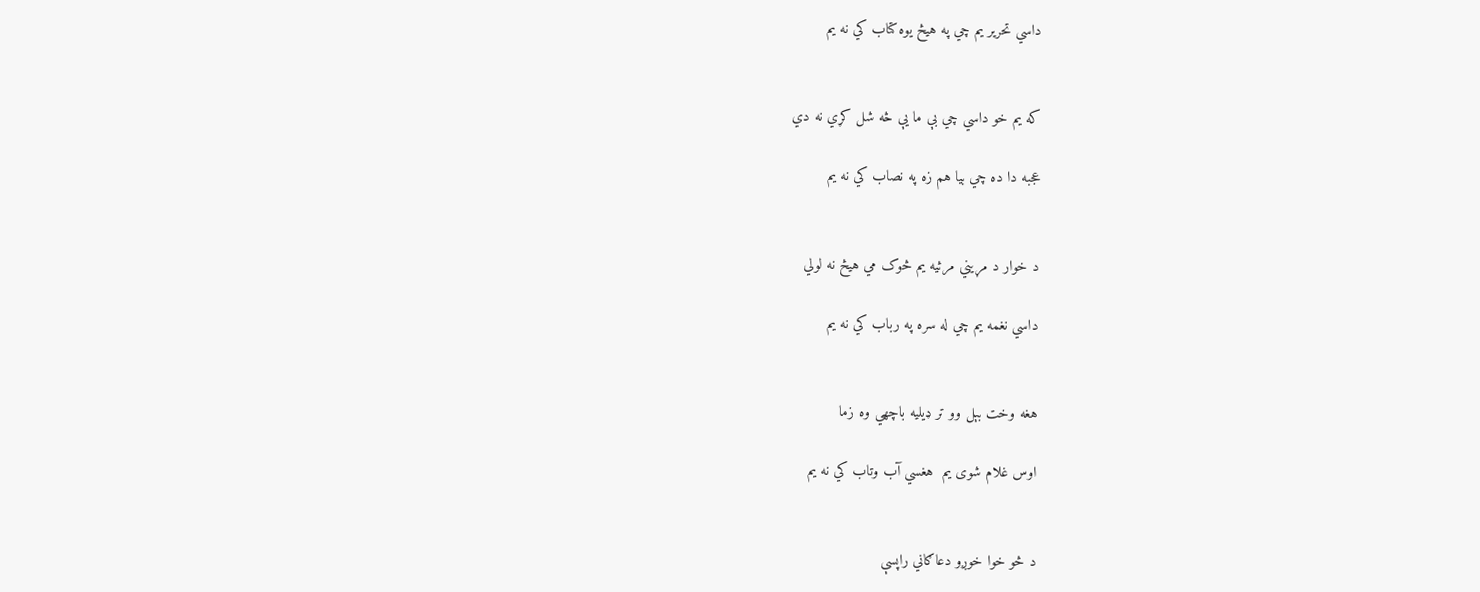داسي تحرير يم چي په هيڅ يوه کتاب کي نه يم


که يم خو داسي چي بې ما يې څه شل کړي نه دي

عجبه دا ده چي بيا هم زه په نصاب کي نه يم


د خوار د مړيني مرثيه يم څوک مي هيڅ نه لولي

داسي نغمه يم چي له سره په رباب کي نه يم


هغه وخت بېل وو تر ډيليه باچهي وه زما

اوس غلام شوی يم  هغسي آب وتاب کي نه يم


د څو خوا خوږو دعاګاني راپسې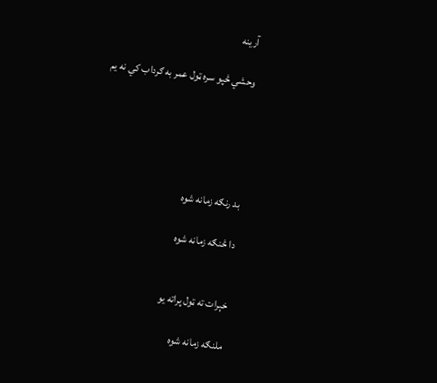آرينه

وحشي څپو سره ټول عمر به ګرداب کي نه يم





بد رنګه زمانه شوه

دا څنګه زمانه شوه


خېرات ته ټول پراته يو

ملنګه زمانه شوه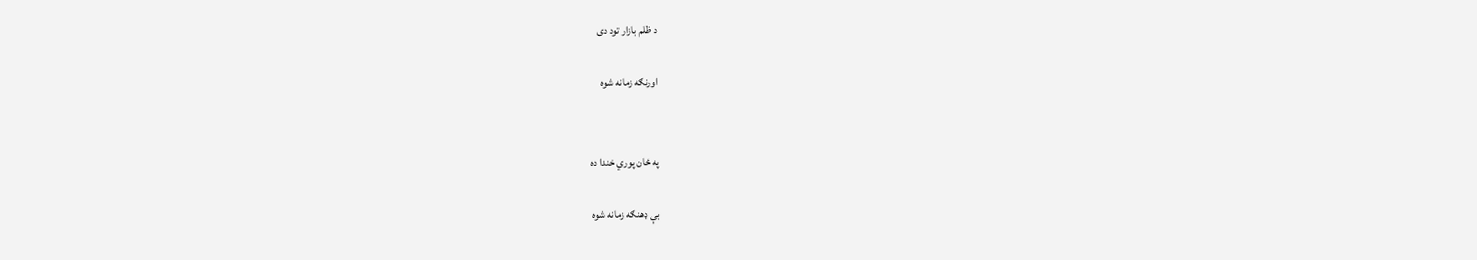د ظلم بازار تود دی

اورنګه زمانه شوه


په ځان پوري خندا ده

بې ډهنګه زمانه شوه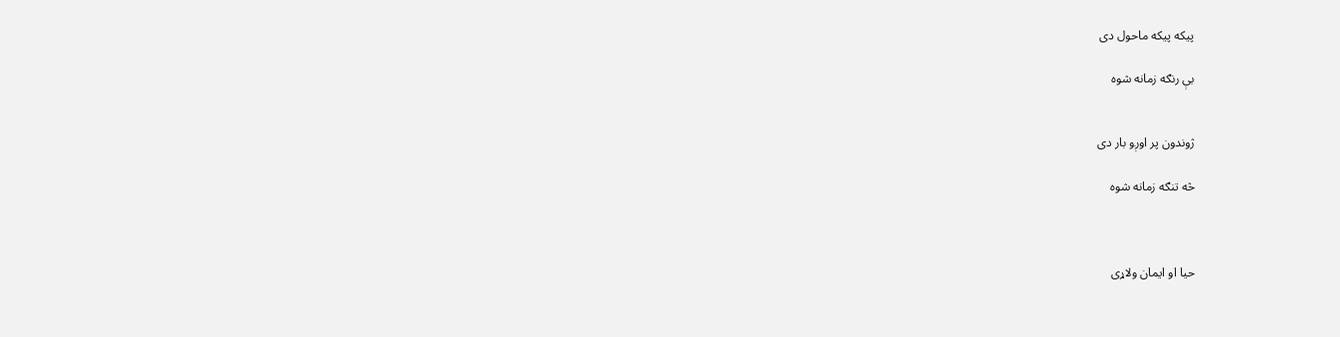پيکه پيکه ماحول دی

بې رنګه زمانه شوه


ژوندون پر اوږو بار دی

څه تنګه زمانه شوه



حيا او ايمان ولاړی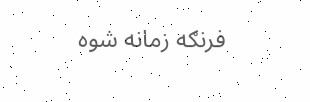فرنګه زمانه شوه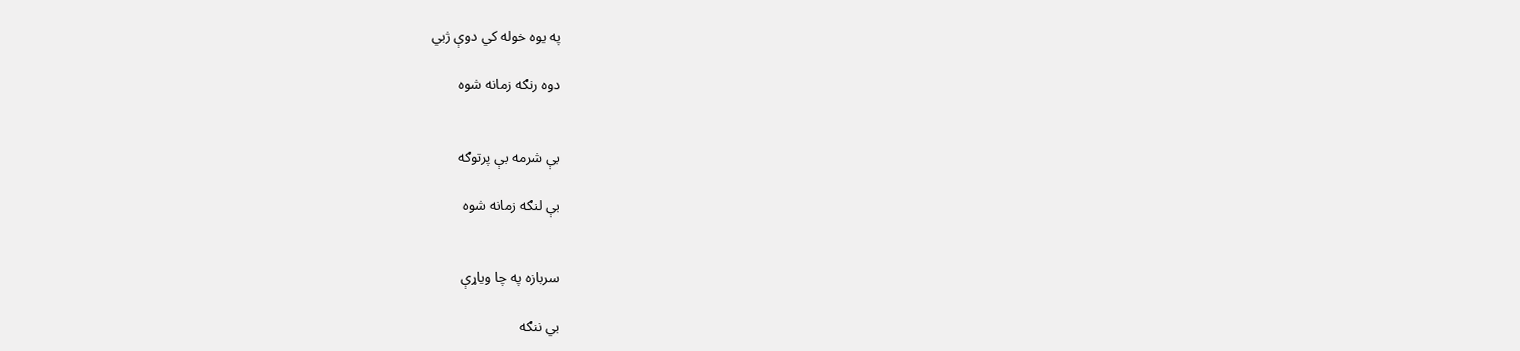په يوه خوله کي دوې ژبي

دوه رنګه زمانه شوه


بې شرمه بې پرتوګه

بې لنګه زمانه شوه


سربازه په چا وياړې

بي ننګه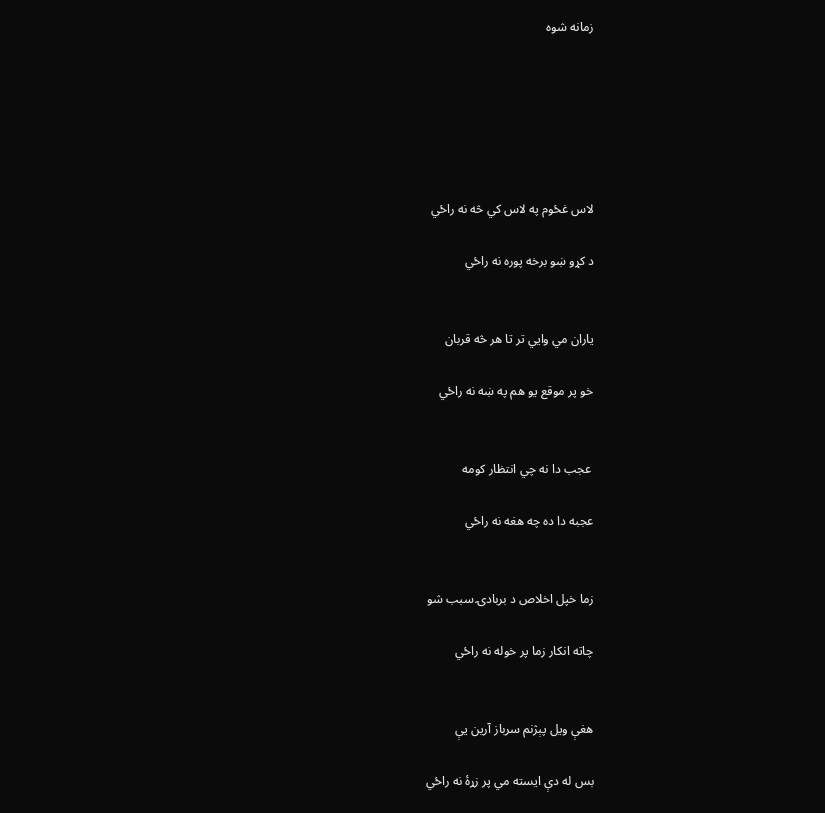زمانه شوه






لاس غځوم په لاس کي څه نه راځي

د کړو ښو برخه پوره نه راځي


ياران مي وايي تر تا هر څه قربان

خو پر موقع يو هم په ښه نه راځي


 عجب دا نه چي انتظار کومه

عجبه دا ده چه هغه نه راځي


زما خپل اخلاص د بربادۍ سبب شو

چاته انکار زما پر خوله نه راځي


هغې ويل پېژنم سرباز آرين يې

بس له دې ايسته مي پر زړۀ نه راځي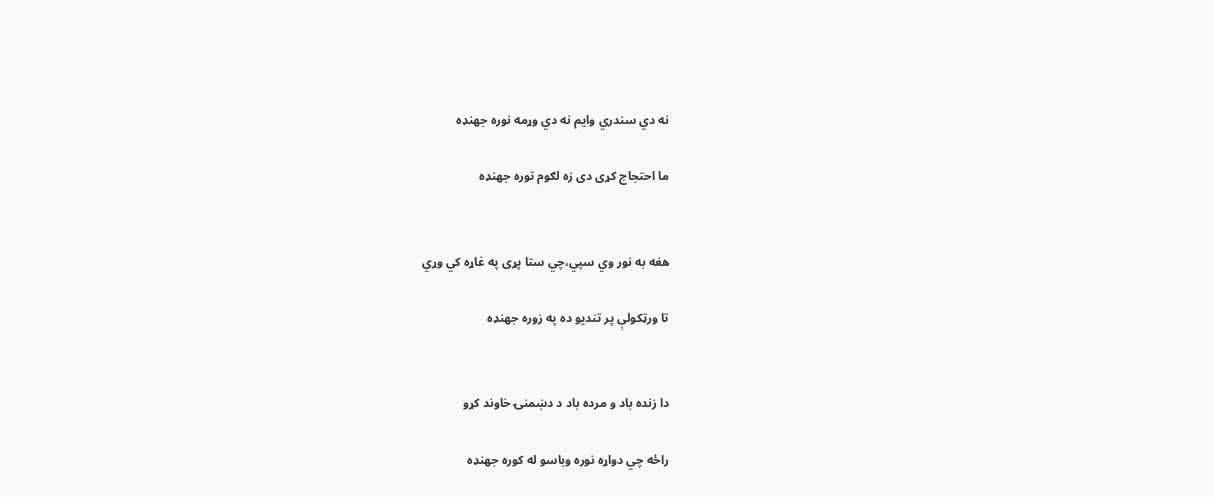نه دي سندري وايم نه دي وړمه نوره جهنډه

ما احتجاج کړی دی زه لګوم توره جهنډه


هغه به نور وي سپي،چي ستا پړی په غاړه کي وړي

تا ورټکولې پر تنديو ده په زوره جهنډه


دا زنده باد و مرده باد د دښمنۍ خاوند کړو

راځه چي دواړه نوره وباسو له کوره جهنډه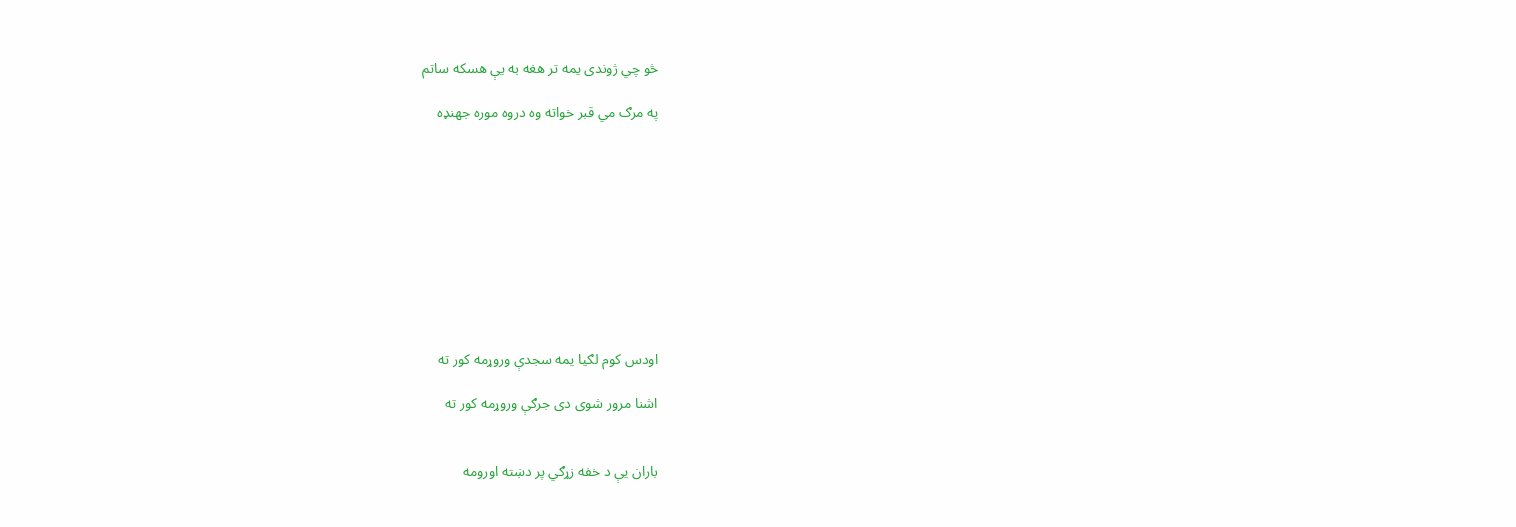څو چي ژوندی يمه تر هغه به يې هسکه ساتم

په مرګ مي قبر خواته وه دروه موره جهنډه










اودس کوم لګيا يمه سجدې وروړمه کور ته

اشنا مرور شوی دی جرګې وروړمه کور ته


باران يې د خفه زړګي پر دښته اورومه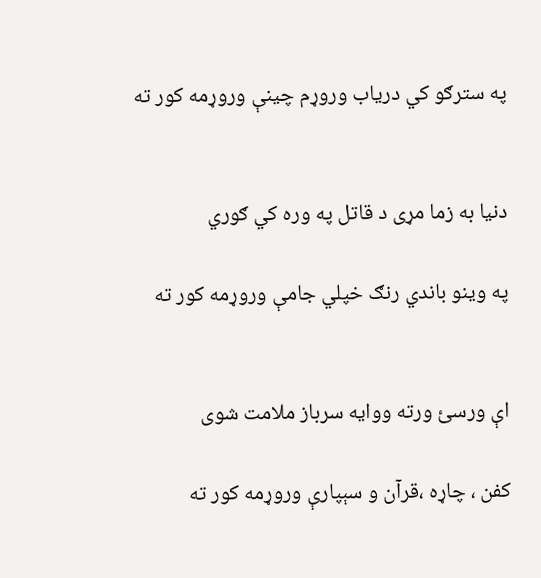په سترګو کي درياب وروړم چينې وروړمه کور ته


دنيا به زما مړی د قاتل په وره کي ګوري

په وينو باندي رنګ خپلي جامې وروړمه کور ته


اې ورسئ ورته ووايه سرباز ملامت شوی

کفن ، چاړه ،قرآن و سېپارې وروړمه کور ته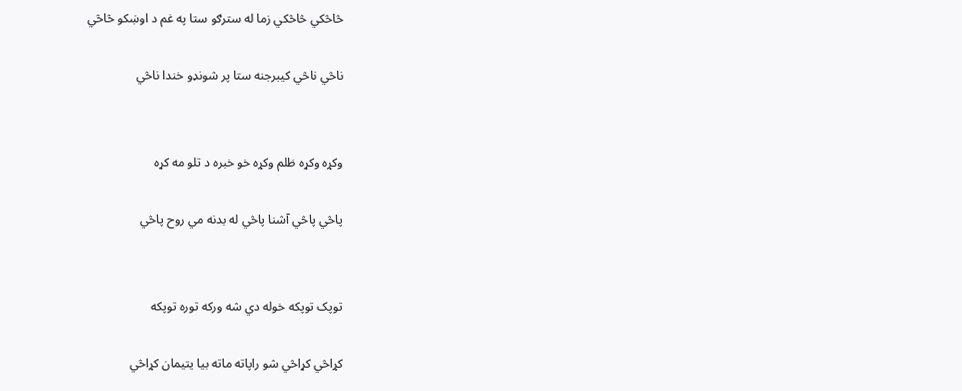څاڅکي څاڅکي زما له سترګو ستا په غم د اوښکو څاڅي

ناڅي ناڅي کيبرجنه ستا پر شونډو خندا ناڅي


وکړه وکړه ظلم وکړه خو خبره د تلو مه کړه

پاڅي پاڅي آشنا پاڅي له بدنه مي روح پاڅي


توپک توپکه خوله دي شه ورکه توره توپکه

کړاڅي کړاڅي شو راپاته ماته بيا يتيمان کړاڅي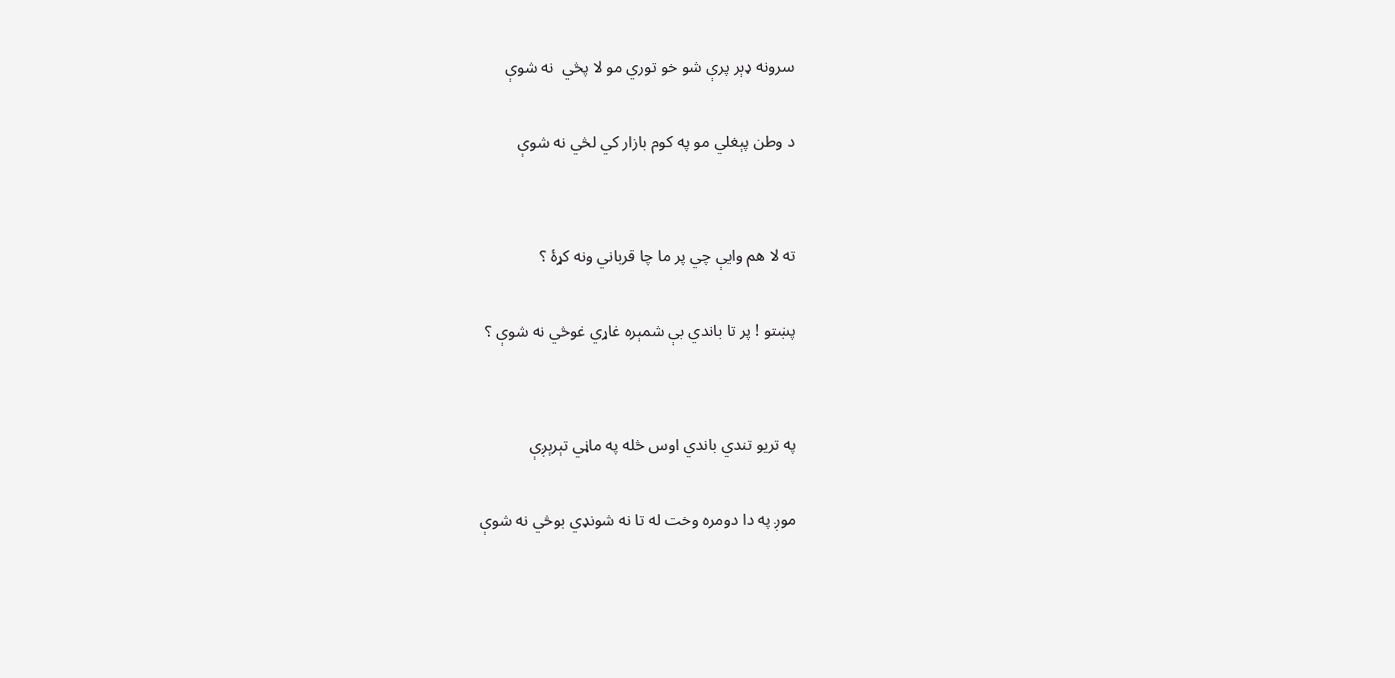سرونه ډېر پرې شو خو توري مو لا پڅي  نه شوې

د وطن پېغلي مو په کوم بازار کي لڅي نه شوې


ته لا هم وايې چي پر ما چا قرباني ونه کړۀ ؟

پښتو ! پر تا باندي بې شمېره غاړي غوڅي نه شوې ؟


په تريو تندي باندي اوس څله په ماڼي تېرېږې

موږ په دا دومره وخت له تا نه شونډي بوڅي نه شوې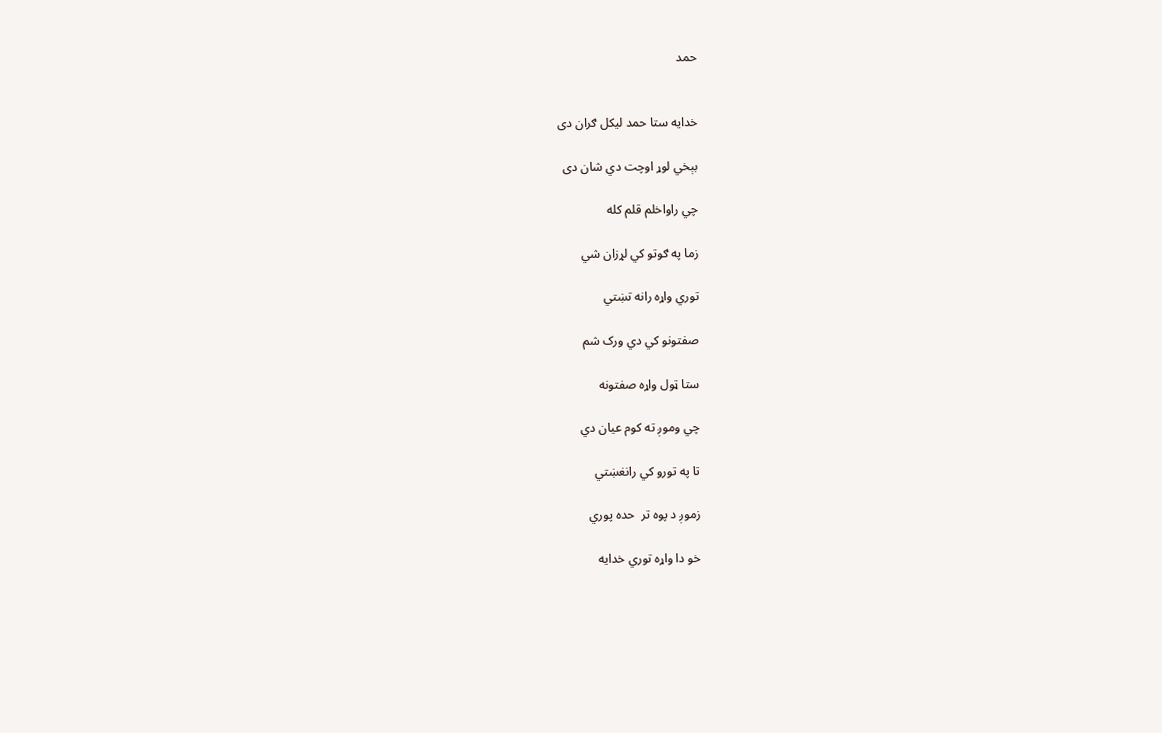حمد


خدايه ستا حمد ليکل ګران دی

بېخي لوړ اوچت دي شان دی

چي راواخلم قلم کله

زما په ګوتو کي لړزان شي

توري واړه رانه تښتي

صفتونو کي دي ورک شم

ستا ټول واړه صفتونه

چي وموږ ته کوم عيان دي

تا په تورو کي رانغښتي

زموږ د پوه تر  حده پوري

خو دا واړه توري خدايه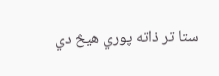ستا تر ذاته پوري هيڅ دي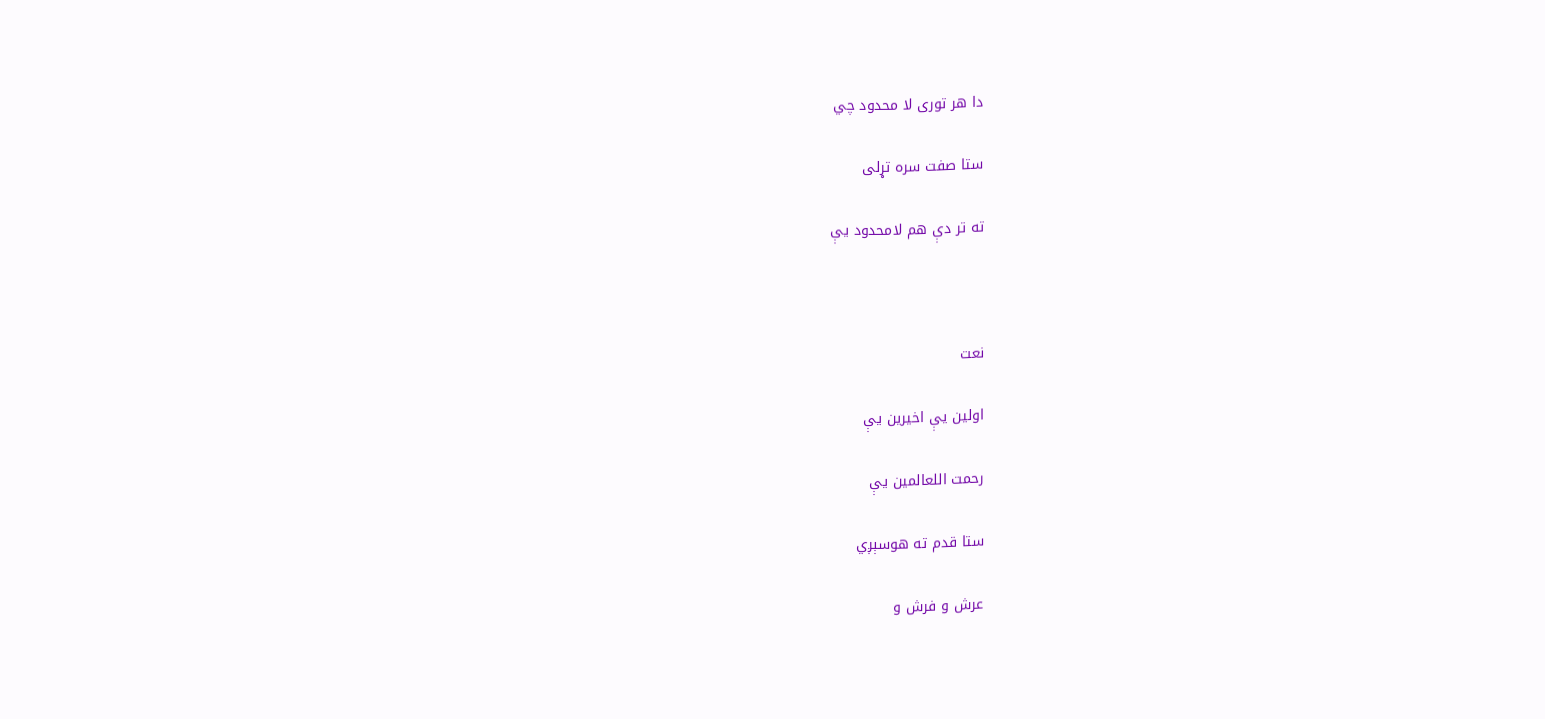دا هر توری لا محدود چي

ستا صفت سره تړلی

ته تر دې هم لامحدود يې



نعت

اولين يې اخيرين يې

رحمت اللعالمين يې

ستا قدم ته هوسېږي

عرش و فرش و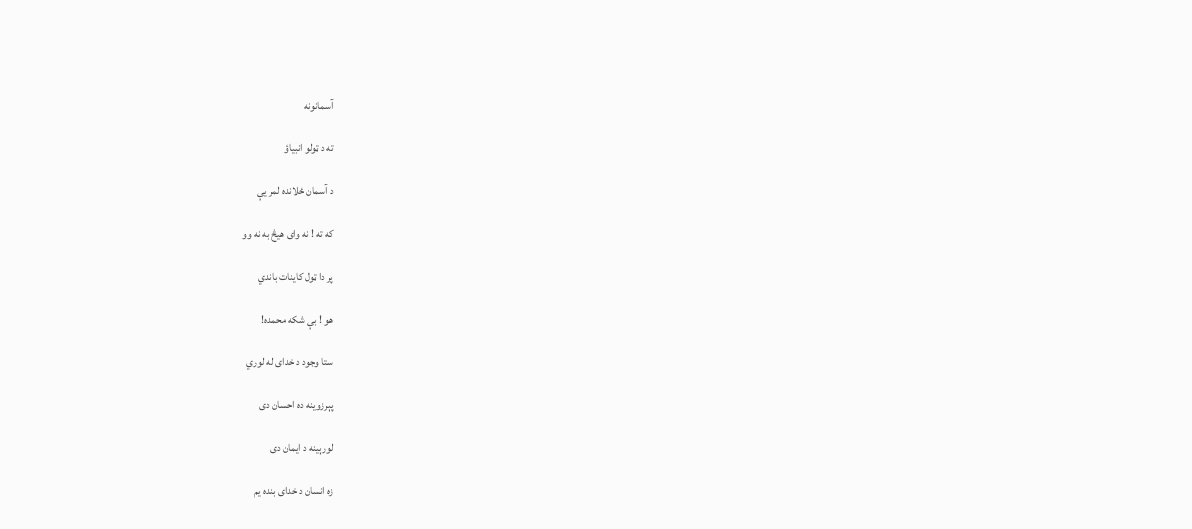آسمانونه

ته د ټولو انبياؤ

د آسمان ځلانده لمر يې

که ته ! نه وای هيڅ به نه وو

پر دا ټول کاينات باندي

هو ! بې شکه محمده!

ستا وجود د خدای له لوري

پېرزوينه ده احسان دی

لورېينه د ايمان دی

زه انسان د خدای بنده يم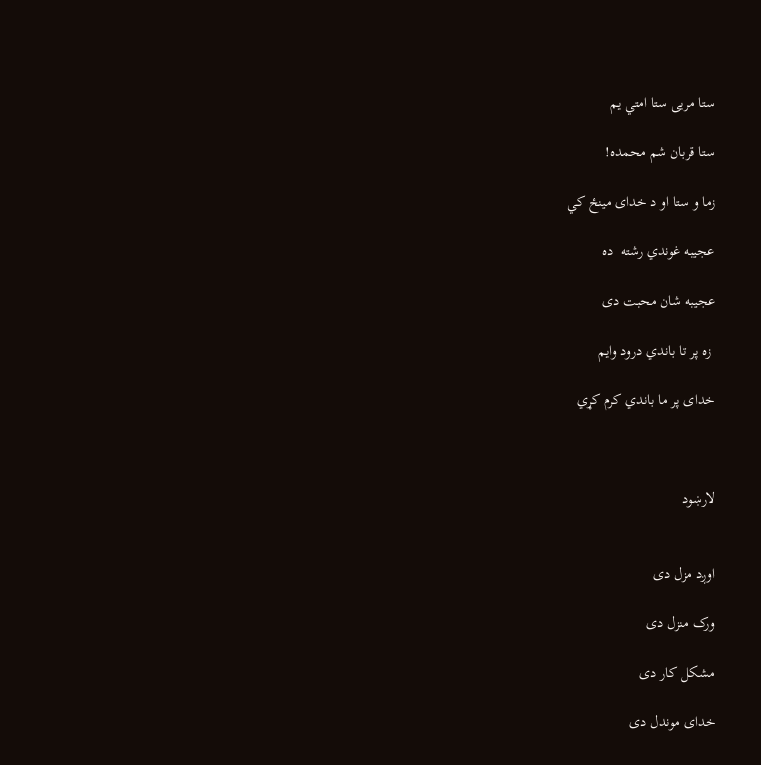ستا مريی ستا امتي يم

ستا قربان شم محمده!

زما و ستا او د خدای مينځ کي

عجيبه غوندي رشته  ده

عجيبه شان محبت دی

 زه پر تا باندي درود وايم

خدای پر ما باندي کرم کړي



لارښود


اوږد مزل دی

ورک منزل دی

مشکل کار دی

خدای موندل دی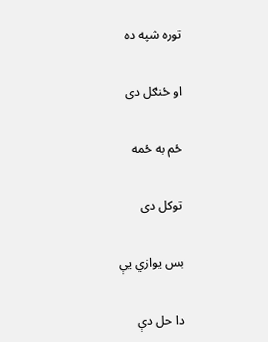توره شپه ده

او ځنګل دی

ځم به ځمه

توکل دی

بس يوازي يې

دا حل دې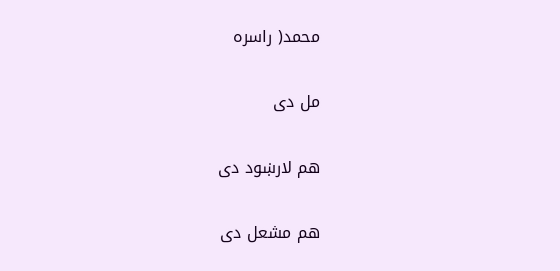محمد( راسره

مل دی

هم لارښود دی

هم مشعل دی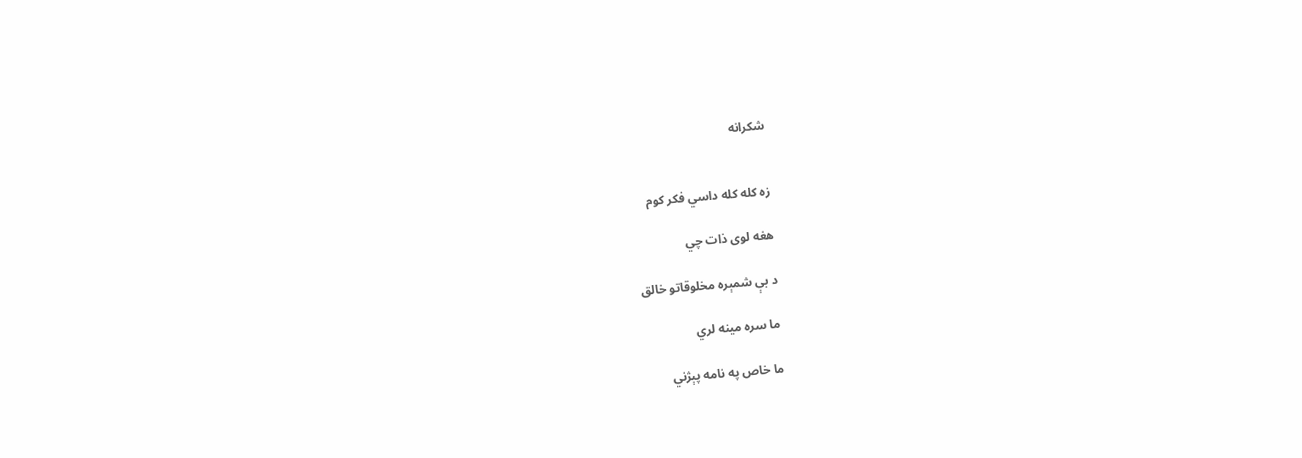شکرانه


زه کله کله داسي فکر کوم

هغه لوی ذات چي

د بې شمېره مخلوقاتو خالق

ما سره مينه لري

ما خاص په نامه پېژني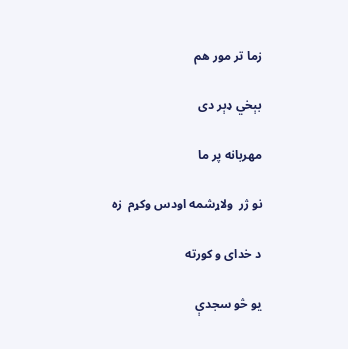زما تر مور هم

بېخي ډېر دی

مهربانه پر ما

نو ژر  ولاړشمه اودس وکړم  زه

د خدای و کورته

يو څو سجدې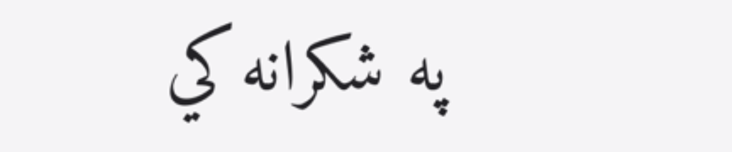په شکرانه کي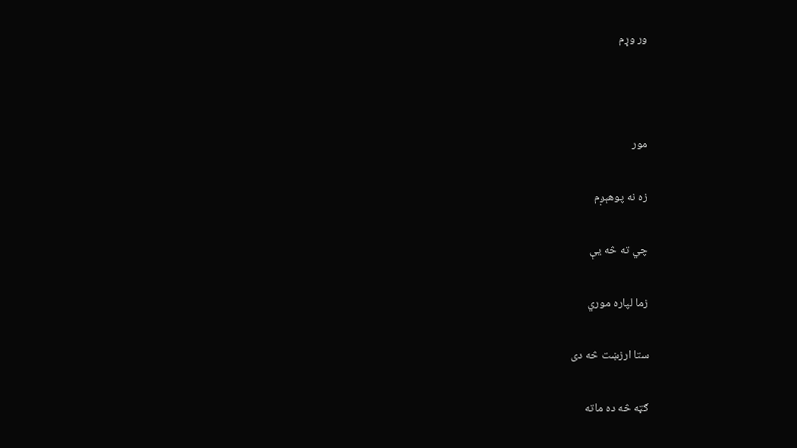ور وړم



مور

زه نه پوهېږم

چي ته څه يې

زما لپاره موري

ستا ارزښت څه دی

ګټه څه ده ماته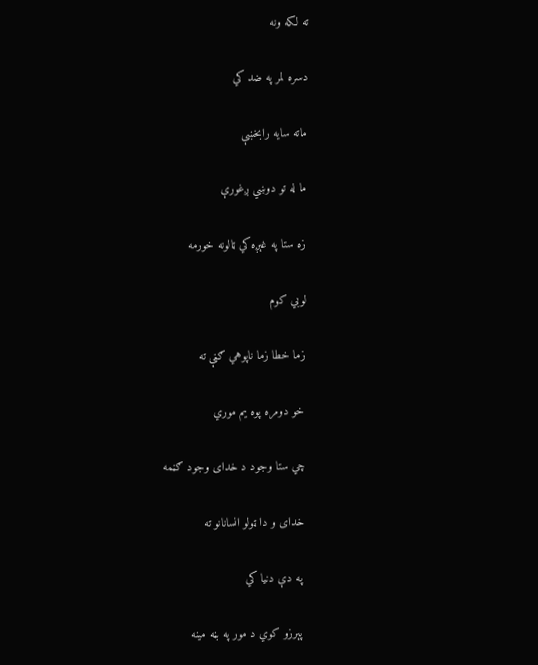ته لکه ونه

دسره لمر په ضد کي

ماته سايه رابخښې

ما له تو دوښي ږغورې

زه ستا په غېږه کي ټالونه خورمه

لوبي کوم

زما خطا زما ناپوهي ګڼې ته

خو دومره پوه يم موري

چي ستا وجود د خدای وجود ګڼمه

خدای و دا ټولو انسانانو ته

په دې دنيا کي

پېرزو کوي د مور په بڼه مينه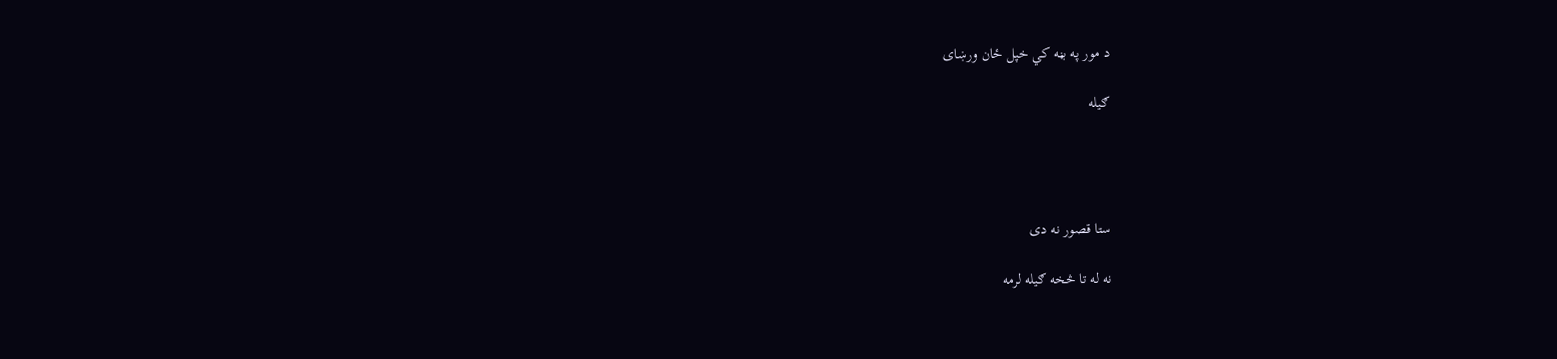د مور په بڼه کي خپل ځان ورښای

ګيله




ستا قصور نه دی

نه له تا څخه ګيله لرمه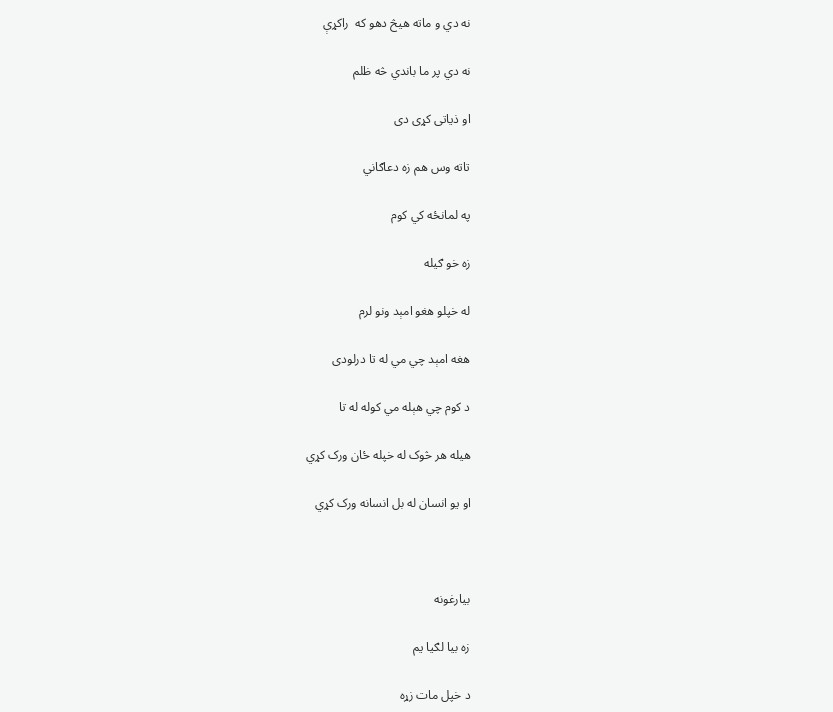نه دي و ماته هيڅ دهو که  راکړې

نه دي پر ما باندي څه ظلم

او ذياتی کړی دی

تاته وس هم زه دعاګاني

په لمانځه کي کوم

زه خو ګيله

له خپلو هغو امېد ونو لرم

هغه امېد چي مي له تا درلودی

د کوم چي هېله مي کوله له تا

هيله هر څوک له خپله ځان ورک کړي

او يو انسان له بل انسانه ورک کړي



بيارغونه

زه بيا لګيا يم

د خپل مات زړه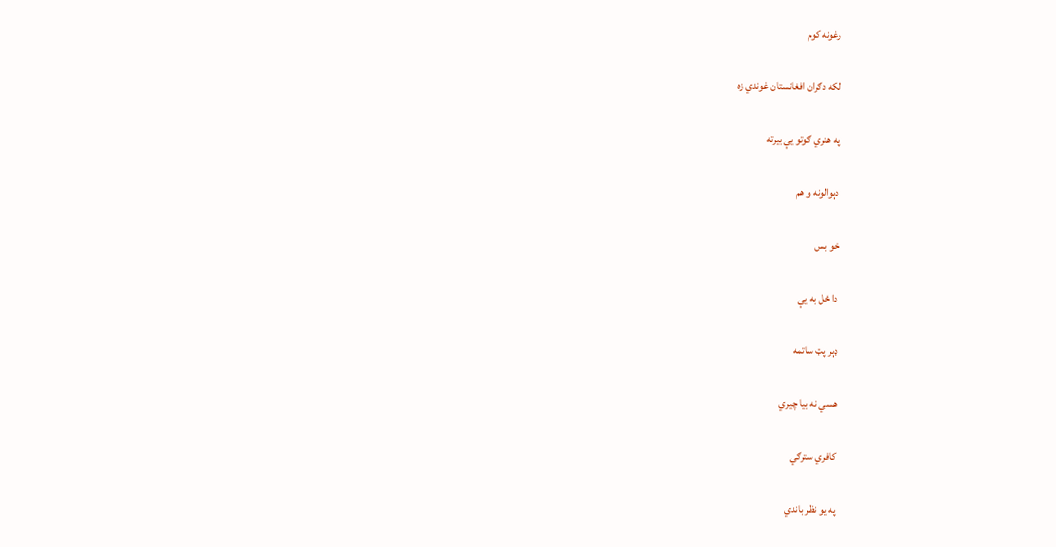رغونه کوم

لکه دګران افغانستان غوندي زه

په هنري ګوتو يې بيرته

دېوالونه و هم

خو بس

دا ځل به يې

ډېر پټ ساتمه

هسي نه بيا چيري

کافري سترګي

په يو نظر باندي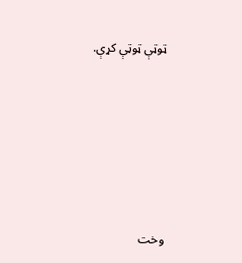ټوټې ټوټې کړې.






وخت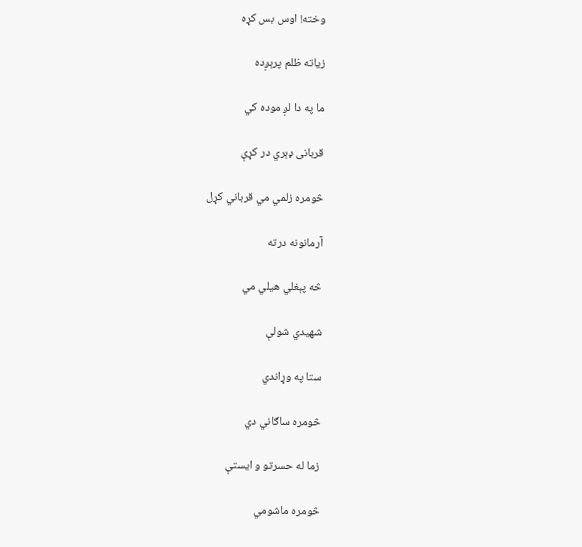وخته! اوس بس کړه

زياته ظلم پرېږده

ما په دا لږ موده کي

قربانی ډېري در کړې

څومره زلمي مي قرباني کړل

آرمانونه درته

څه پېغلي هيلي مي

شهيدي شولې

ستا په وړاندي

څومره ساګاني دي

زما له حسرتو و ايستې

څومره ماشومي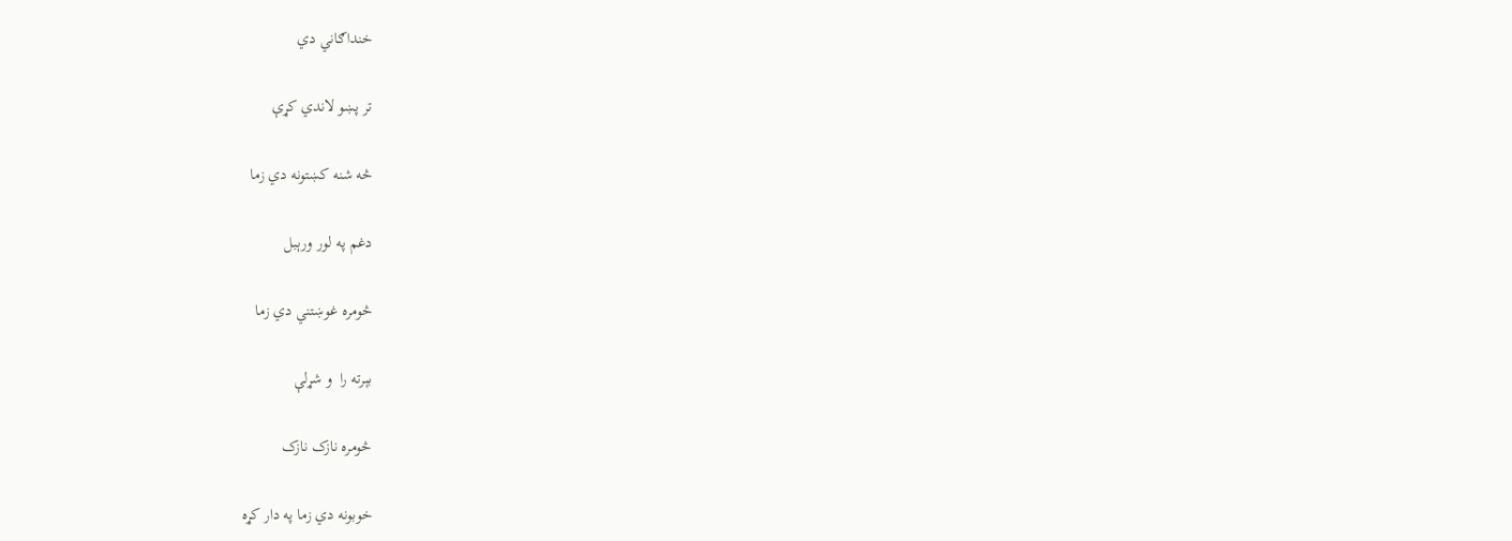خنداګاني دي

تر پښو لاندي کړې

څه شنه کښتونه دي زما

دغم په لور ورېبل

څومره غوښتني دي زما

بېرته را  و شړلې

څومره نازک نازک

خوبونه دي زما په دار کړه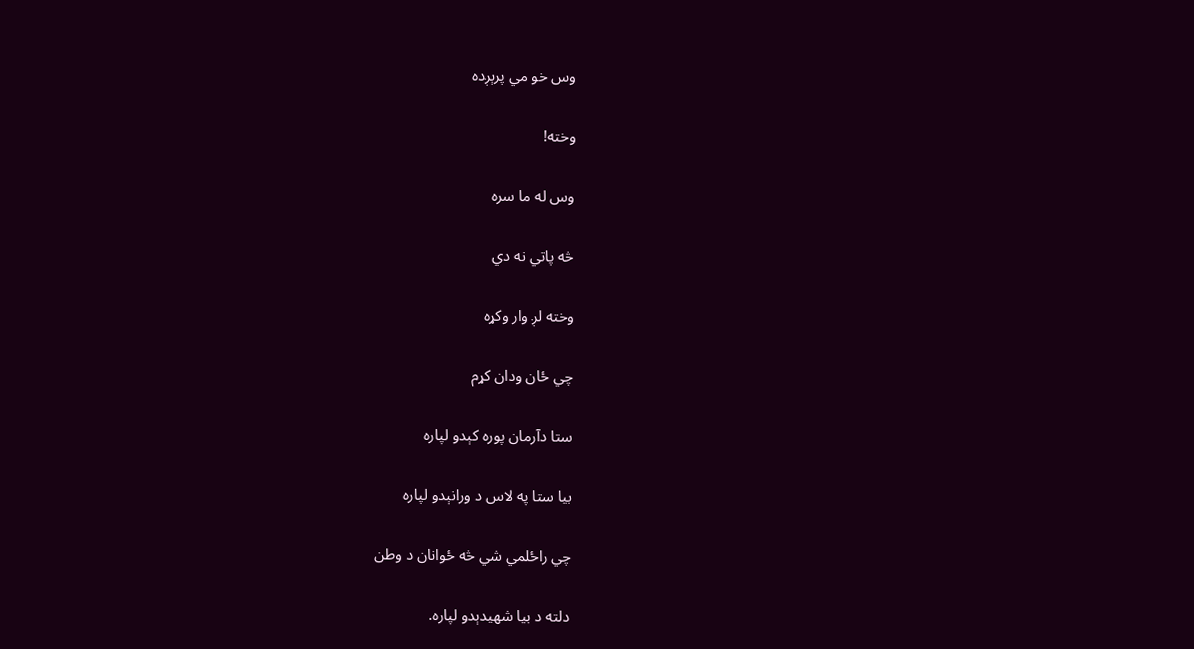وس خو مي پرېږده

وخته!

وس له ما سره

څه پاتي نه دي

وخته لږ وار وکړه

چي ځان ودان کړم

ستا دآرمان پوره کېدو لپاره

بيا ستا په لاس د ورانېدو لپاره

چي راځلمي شي څه ځوانان د وطن

دلته د بيا شهيدېدو لپاره.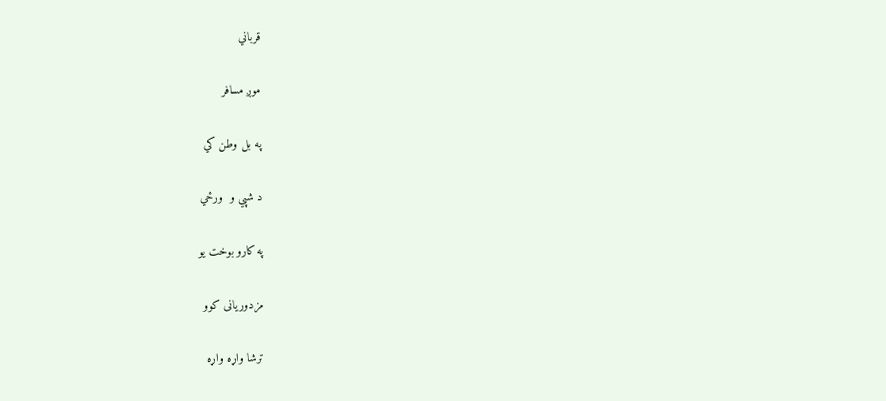قرباني

موږ مسافر

په بل وطن کي

د شپي و  ورځي

په کارو بوخت يو

مزدوريانی کوو

ترشا واړه واړه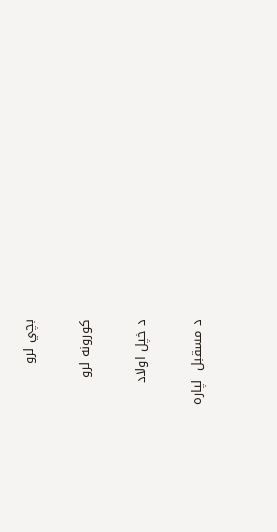بچي لرو

کورونه لرو

د خپل اولاد

د مسقبل  لپاره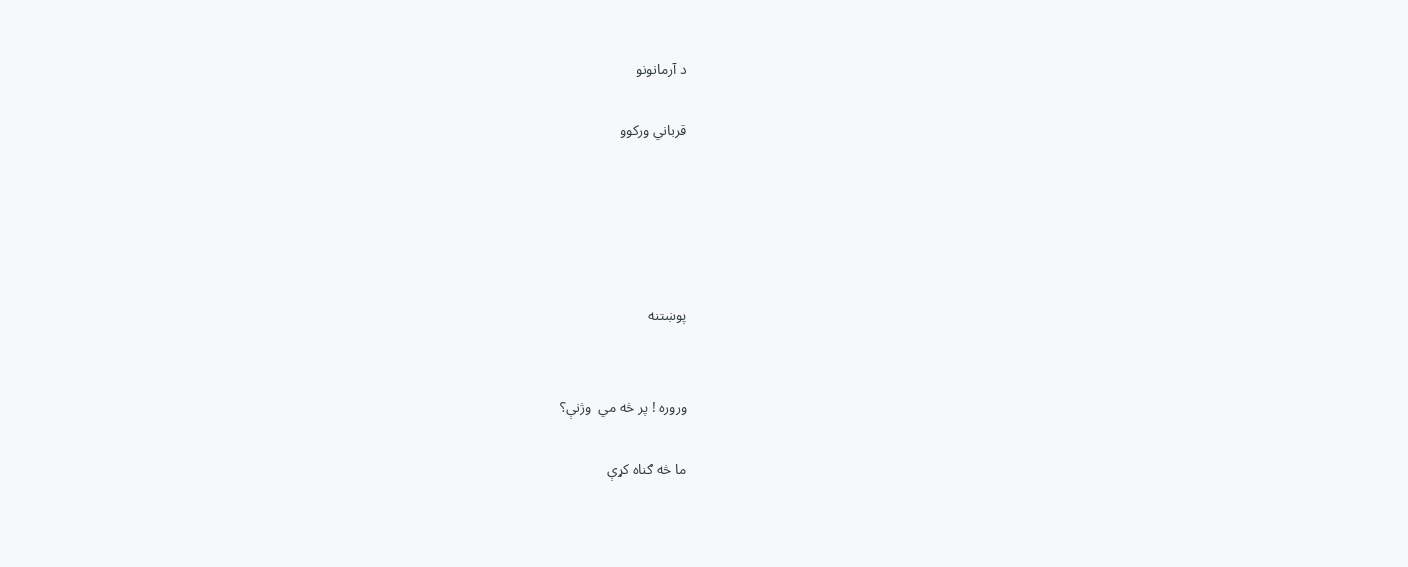د آرمانونو

قرباني ورکوو





پوښتنه


وروره ! پر څه مي  وژنې؟

ما څه ګناه کړې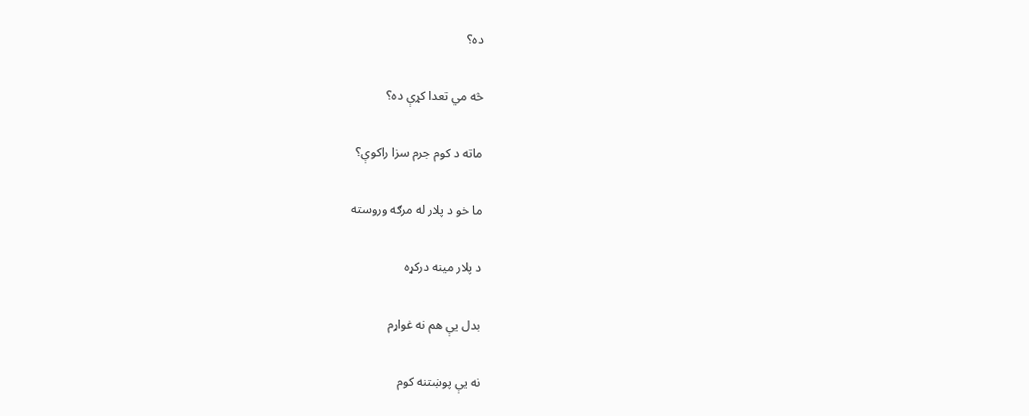ده؟

څه مي تعدا کړې ده؟

ماته د کوم جرم سزا راکوې؟

ما خو د پلار له مرګه وروسته

د پلار مينه درکړه

بدل يې هم نه غواړم

نه يې پوښتنه کوم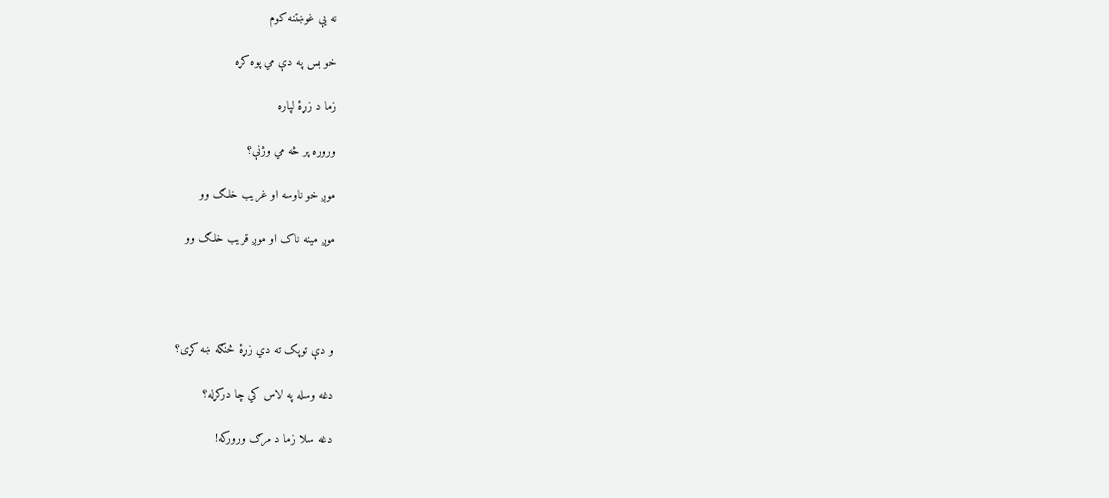نه يې غوښتنه کوم

خو بس په دې مي پوه کړه

زما د زړۀ لپاره

وروره پر څه مي وژنې؟

موږ خو ناوسه او غريب خلګ وو

موږ مينه ناک او موږ قريب خلګ وو




و دې توپک ته دي زړۀ څنګه ښه کړی؟

دغه وسله په لاس کي چا درکړله؟

دغه سلا زما د مرګ ورورکه!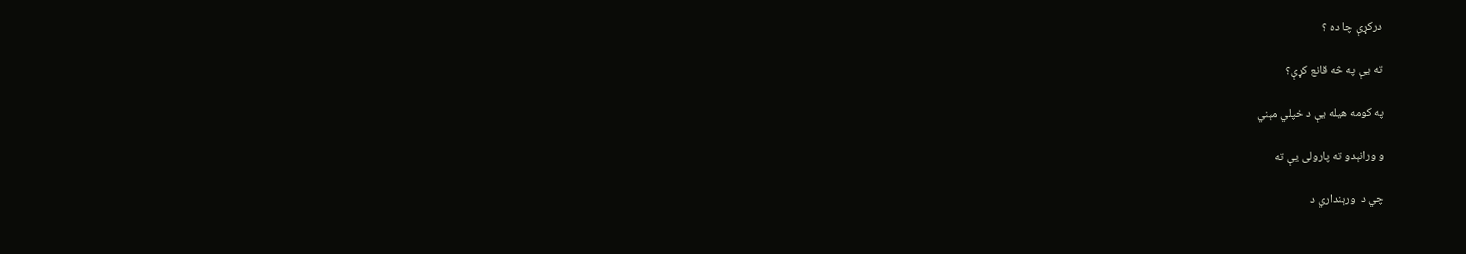درکړې چا ده ؟

ته يې په څه قانع کړې؟

په کومه هيله يې د خپلي مېني

و ورانېدو ته پارولی يې ته

چي د  ورېنداري د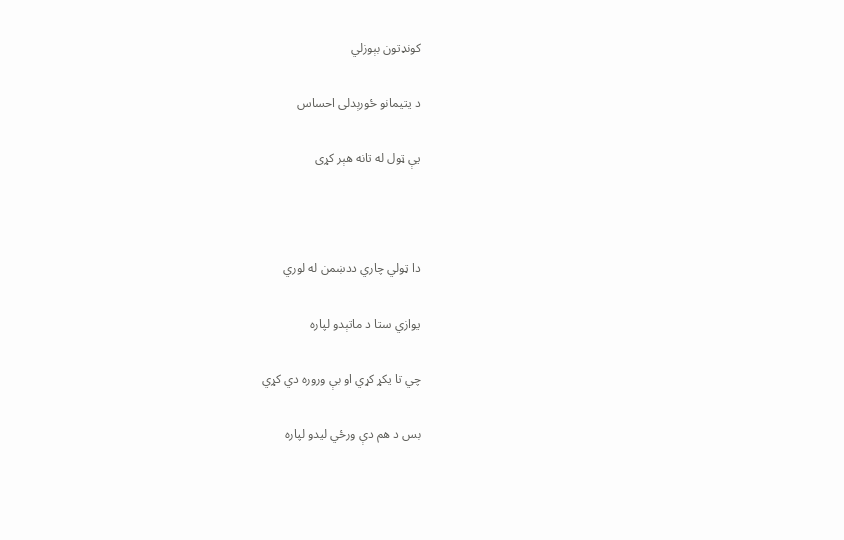کونډتون بېوزلي

د يتيمانو ځورېدلی احساس

يې ټول له تانه هېر کړی



دا ټولي چاري ددښمن له لوري

يوازي ستا د ماتېدو لپاره

چي تا يکړ کړي او بې وروره دي کړي

بس د هم دې ورځي ليدو لپاره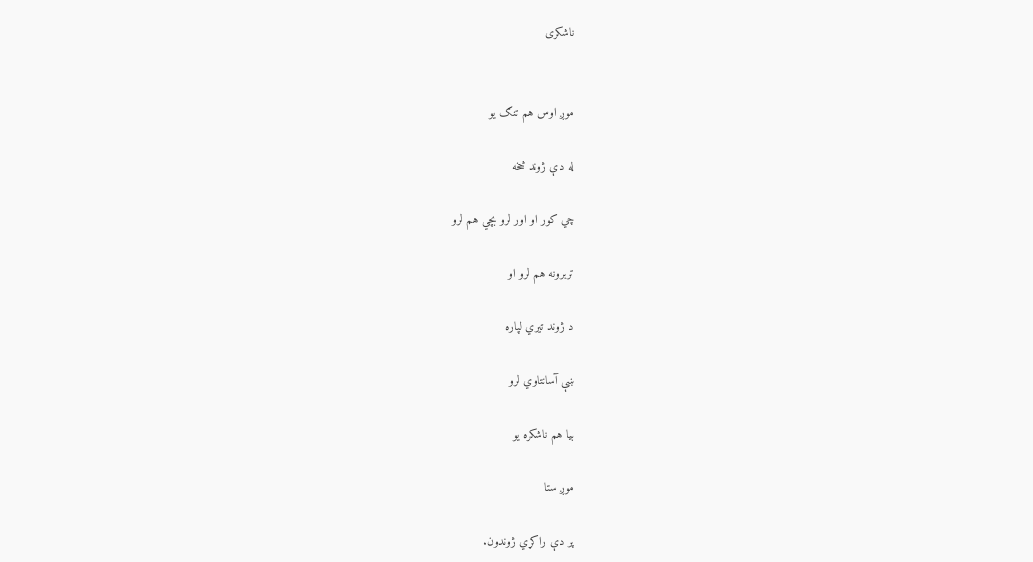ناشکری


موږ اوس هم تنګ يو

له دې ژوند څخه

چي کور او اور لرو بچي هم لرو

تربرونه هم لرو او

د ژوند تيري لپاره

ښې آسانتاوي لرو

بيا هم ناشکره يو

موږ ستا

پر دې راکړي ژوندون.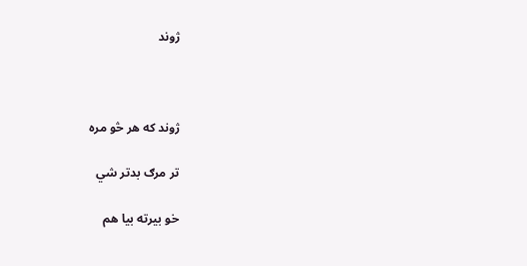ژوند



ژوند که هر څو مره

تر مرګ بدتر شي

خو بيرته بيا هم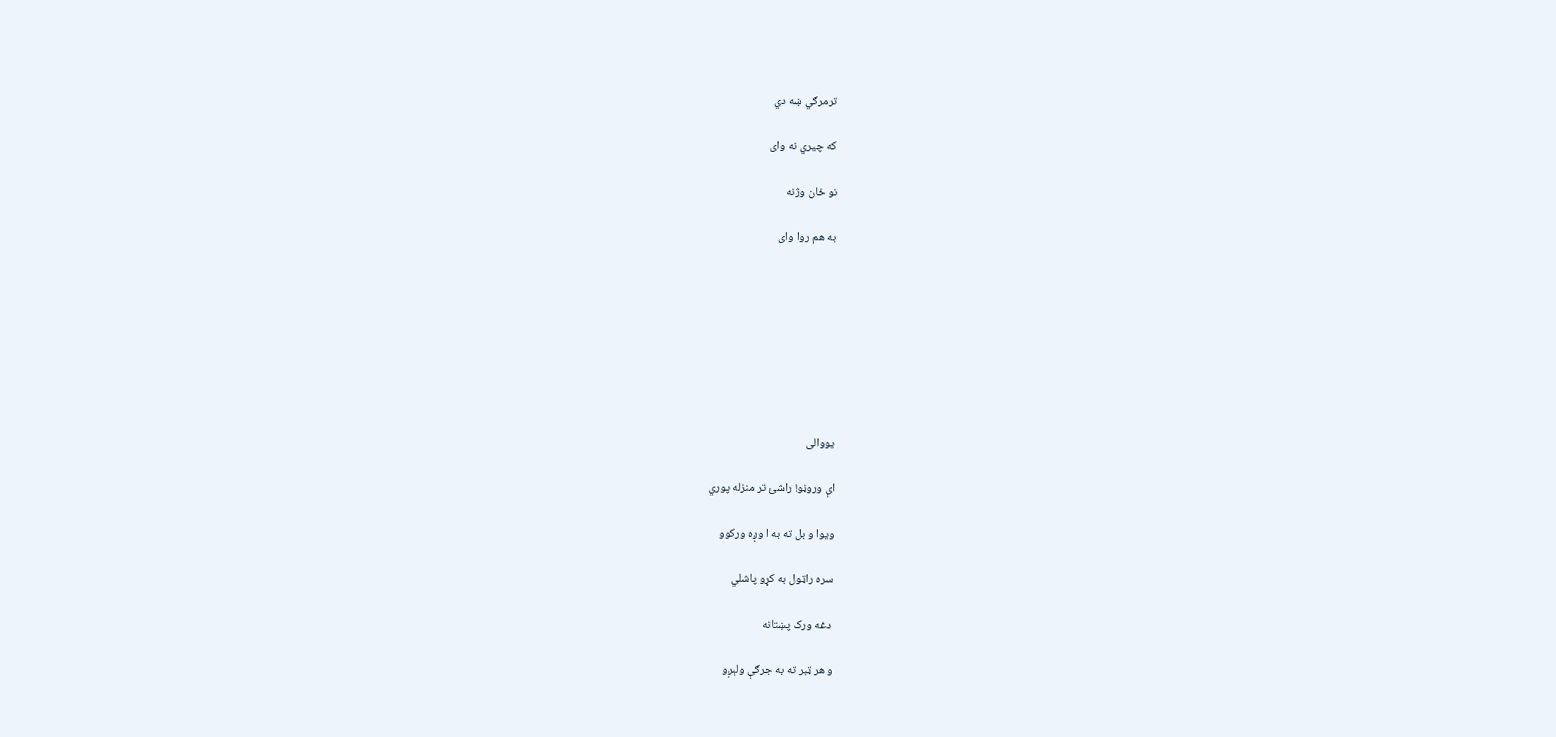ترمرګي ښه دي

که چيري نه وای

نو ځان وژنه

به هم روا وای








يووالی

اې وروڼو! راشئ تر منزله پوري

ويوا و بل ته به ا وږه ورکوو

سره راټول به کړو پاشلي

 دغه ورک پښتانه

و هر ټبر ته به جرګې ولېږو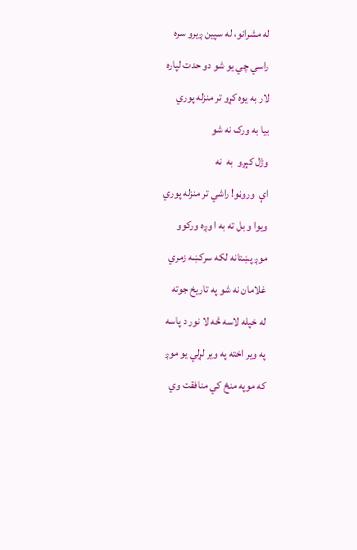له مشرانو، له سپين ږيرو سره

راسي چي يو شو دو حدت لپاره

لار به يوه کړو تر منزله پوري

بيا به ورک نه شو

وژل کېږو  به  نه

اې  وروڼو! راشي تر منزله پوري

ويوا و بل ته به ا وږه ورکوو

موږ پښتانه لکه سرکښه زمري

غلامان نه شو په تاريخ جوته

له خپله لاسه څه لا نور د پاسه

په وير اخته په وير لړلي يو موږ

که موپه منځ کي منافقت وي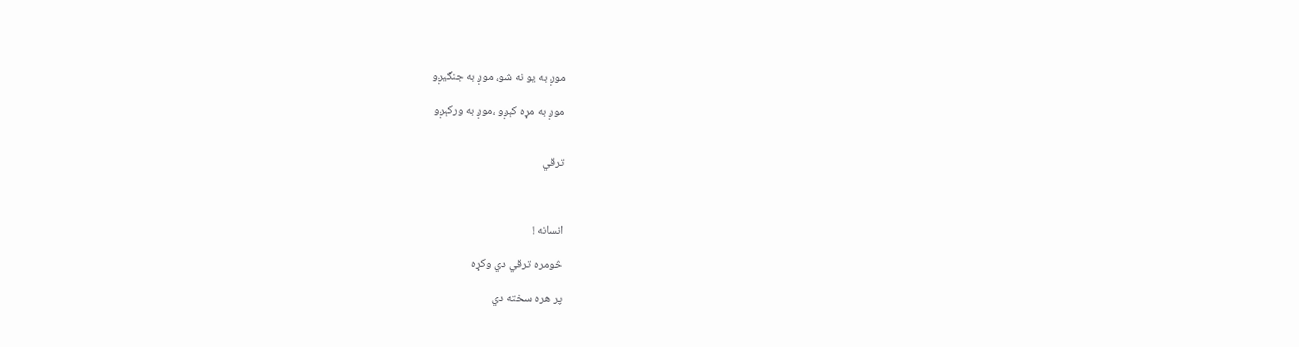موږ به يو نه شو، موږ به جنګيږو

موږ به مړه کېږو ،موږ به ورکېږو


ترقي



انسانه !

څومره ترقي دي وکړه

پر هره سخته دي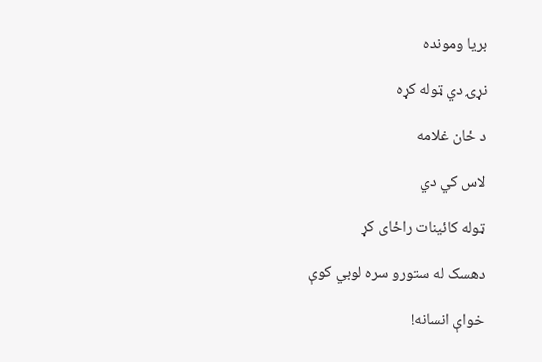بريا ومونده

نړۍ دي ټوله کړه

د ځان غلامه

لاس کي دي

ټوله کائينات راځای کړ

دهسک له ستورو سره لوبي کوې

خواې انسانه!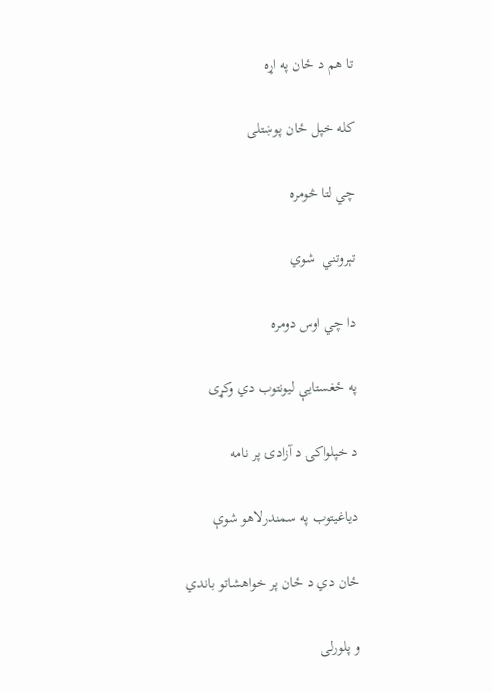تا هم د ځان په اړه

کله خپل ځان پوښتلی

چي لتا څومره

تېروتني  شوي

دا چي اوس دومره

په ځغستايې ليونتوب دي وکړی

د خپلواکۍ د آزادۍ پر نامه

دياغيتوب په سمندرلاهو شوې

ځان دي د ځان پر خواهشاتو باندي

و پلورلی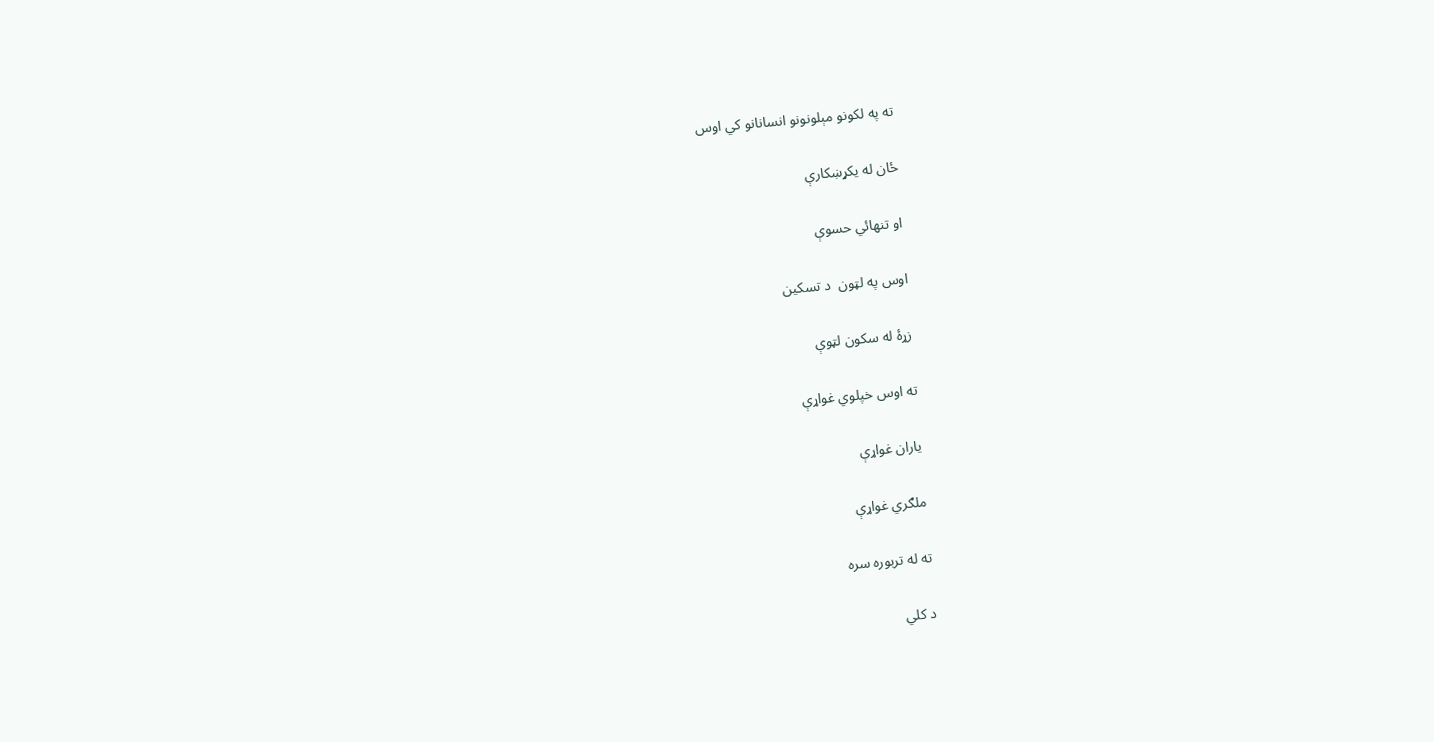ته په لکونو مېلونونو انسانانو کي اوس

ځان له يکړښکارې

او تنهائي حسوې

اوس په لټون  د تسکين

زړۀ له سكون لټوې

ته اوس خپلوي غواړې

ياران غواړې

ملګري غواړې

ته له تربوره سره

د کلي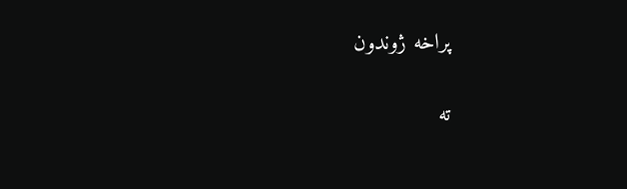پراخه ژوندون

ته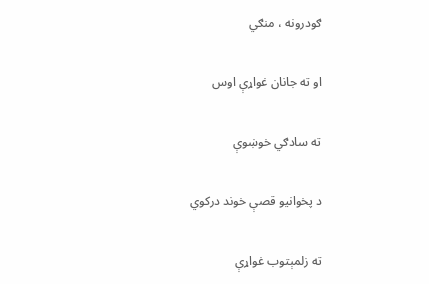ګودرونه ، منګي

او ته جانان غواړې اوس

ته سادګي خوښوې

د پخوانيو قصې خوند درکوي

ته زلمېتوب غواړې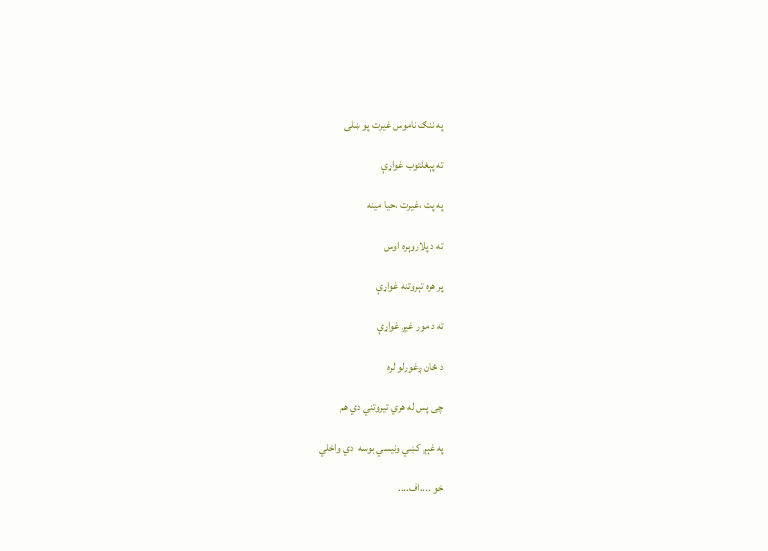په ننګ ناموس غيرت پو ښلی

ته پېغلتوب غواړې

په پت ،غيرت ،حيا مينه

ته د پلاروېره اوس

پر هره تېروتنه غواړې

ته د مور غيږ غواړې

د ځان ږغورلو لره

چی پس له هري تيروتني دي هم

په غېږ کښي ونيسي بوسه  دي واخلي

خو ....اف....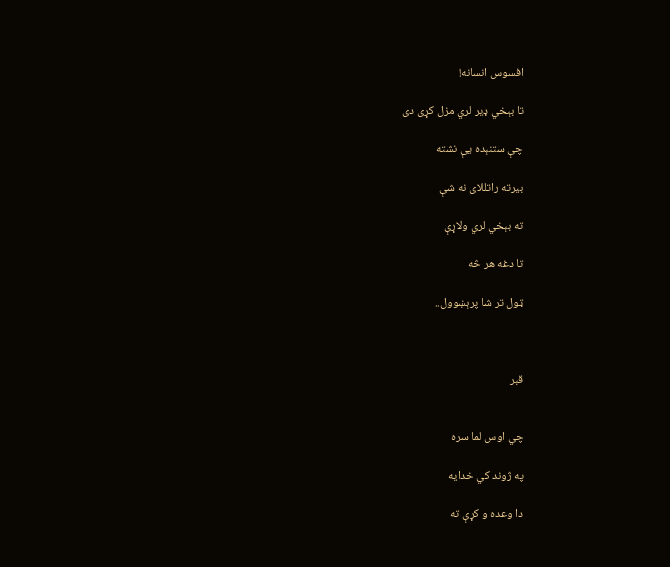افسوس انسانه!

تا بېخي ډير لري مزل کړی دی

چې ستنېده يې نشته

بيرته راتللای نه شې

ته بېخي لري ولاړې

تا دغه هر څه

ټول تر شا پرېښوول..



قبر


چي اوس لما سره

په ژوند کي خدايه

دا وعده و کړې ته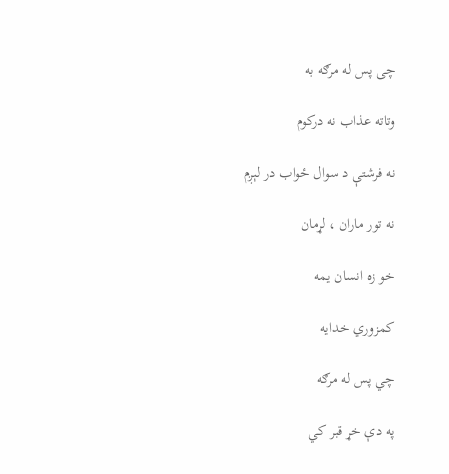چی پس له مرګه به

وتاته عذاب نه درکوم

نه فرشتې د سوال ځواب در لېږم

نه تور ماران ، لړمان

خو زه انسان يمه

کمزوري خدايه

چي پس له مرګه

په دې خړ قبر کي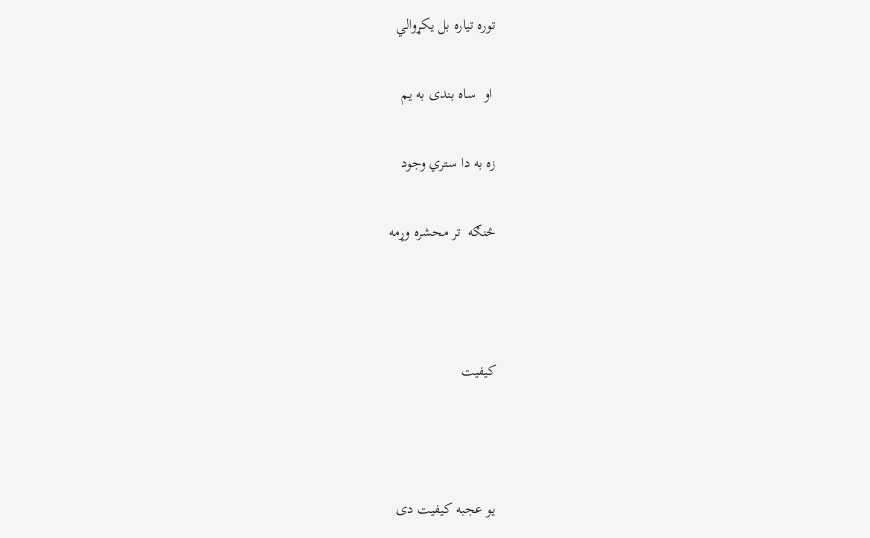توره تياره بل يکړوالي

 او  ساه بندی به يم

زه به دا ستري وجود

څنګه  تر محشره وړمه



کيفيت



يو عجبه کيفيت دی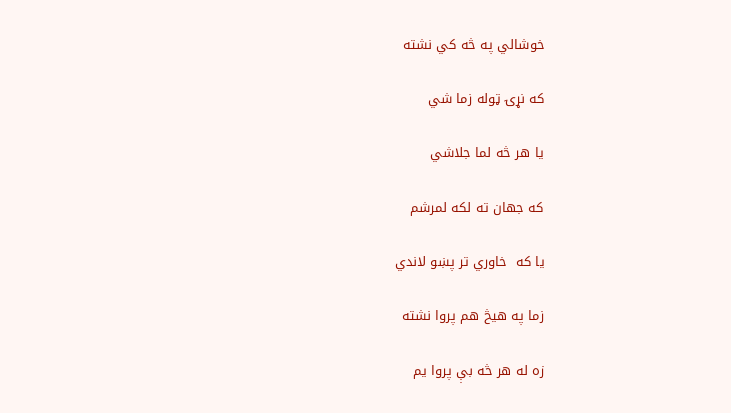خوشالي په څه کي نشته

که نړۍ ټوله زما شي

يا هر څه لما جلاشي

که جهان ته لکه لمرشم

يا که  خاوري تر پښو لاندي

زما په هيڅ هم پروا نشته

زه له هر څه بې پروا يم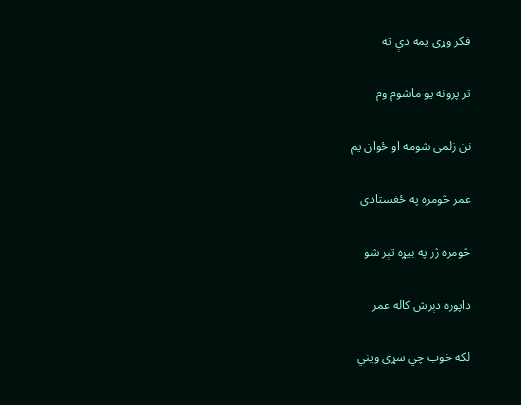فکر وړی يمه دې ته

تر پرونه يو ماشوم وم

نن زلمی شومه او ځوان يم

عمر څومره په ځغستادی

څومره ژر په بيړه تېر شو

داپوره دېرش کاله عمر

لکه خوب چي سړی ويني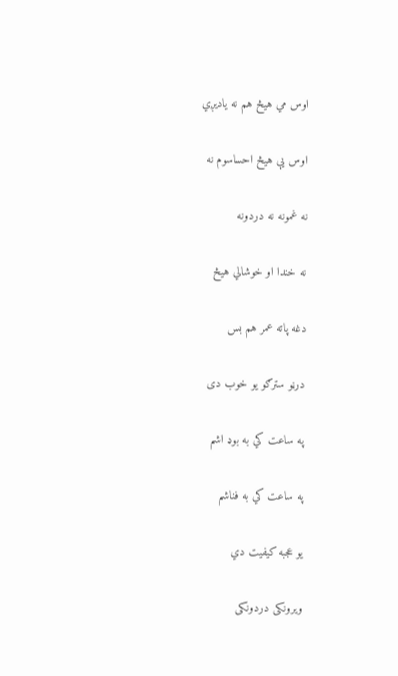اوس مي هيڅ هم نه ياديږي

اوس يې هيڅ احساسوم نه

نه غمونه نه دردونه

نه خندا او خوشالي هيڅ

دغه پاته عمر هم بس

درڼو سترګو يو خوب دی

په ساعت کي به بوډ اشم

په ساعت کي به فناشم

يو عجبه کيفيت دي

ويرونکی دردونکی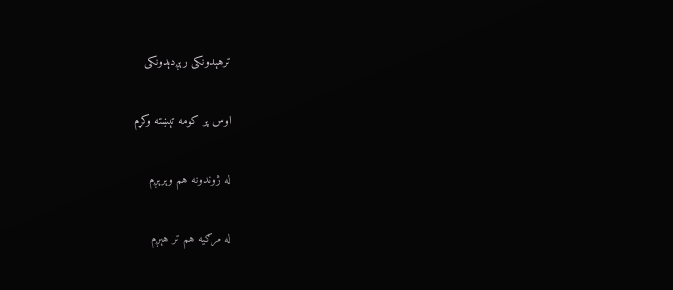ترهېدونکی رېږدېدونکی

اوس پر کومه تېښته وکړم

له ژوندونه هم وېرېږم

له مرګيه هم تر هېږم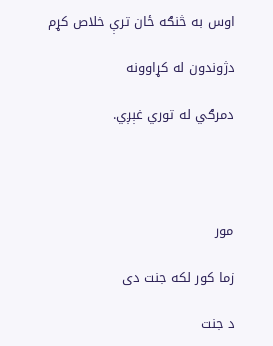اوس به څنګه ځان ترې خلاص کړم

دژوندون له کړاوونه

دمرګي له توري غېږي.




مور

زما کور لکه جنت دی

د جنت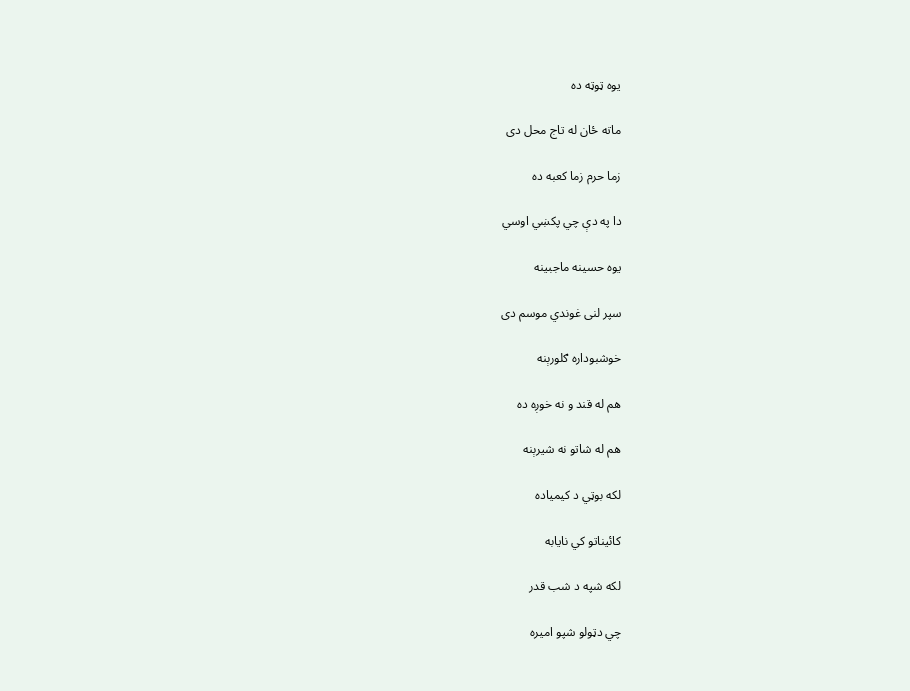يوه ټوټه ده

ماته ځان له تاج محل دی

زما حرم زما کعبه ده

دا په دې چي پکښي اوسي

يوه حسينه ماجبينه

سپر لنی غوندي موسم دی

خوشبوداره ګلورېنه

هم له قند و نه خوږه ده

هم له شاتو نه شيرېنه

لکه بوټي د کيمياده

کائيناتو کي نايابه

لکه شپه د شب قدر

چي دټولو شپو اميره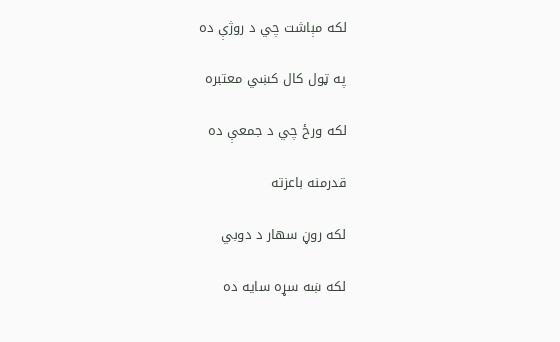لکه مېاشت چي د روژې ده

په ټول کال کښي معتبره

لکه ورځ چي د جمعې ده

قدرمنه باعزته

لکه روڼ سهار د دوبي

لکه ښه سړه سايه ده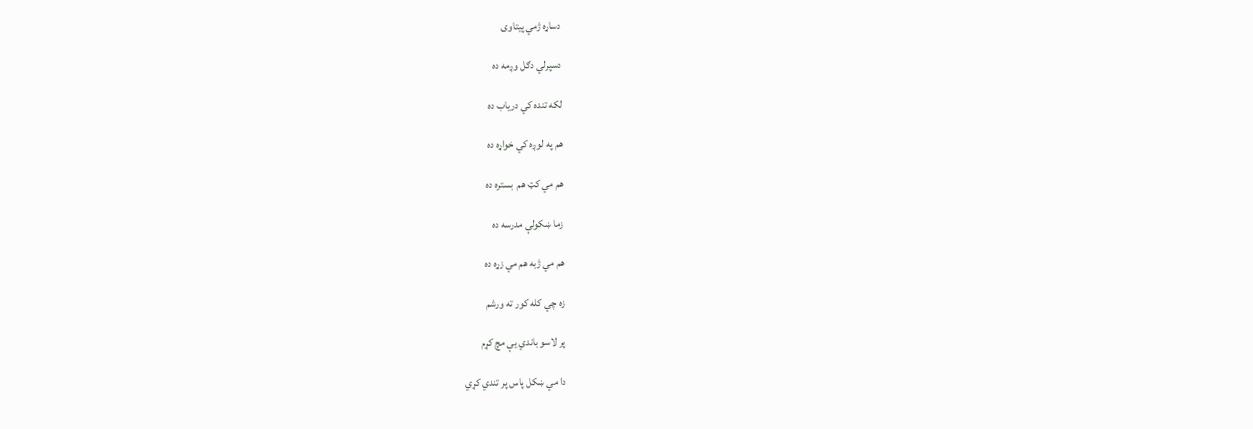دساړه ژمي پيتاوی

دسپرلي دګل وږمه ده

لکه تنده کي درياب ده

هم په لوږه کي خواړه ده

هم مي کټ هم  بستره ده

زما ښکولې مدرسه ده

هم مي ژبه هم مي زړه ده

زه چي کله کور ته ورشم

پر لاسو باندي يې مچ کړم

دا مي ښکل پاس پر تندي کړي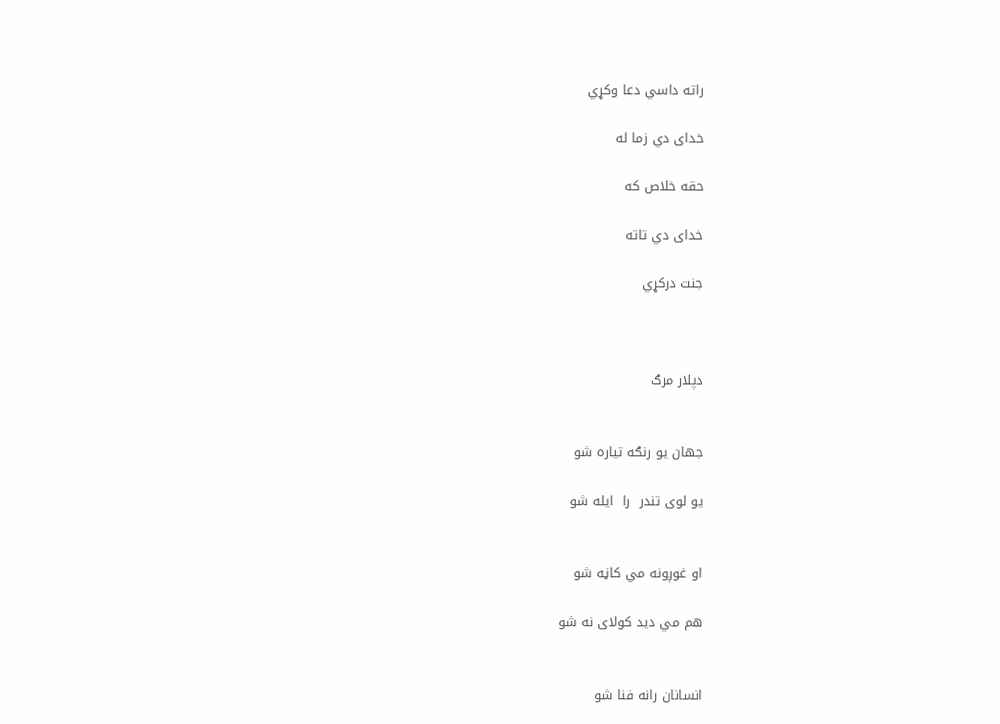راته داسي دعا وکړي

خدای دي زما له

حقه خلاص که

خدای دي تاته

جنت درکړي



دپلار مرګ


جهان يو رنګه تياره شو

يو لوی تندر  را  ايله شو


او غوږونه مي کاڼه شو

هم مي ديد کولای نه شو


انسانان رانه فنا شو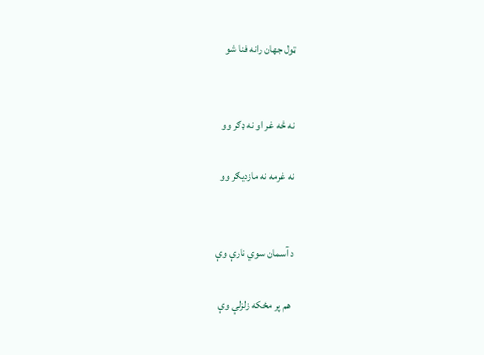ټول جهان رانه فنا شو


نه څه غر او نه ډګر وو

نه غرمه نه مازديګر وو


د آسمان سوي نارې وې

 هم پر مځکه زلزلې وې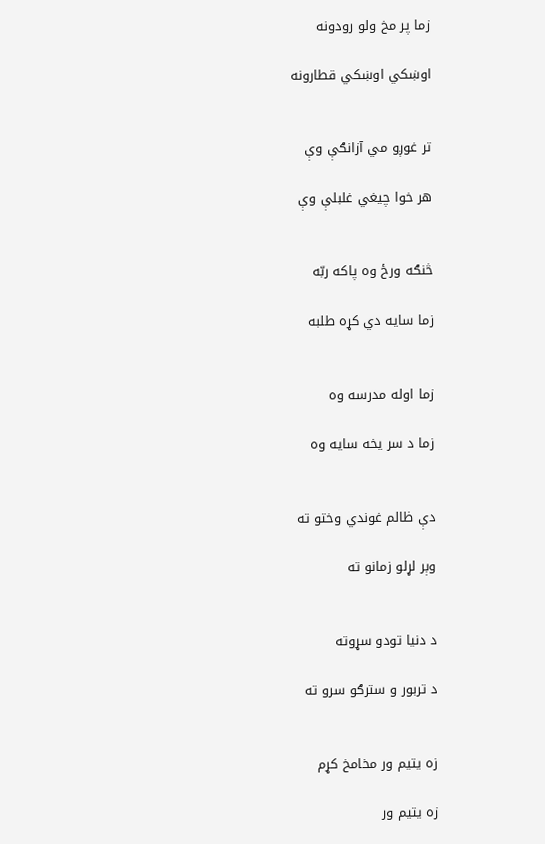زما پر مخ ولو رودونه

اوښکي اوښکي قطارونه


تر غوږو مي آزانګې وې

هر خوا چيغي غلبلې وې


څنګه ورځ وه پاکه ربّه

زما سايه دي کړه طلبه


زما اوله مدرسه وه

زما د سر يخه سايه وه


دې ظالم غوندي وختو ته

وېر لړلو زمانو ته


د دنيا تودو سړوته

د تربور و سترګو سرو ته


زه يتيم ور مخامخ کړم

زه يتيم ور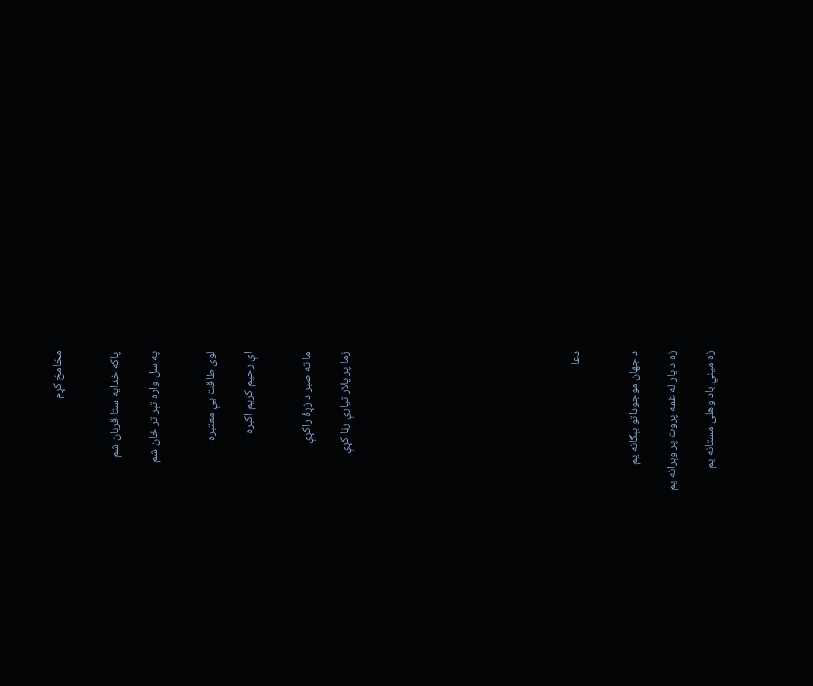مخامخ کړم


پاکه خدايه ستا قربان شم

په سل واره تېر تر ځان شم


لوی طاقت يې معتبره

اې رحيم کريم اکبره


ما ته صبر د زړۀ راکړې

زما پر پلار تيارې رڼا کړې











دعا


د جهان موجوداتو بېګانه يم

زه د يار له غمه پروت پر وېرانه يم

زه ميني باد وهلی مستانه يم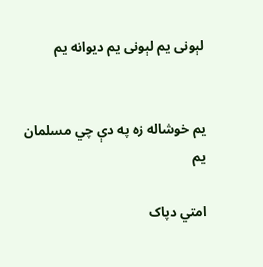لېونی يم لېونی يم ديوانه يم


يم خوشاله زه په دې چي مسلمان يم

امتي دپاک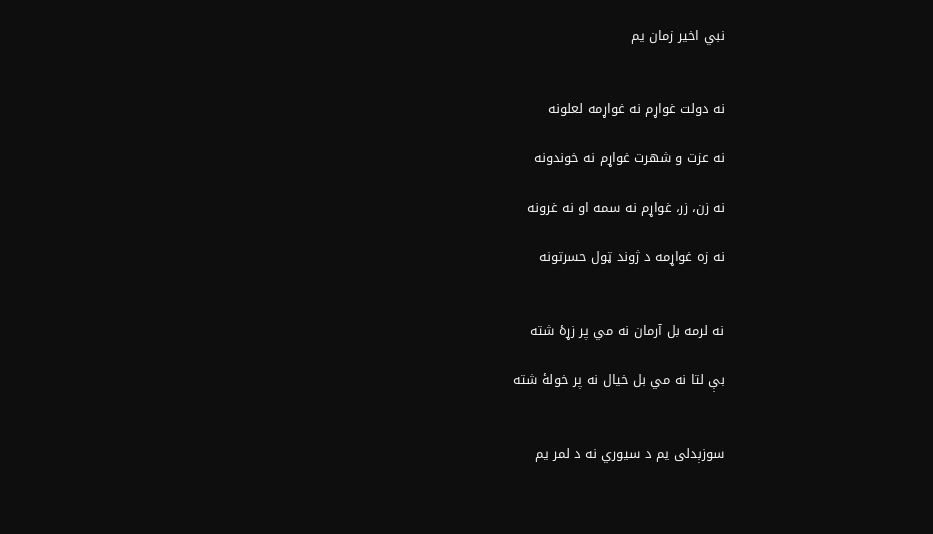نبي اخير زمان يم


نه دولت غواړم نه غواړمه لعلونه

نه عزت و شهرت غواړم نه خوندونه

نه زن، زر، غواړم نه سمه او نه غرونه

نه زه غواړمه د ژوند ټول حسرتونه


نه لرمه بل آرمان نه مي پر زړۀ شته

بې لتا نه مي بل خيال نه پر خولۀ شته


سوزېدلی يم د سيوري نه د لمر يم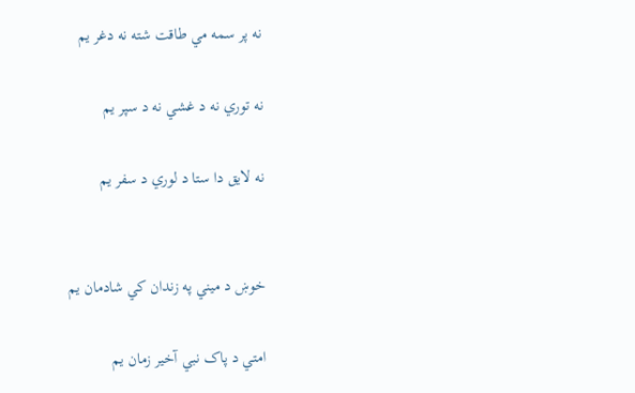نه پر سمه مي طاقت شته نه دغر يم

نه توري نه د غشي نه د سپر يم

نه لايق دا ستا د لوري د سفر يم


خوښ د ميني په زندان کي شادمان يم

امتي د پاک نبي آخير زمان يم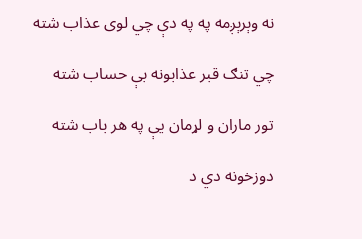نه وېرېږمه په په دې چي لوی عذاب شته

چي تنګ قبر عذابونه بې حساب شته

تور ماران و لړمان يې په هر باب شته

دوزخونه دي د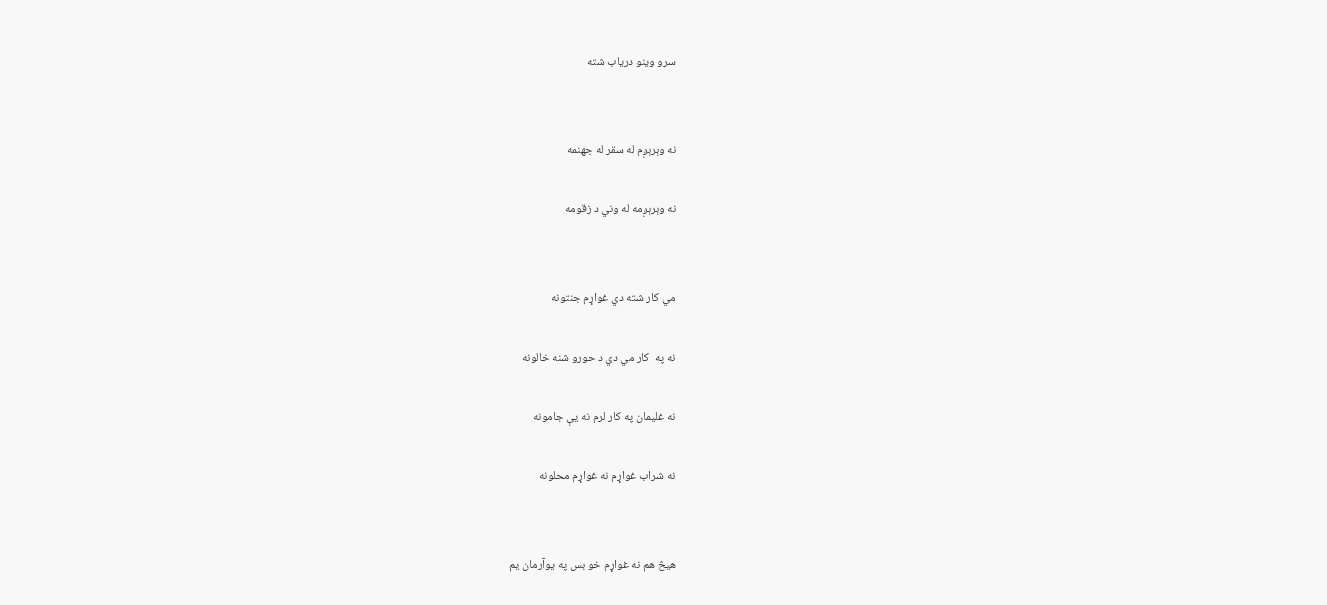سرو وينو درياب شته


نه وېرېږم له سقر له جهنمه

نه وېرېږمه له وني د زقومه


مي کار شته دي غواړم جنتونه

نه په  کار مي دي د حورو شنه خالونه

نه غليمان په کار لرم نه يې جامونه

نه شراب غواړم نه غواړم محلونه


هيڅ هم نه غواړم خو بس په يوآرمان يم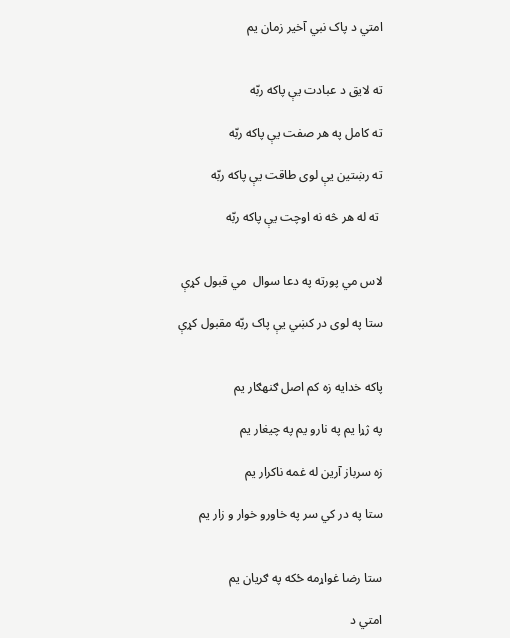امتي د پاک نبي آخير زمان يم


ته لايق د عبادت يې پاکه ربّه

ته کامل په هر صفت يې پاکه ربّه

ته رښتين يې لوی طاقت يې پاکه ربّه

 ته له هر څه نه اوچت يې پاکه ربّه


لاس مي پورته په دعا سوال  مي قبول کړې

ستا په لوی در کښي يې پاک ربّه مقبول کړې


پاکه خدايه زه کم اصل ګنهګار يم

په ژړا يم په نارو يم په چيغار يم

زه سرباز آرين له غمه ناکرار يم

ستا په در کي سر په خاورو خوار و زار يم


ستا رضا غواړمه ځکه په ګريان يم

امتي د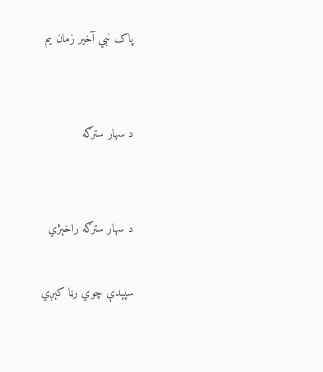پاک نبي آخير زمان يم


د سهار سترګه


د سهار سترګه راخېژي

سپېدې چوي رڼا کېږي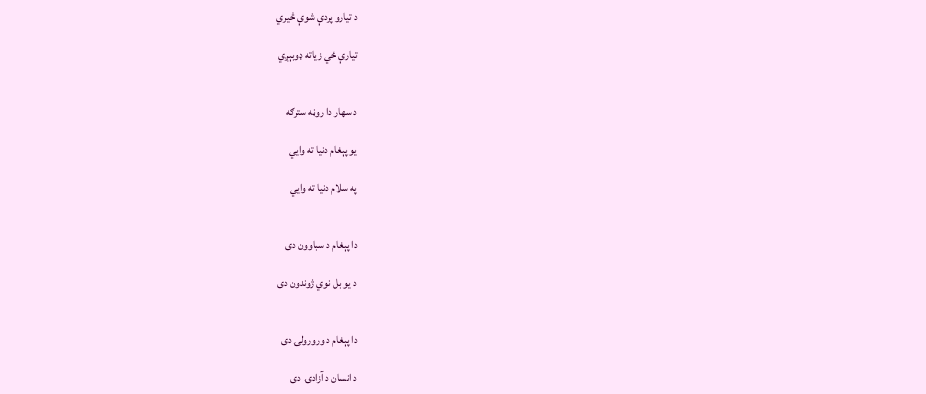د تيارو پردې شوې څيري

تيارې ځي زياته ډوبېږي


د سهار دا روڼه سترګه

يو پېغام دنيا ته وايي

په سلام دنيا ته وايي


دا پېغام د سباوون دی

د يو بل نوي ژوندون دی


دا پېغام د ورورولۍ دی

د انسان د آزادۍ  دی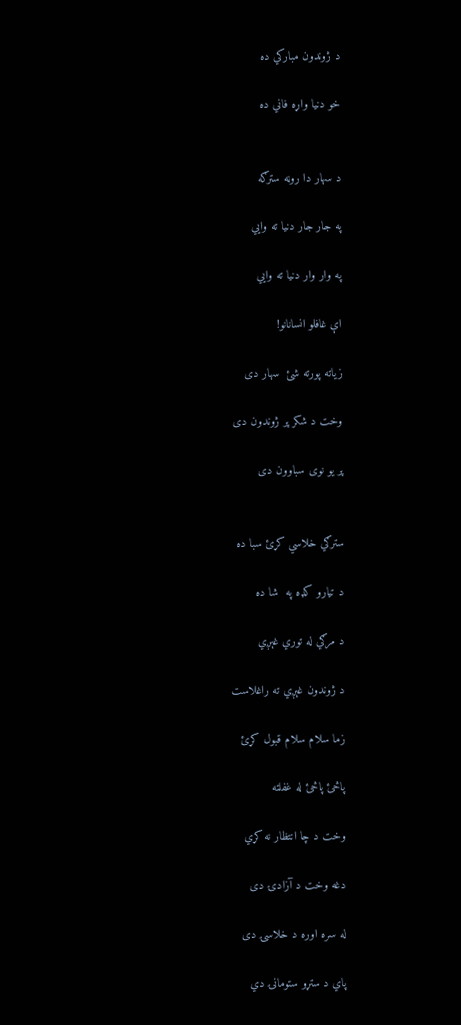د ژوندون مبارکي ده

خو دنيا واړه فاني ده


د سهار دا روڼه سترګه

په جار جار دنيا ته وايي

په وار وار دنيا ته وايي

اې غافلو انسانانو!

زياته پورته شئ  سهار دی

وخت د شکر پر ژوندون دی

پر يو نوی سباوون دی


سترګي خلاسي کړئ سبا ده

د تيارو کډه په  شا ده

د مرګي له توري غېږي

د ژوندون غېږي ته راغلاست

زما سلام سلام قبول کړئ

پاڅئ پاڅئ له غفلته

وخت د چا انتظار نه کړي

دغه وخت د آزادۍ دی

له سره اوره د خلاسۍ دی

پاي د ستړو ستومانۍ دي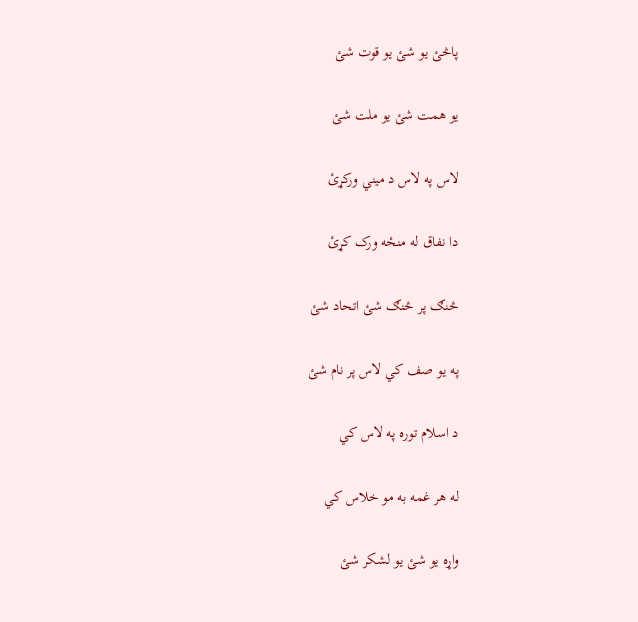پاڅئ يو شئ يو قوت شئ

يو همت شئ يو ملت شئ

لاس په لاس د ميني ورکړئ

دا نفاق له منځه ورک کړئ

څنګ پر څنګ شئ اتحاد شئ

په يو صف کي لاس پر نام شئ

د اسلام توره په لاس کي

له هر غمه به مو خلاس کي

واړه يو شئ يو لشکر شئ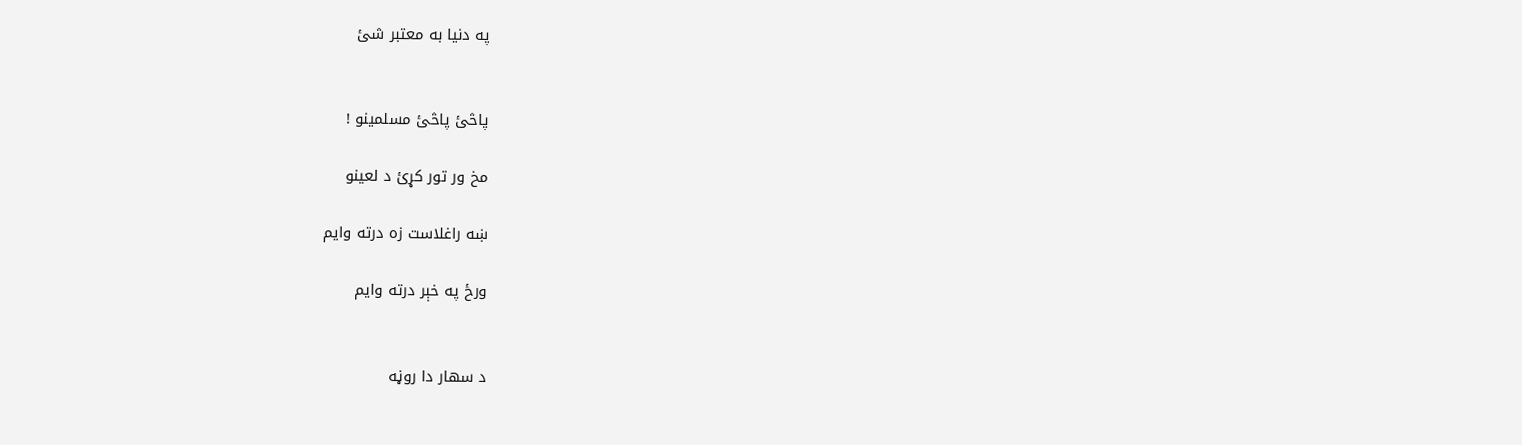په دنيا به معتبر شئ


پاڅئ پاڅئ مسلمينو !

مخ ور تور کړئ د لعينو

ښه راغلاست زه درته وايم

ورځ په خېر درته وايم


د سهار دا روڼه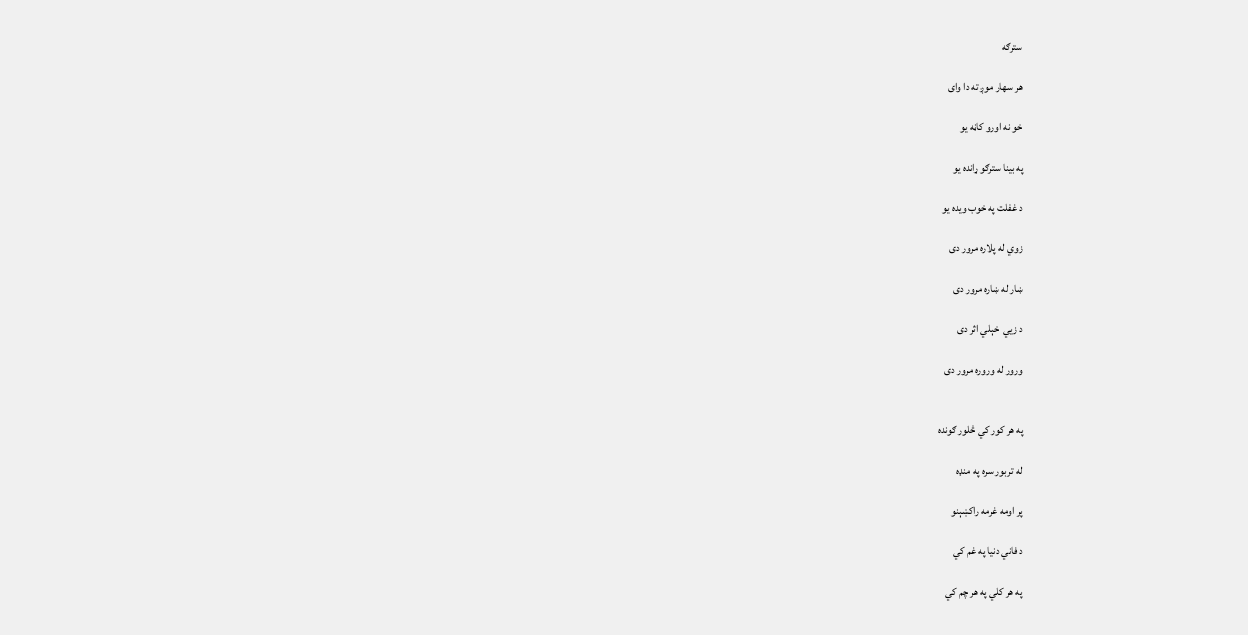سترګه

هر سهار موږ ته دا وای

خو نه اورو کاڼه يو

په بينا سترګو ړانده يو

د غفلت په خوب ويده يو

زوي له پلاره مرور دی

ښار له ښاره مرور دی

د زيي  خېلي اثر دی

ورور له وروره مرور دی


په هر کور کي څلور ګونده

له تربور سره په منډه

پر اومه غرمه راکښېنو

د فاني دنيا په غم کي

په هر کلي په هر چم کي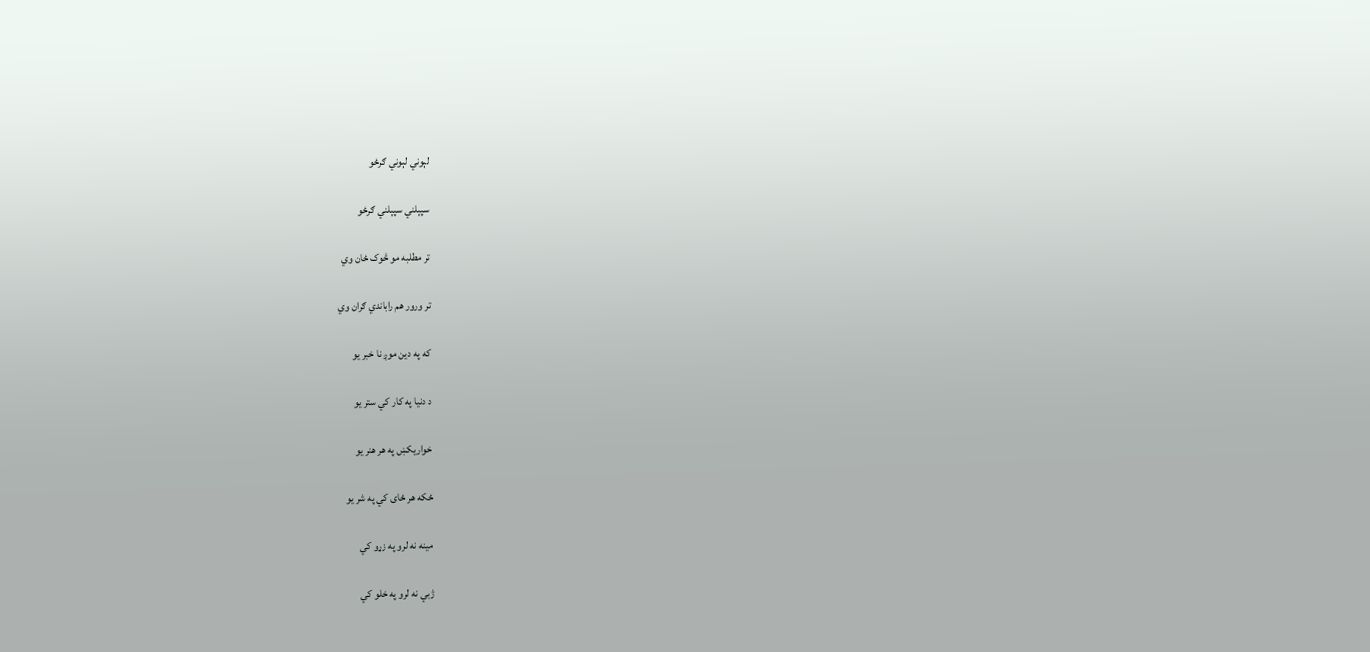لېوني لېوني ګرځو

سپېلني سپېلني ګرځو

تر مطلبه مو څوک ځان وي

تر ورور هم راباندي ګران وي

که په دين موږ نا خبر يو

د دنيا په کار کي ستر يو

خواريکښ په هر هنر يو

ځکه هر ځای کي په شر يو

مينه نه لرو په زړو کي

ژبي نه لرو په خلو کي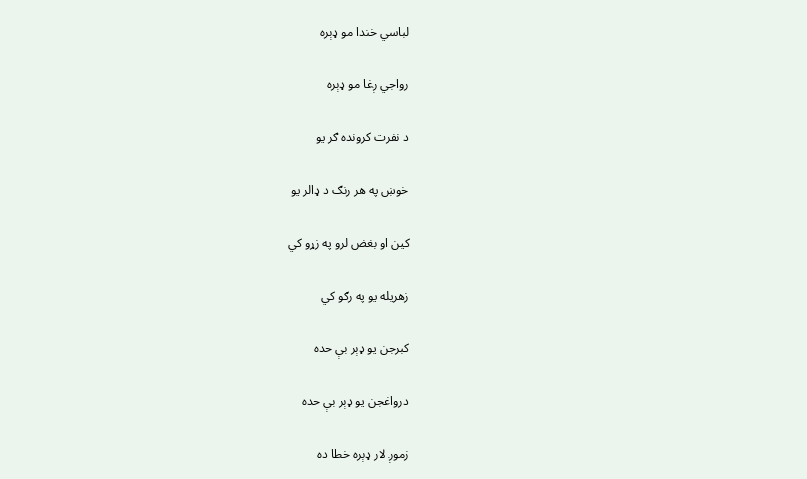لباسي خندا مو ډېره

رواجي ږغا مو ډېره

د نفرت کرونده ګر يو

خوښ په هر رنګ د ډالر يو

کين او بغض لرو په زړو کي

زهريله يو په رګو کي

کبرجن يو ډېر بې حده

درواغجن يو ډېر بې حده

زموږ لار ډېره خطا ده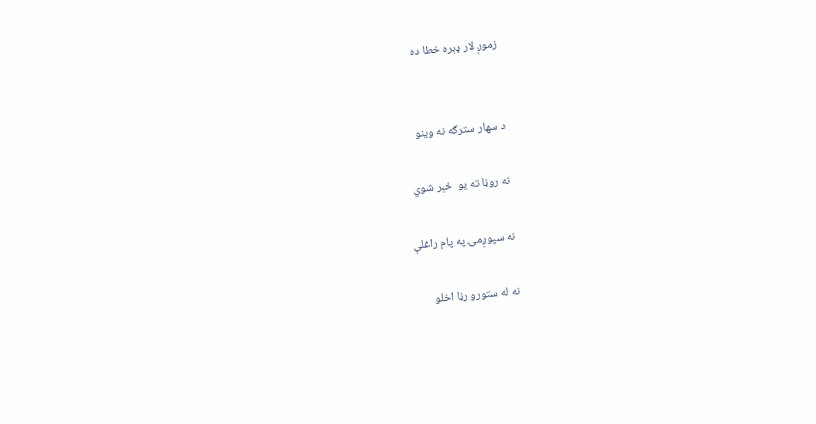زموږ لار ډېره خطا ده


د سهار سترګه نه وينو

نه روڼا ته يو  ځېر شوي

نه سپوږمۍ په پام راغلې

نه له ستورو رڼا اخلو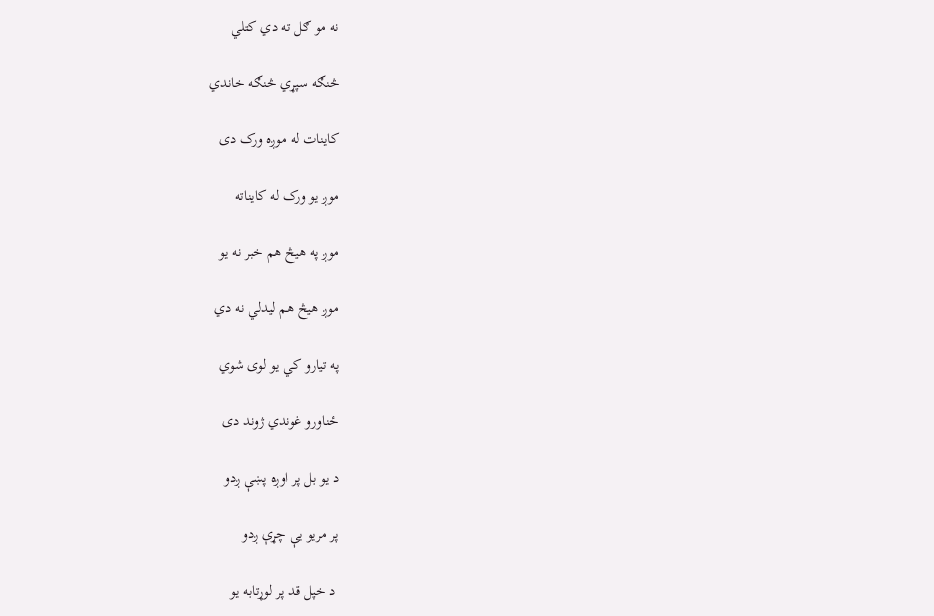نه مو ګل ته دي کتلي

څنګه سپړي څنګه خاندي

کاينات له موږه ورک دی

موږ يو ورک له کايناته

موږ په هيڅ هم خبر نه يو

موږ هيڅ هم ليدلي نه دي

په تيارو کي يو لوی شوي

ځناورو غوندي ژوند دی

د يو بل پر اوږه پښې ږدو

پر مريو يې چړې ږدو

 د خپل قد پر لوړتابه يو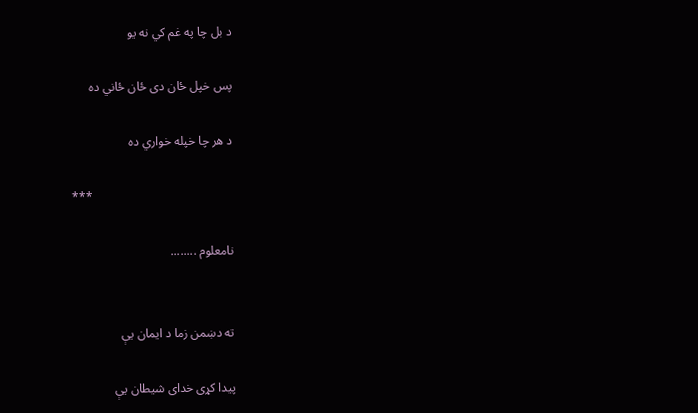د بل چا په غم کي نه يو

پس خپل ځان دی ځان ځاني ده

د هر چا خپله خواري ده

                                             ***

نامعلوم ........


ته دښمن زما د ايمان يې

پيدا کړی خدای شيطان يې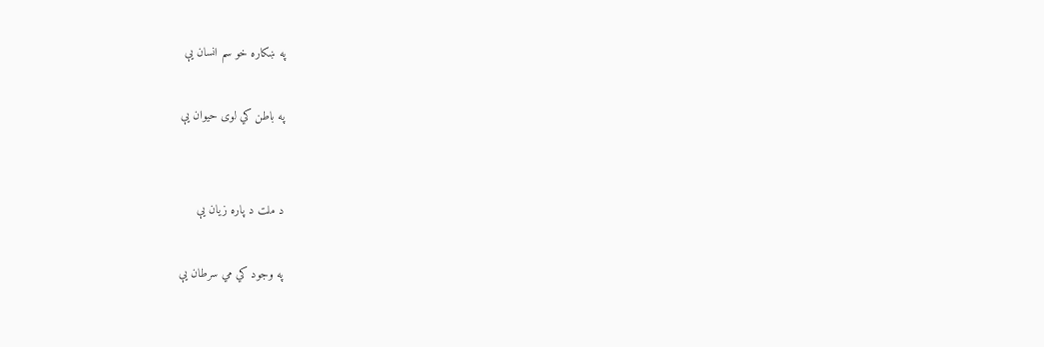په ښکاره خو سم انسان يې

په باطن کي لوی حيوان يې


د ملت د پاره زيان يې

په وجود کي مي سرطان يې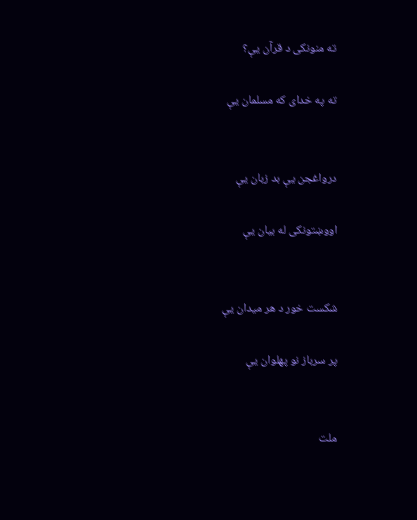ته منونکی د قرآن يې؟

ته په خدای که مسلمان يې


درواغجن يې بد زبان يې

اووښتونکی له بيان يې


شکست خور د هر ميدان يې

پر سرباز نو پهلوان يې


ملت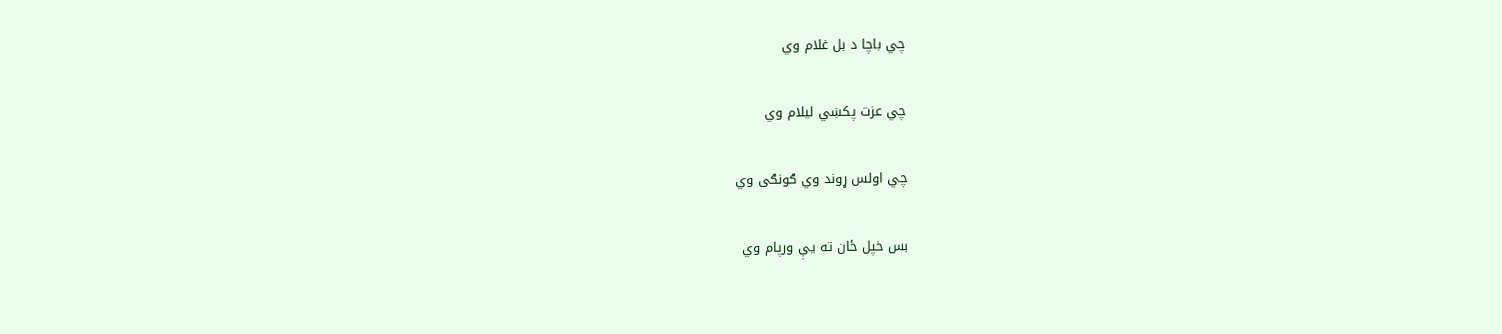چي باچا د بل غلام وي

چي عزت پکښي ليلام وي

چي اولس ړوند وي ګونګی وي

بس خپل ځان ته يې ورپام وي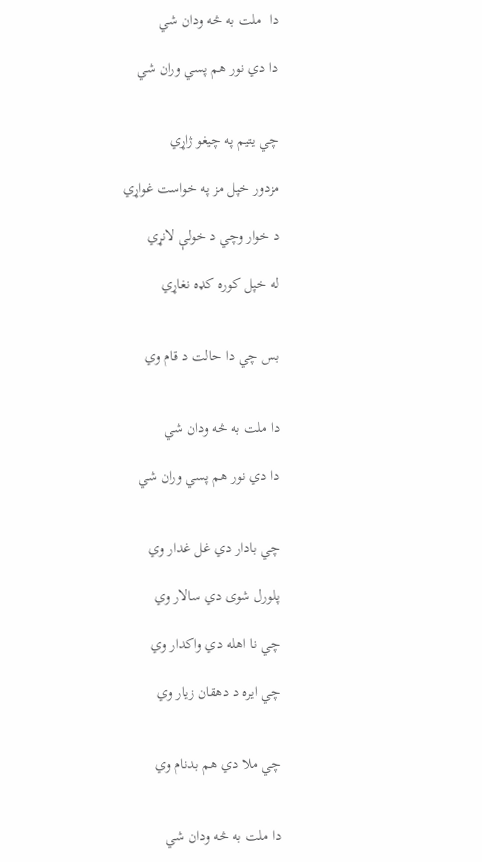دا  ملت به څه ودان شي

دا دي نور هم پسي وران شي


چي يتيم په چيغو ژاړي

مزدور خپل مز په خواست غواړي

د خوار وچي د خولې لانړي

له خپل کوره کډه نغاړي


بس چي دا حالت د قام وي


دا ملت به څه ودان شي

دا دي نور هم پسي وران شي


چي بادار دي غل غدار وي

پلورل شوی دي سالار وي

چي نا اهله دي واکدار وي

چي ايره د دهقان زيار وي


چي ملا دي هم بدنام وي


دا ملت به څه ودان شي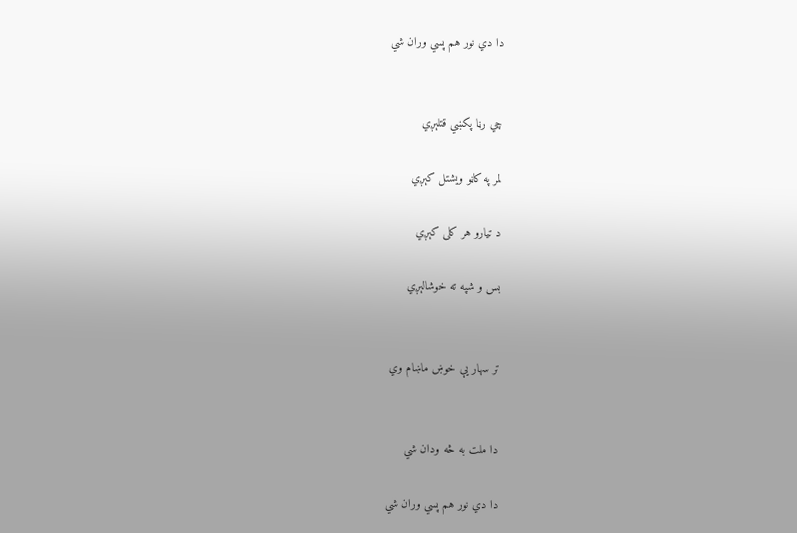دا دي نور هم پسي وران شي


چي رڼا پکښي قتلېږي

لمر په کاڼو ويشتل کېږي

د تيارو هر کلی کېږي

بس و شپه ته خوشالېږي


تر سهار يې خوښ ماښام وي


دا ملت به څه ودان شي

دا دي نور هم پسي وران شي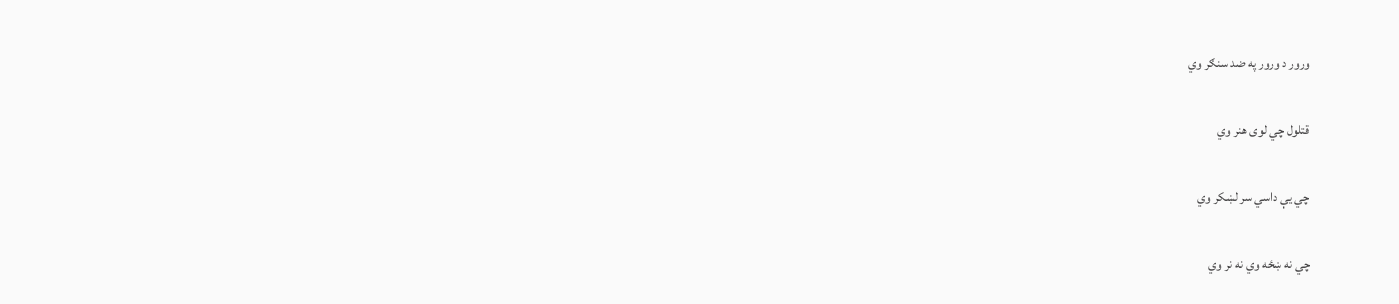ورور د ورور په ضد سنګر وي

قتلول چي لوی هنر وي

چي يې داسي سر لښکر وي

چي نه ښځه وي نه نر وي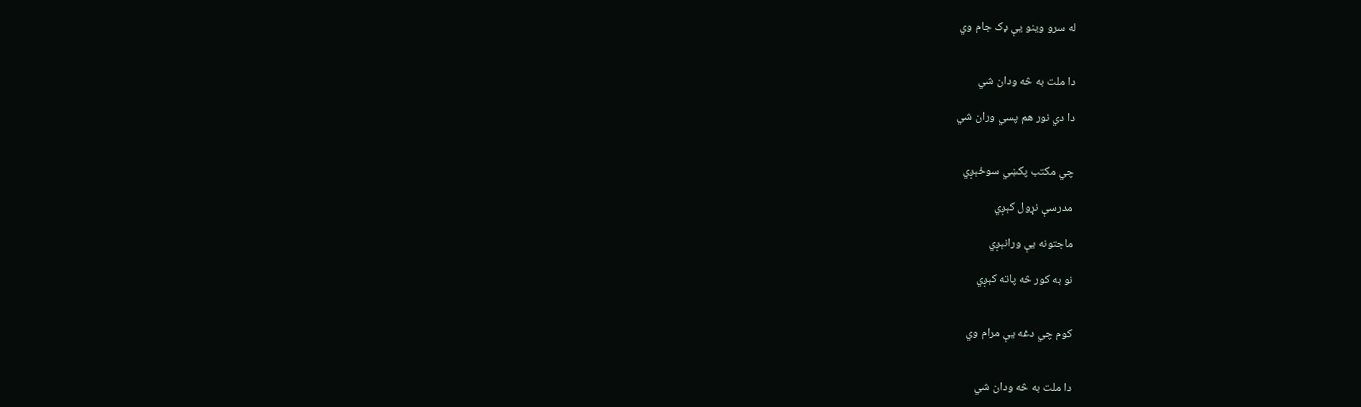له سرو وينو يې ډک جام وي


دا ملت به څه ودان شي

دا دي نور هم پسي وران شي


چي مکتب پکښي سوځېږي

مدرسې نړول کېږي

ماجتونه يې ورانېږي

نو به کور څه پاته کېږي


کوم چي دغه يې مرام وي


دا ملت به څه ودان شي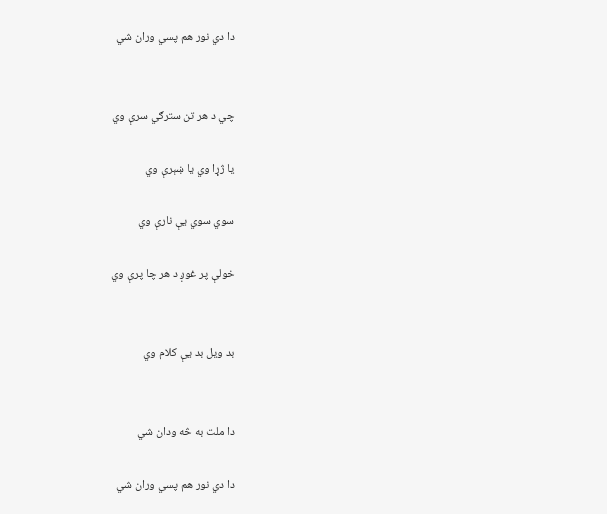دا دي نور هم پسي وران شي


چي د هر تن سترګي سرې وي

يا ژړا وي يا ښېرې وي

سوي سوي يې نارې وي

خولې پر غوږ د هر چا پرې وي


بد ويل بد يې کلام وي


دا ملت به څه ودان شي

دا دي نور هم پسي وران شي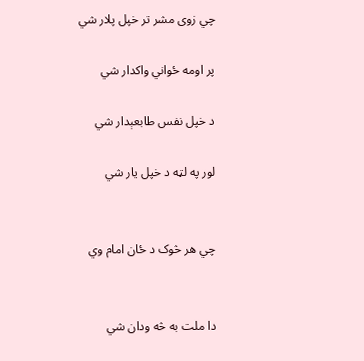چي زوی مشر تر خپل پلار شي

پر اومه ځواني واکدار شي

د خپل نفس طابعېدار شي

لور په لټه د خپل يار شي


چي هر څوک د ځان امام وي


دا ملت به څه ودان شي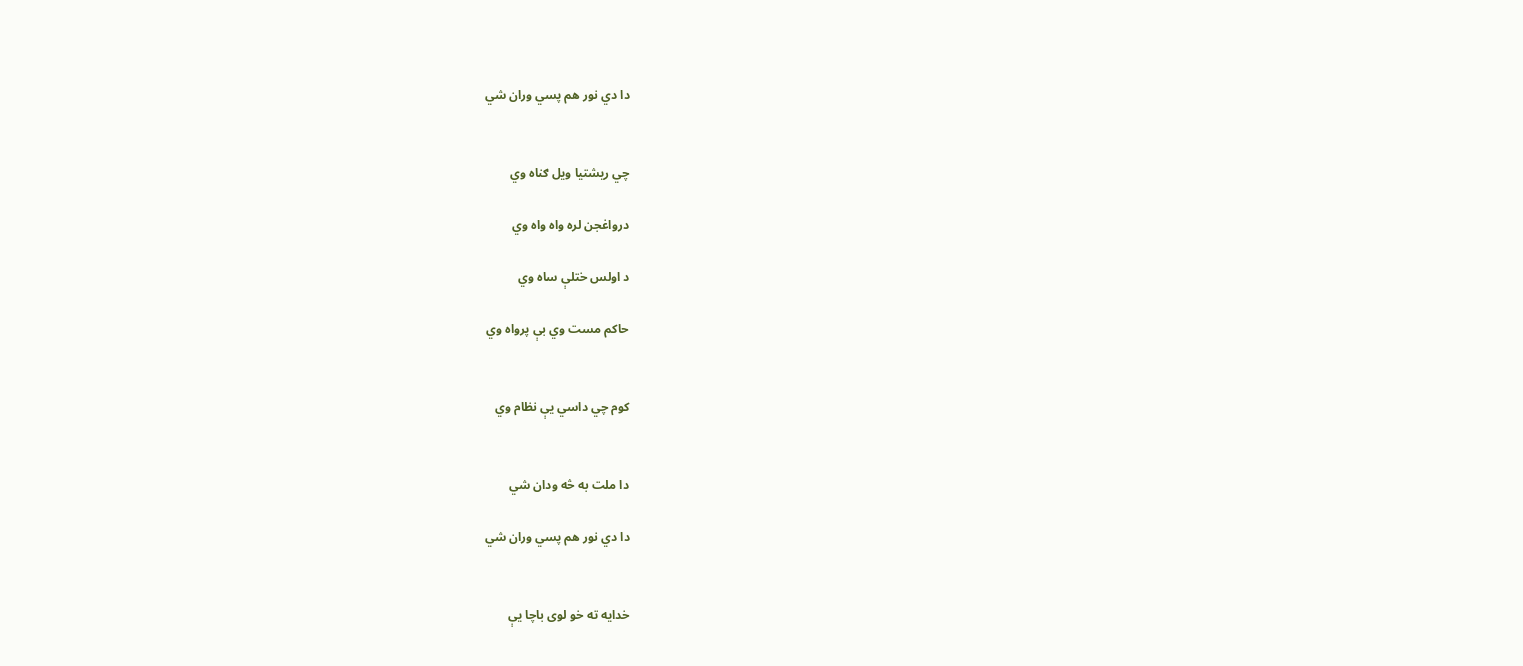دا دي نور هم پسي وران شي


چي ريشتيا ويل ګناه وي

درواغجن لره واه واه وي

د اولس ختلې ساه وي

حاکم مست وي بې پرواه وي


کوم چي داسي يې نظام وي


دا ملت به څه ودان شي

دا دي نور هم پسي وران شي


خدايه ته خو لوی باچا يې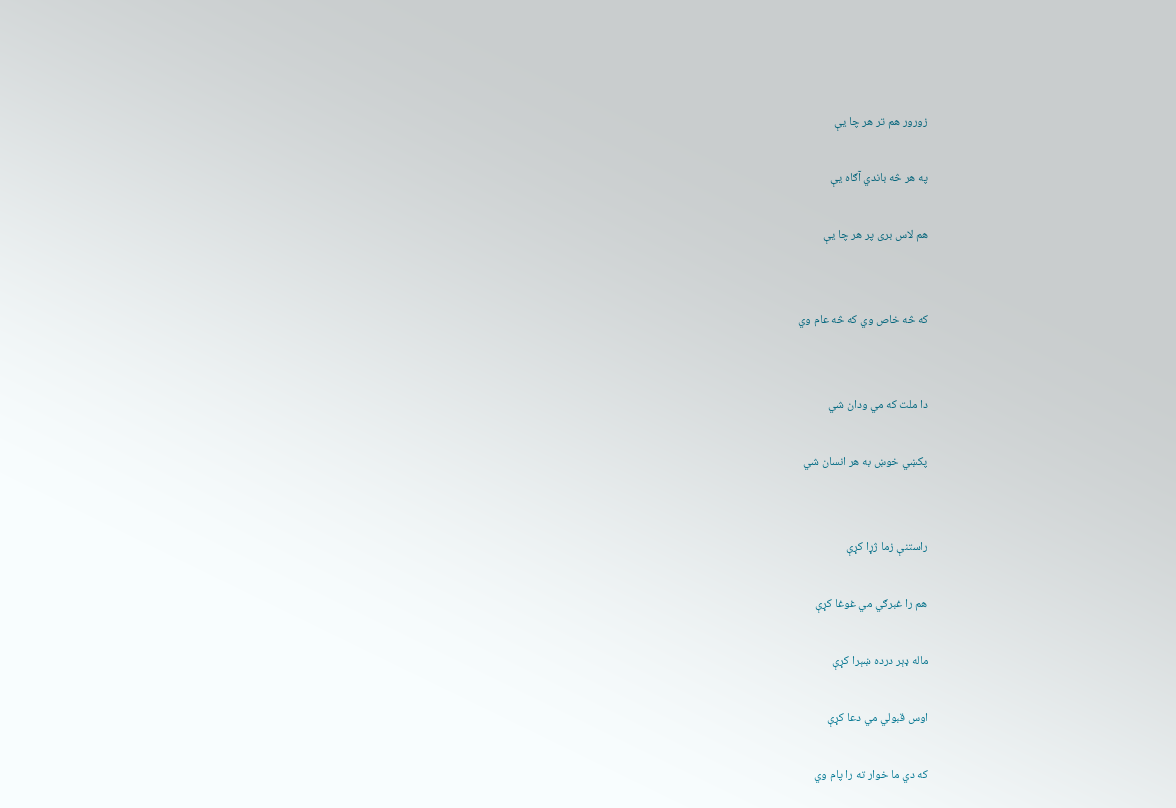زورور هم تر هر چا يې

په هر څه باندي آګاه يې

هم لاس بری پر هر چا يې


که څه خاص وي که څه عام وي


دا ملت که مي ودان شي

پکښي خوښ به هر انسان شي


راستنې زما ژړا کړې

هم را غبرګي مي غوغا کړې

ماله ډېر درده ښېرا کړې

اوس قبولي مي دعا کړې

که دي ما خوار ته را پام وي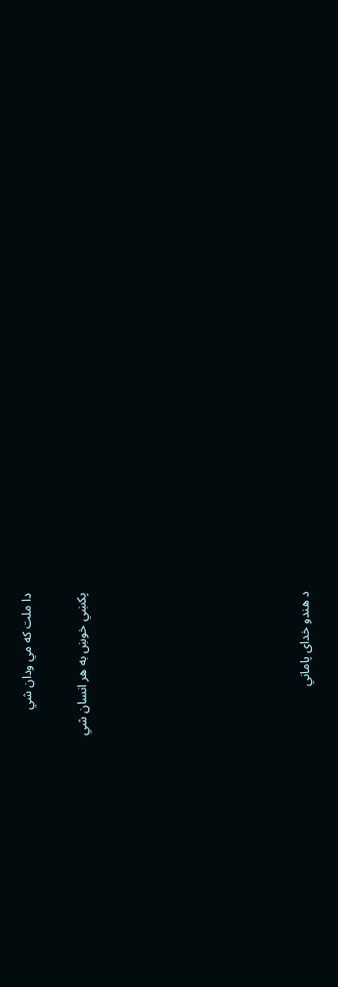دا ملت که مي ودان شي

پکښي خوښ به هر انسان شي







د هندو خدای پاماني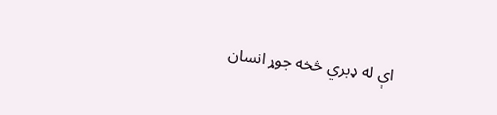اې له ډبري څخه جوړ انسان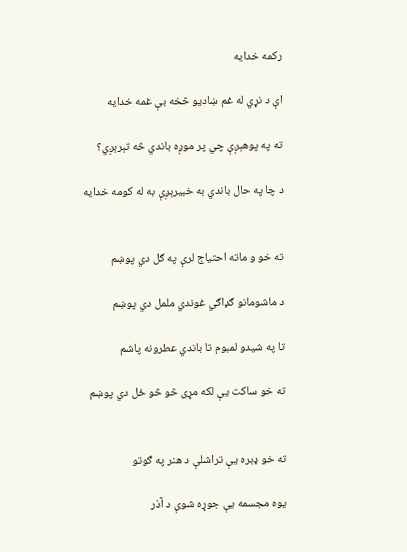رکمه خدايه

اې د نړي له غم ښاديو څخه بې غمه خدايه

ته په پوهېږې چي پر موږه باندي څه تېرېږي؟

د چا په حال باندي به خبيرېږې به له کومه خدايه


ته خو و ماته احتياج لرې په ګل دي پوښم

د ماشومانو ګډاګي غوندي ململ دي پوښم

تا په شيدو لمبوم تا باندي عطرونه پاشم

ته خو ساکت يې لکه مړی څو څو ځل دي پوښم


ته خو ډبره يې تراشلې د هنر په ګوتو

يوه مجسمه يې جوړه شوې د آذر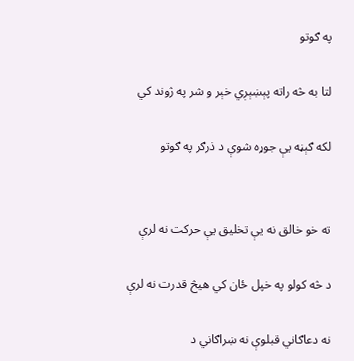په ګوتو

لتا به څه راته پېښېږي خېر و شر په ژوند کي

لکه ګېڼه يې جوړه شوې د ذرګر په ګوتو


ته خو خالق نه يې تخليق يې حرکت نه لرې

د څه کولو په خپل ځان کي هيڅ قدرت نه لرې

نه دعاګاني قبلوې نه ښراګاني د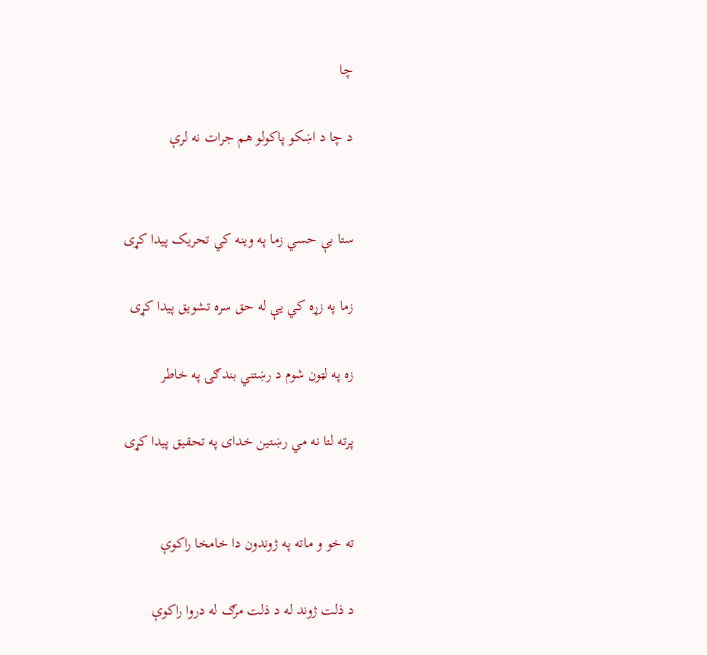چا

د چا د اښکو پاکولو هم جرات نه لرې


ستا بې حسي زما په وينه کي تحريک پيدا کړی

زما په زړه کي يې له حق سره تشويق پيدا کړی

زه په لټون شوم د رښتني بندګۍ په خاطر

پرته لتا نه مي رښتين خدای په تحقيق پيدا کړی


ته خو و ماته په ژوندون دا خامخا راکوې

د ذلت ژوند له د ذلت مرګ له دروا راکوې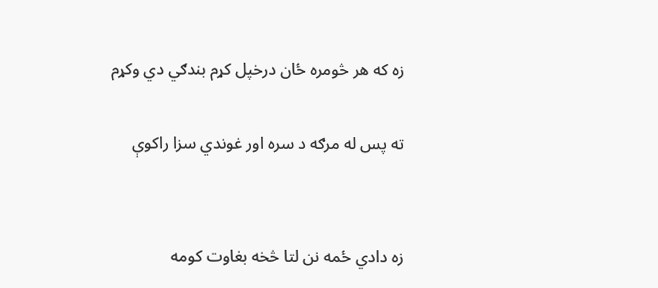زه که هر څومره ځان درخپل کړم بندګي دي وکړم

ته پس له مرګه د سره اور غوندي سزا راکوې


زه دادي ځمه نن لتا څخه بغاوت کومه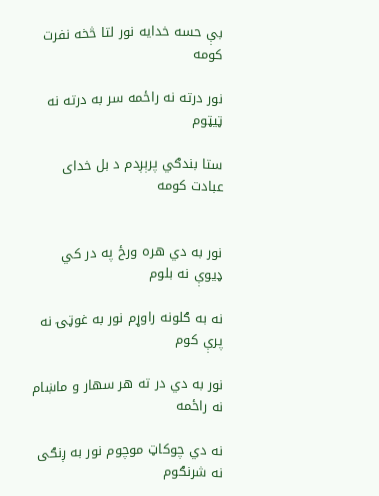بې حسه خدايه نور لتا څخه نفرت کومه

نور درته نه راځمه سر به درته نه ټيټوم

ستا بندګي پرېږدم د بل خدای عبادت کومه


نور به دي هره ورځ په در کي ډيوې نه بلوم

نه به ګلونه راوړم نور به غوټۍ نه پرې کوم

نور به دي در ته هر سهار و ماښام نه راځمه

نه دي چوکاټ موچوم نور به ږنګی نه شرنګوم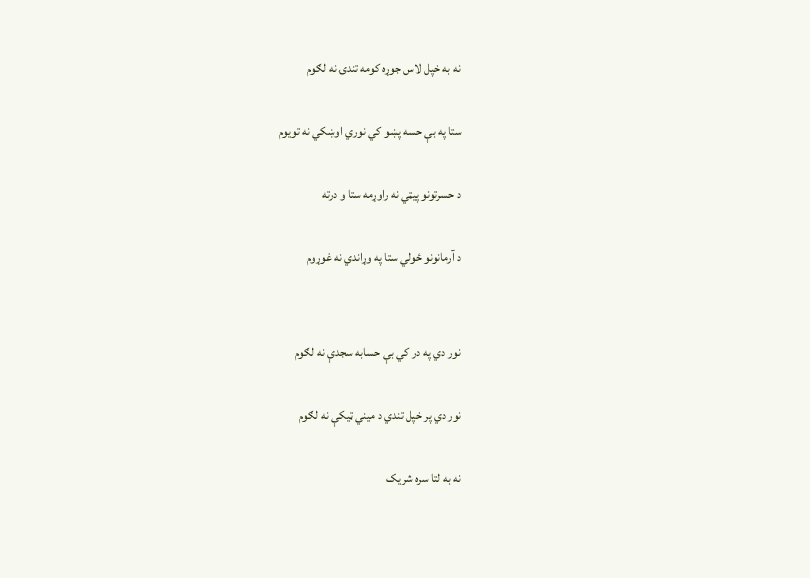نه به خپل لاس جوړه کومه تندۍ نه لګوم

ستا په بې حسه پښو کي نوري اوښکي نه تويوم

د حسرتونو پيټي نه راوړمه ستا و درته

د آرمانونو ځولي ستا په وړاندي نه غوړوم


نور دي په در کي بې حسابه سجدې نه لګوم

نور دي پر خپل تندي د ميني ټيکې نه لګوم

نه به لتا سره شريک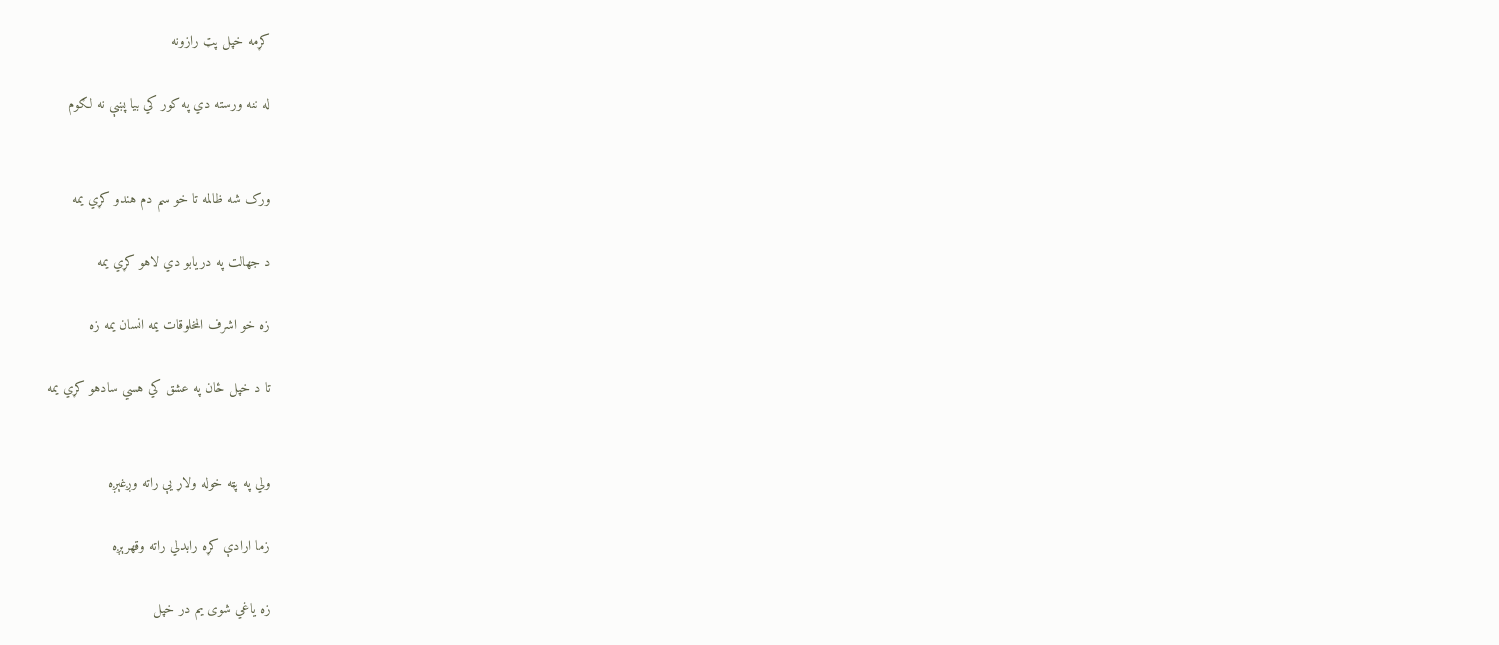کړمه خپل پټ رازونه

له ننه ورسته دي په کور کي بيا پښې نه لګوم


ورک شه ظالمه تا خو سم دم هندو کړي يمه

د جهالت په دريابو دي لاهو کړي يمه

زه خو اشرف المخلوقات يمه انسان يمه زه

تا د خپل ځان په عشق کي هسي سادهو کړي يمه


ولي په پټه خوله ولاړ يې راته وږغېږه

زما ارادې کړه رابدلي راته وقهرېږه

زه ياغي شوی يم در خپل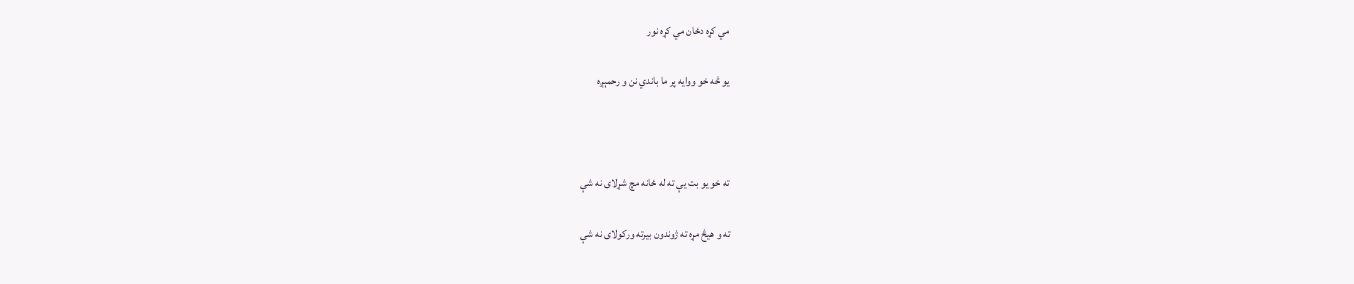مي کړه دځان مي کړه نور

يو څه خو ووايه پر ما باندي نن و رحمېږه



ته خو يو بت يې ته له ځانه مچ شړلای نه شې

ته و هيڅ مړه ته ژوندون بيرته ورکولای نه شې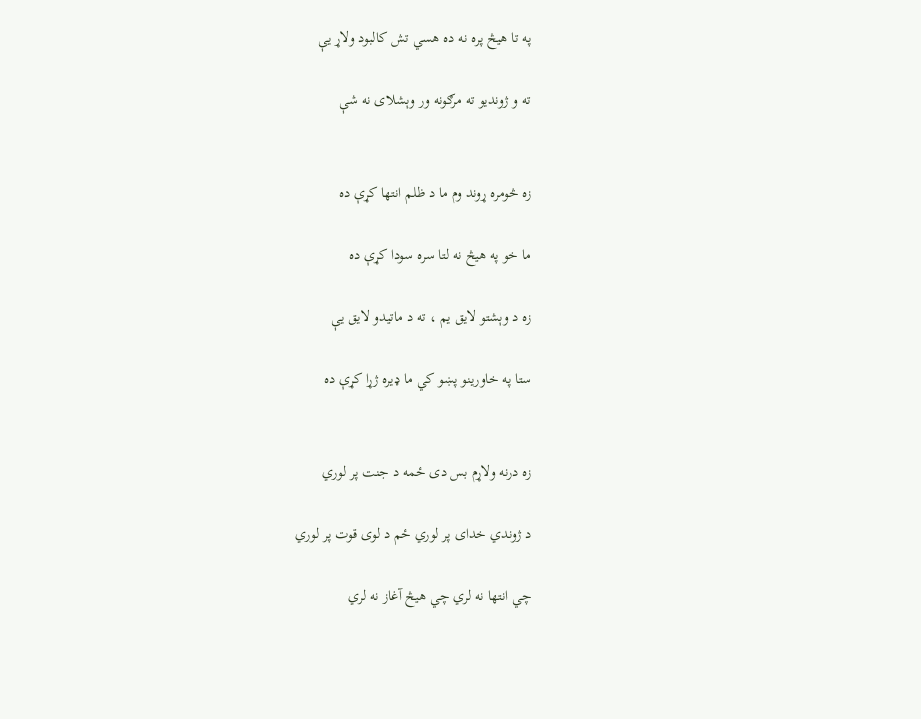په تا هيڅ پره نه ده هسي تش کالبود ولاړ يې

ته و ژونديو ته مرګونه ور وېشلای نه شې


زه څومره ړوند وم ما د ظلم انتها کړې ده

ما خو په هيڅ نه لتا سره سودا کړې ده

زه د وېشتو لايق يم ، ته د ماتيدو لايق يې

ستا په خاورينو پښو کي ما ډيره ژړا کړې ده


زه درنه ولاړم بس دی ځمه د جنت پر لوري

د ژوندي خدای پر لوري ځم د لوی قوت پر لوري

چي انتها نه لري چي هيڅ آغاز نه لري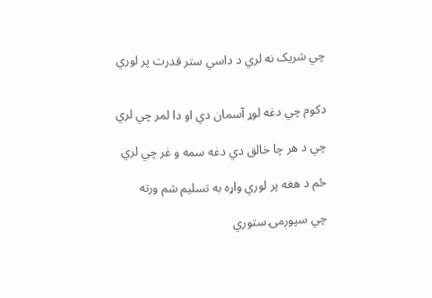چي شريک نه لري د داسي ستر قدرت پر لوري


دکوم چي دغه لوړ آسمان دي او دا لمر چي لري

چي د هر چا خالق دي دغه سمه و غر چي لري

ځم د هغه پر لوري واړه به تسليم شم ورته

چي سپوږمۍ ستوري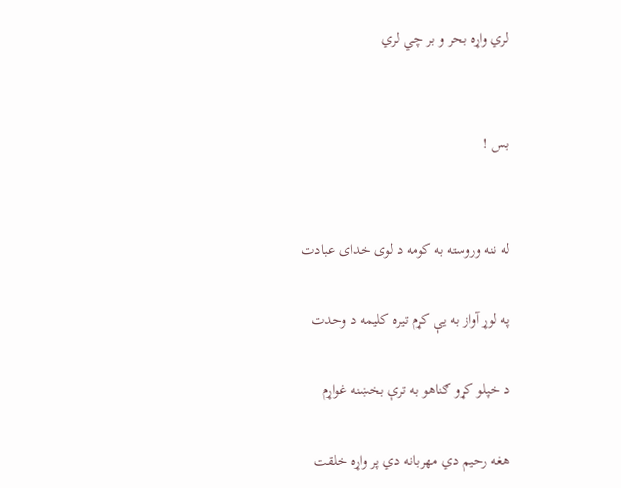لري واړه بحر و بر چي لري


بس !


له ننه وروسته به کومه د لوی خدای عبادت

په لوړ آواز به يې کړم تيره کليمه د وحدت

د خپلو کړو ګناهو به ترې بخښنه غواړم

هغه رحيم دي مهربانه دي پر واړه خلقت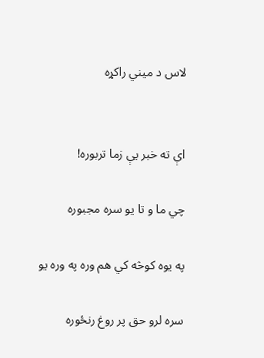لاس د ميني راکړه


اې ته خبر يې زما تربوره!

چي ما و تا يو سره مجبوره

په يوه کوڅه کي هم وره په وره يو

سره لرو حق پر روغ رنځوره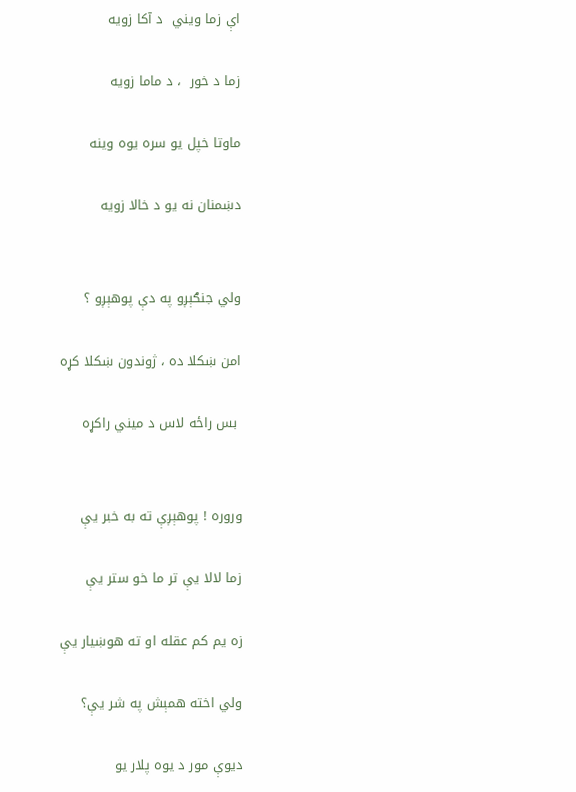اې زما ويني  د آکا زويه

زما د خور  ، د ماما زويه

ماوتا خپل يو سره يوه وينه

دښمنان نه يو د خالا زويه


ولي جنګېږو په دې پوهېږو ؟

امن ښکلا ده ، ژوندون ښکلا کړه

 بس راځه لاس د ميني راکړه


وروره ! پوهېږې ته به خبر يې

زما لالا يې تر ما خو ستر يې

زه يم کم عقله او ته هوښيار يې

ولي اخته همېش په شر يې؟

ديوې مور د يوه پلار يو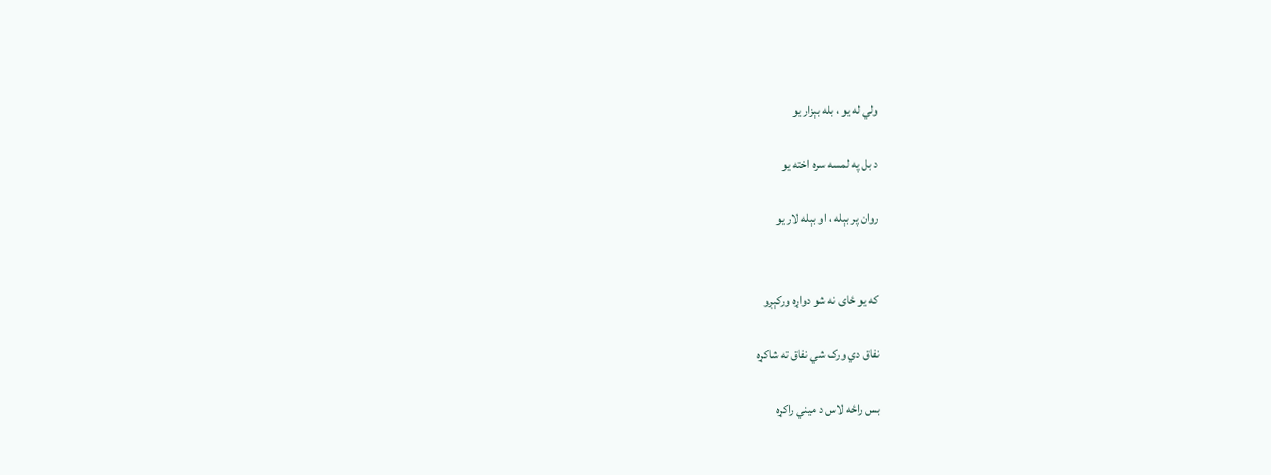ولي له يو ، بله بېزار يو

د بل په لمسه سره اخته يو

روان پر بېله ، او بېله لار يو


که يو ځای نه شو دواړه ورکېږو

نفاق دي ورک شي نفاق ته شاکړه

بس راځه لاس د ميني راکړه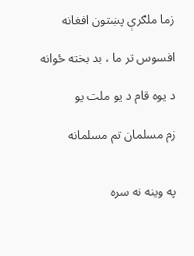زما ملګرې پښتون افغانه

افسوس تر ما ، بد بخته ځوانه

د يوه قام د يو ملت يو

زم مسلمان تم مسلمانه


په وينه نه سره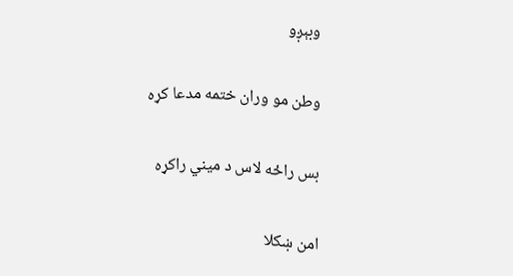وبېږو

وطن مو وران ختمه مدعا کړه

بس راځه لاس د ميني راکړه

امن ښکلا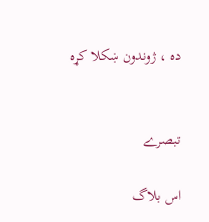ده ، ژوندون ښکلا کړه


تبصرے

اس بلاگ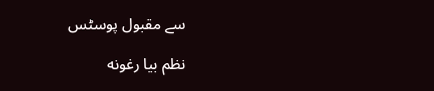سے مقبول پوسٹس

نظم بيا رغونه